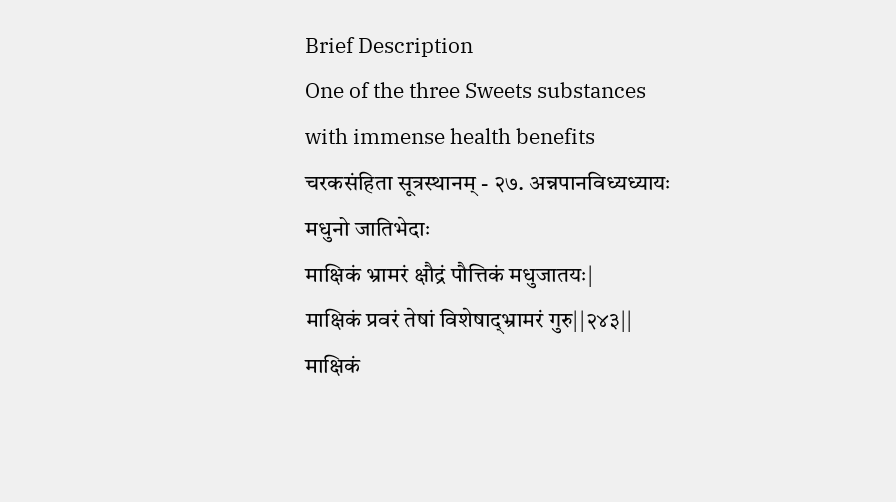Brief Description
One of the three Sweets substances with immense health benefits
चरकसंहिता सूत्रस्थानम् - २७. अन्नपानविध्यध्यायः
मधुनो जातिभेदाः
माक्षिकं भ्रामरं क्षौद्रं पौत्तिकं मधुजातयः|
माक्षिकं प्रवरं तेषां विशेषाद्भ्रामरं गुरु||२४३||
माक्षिकं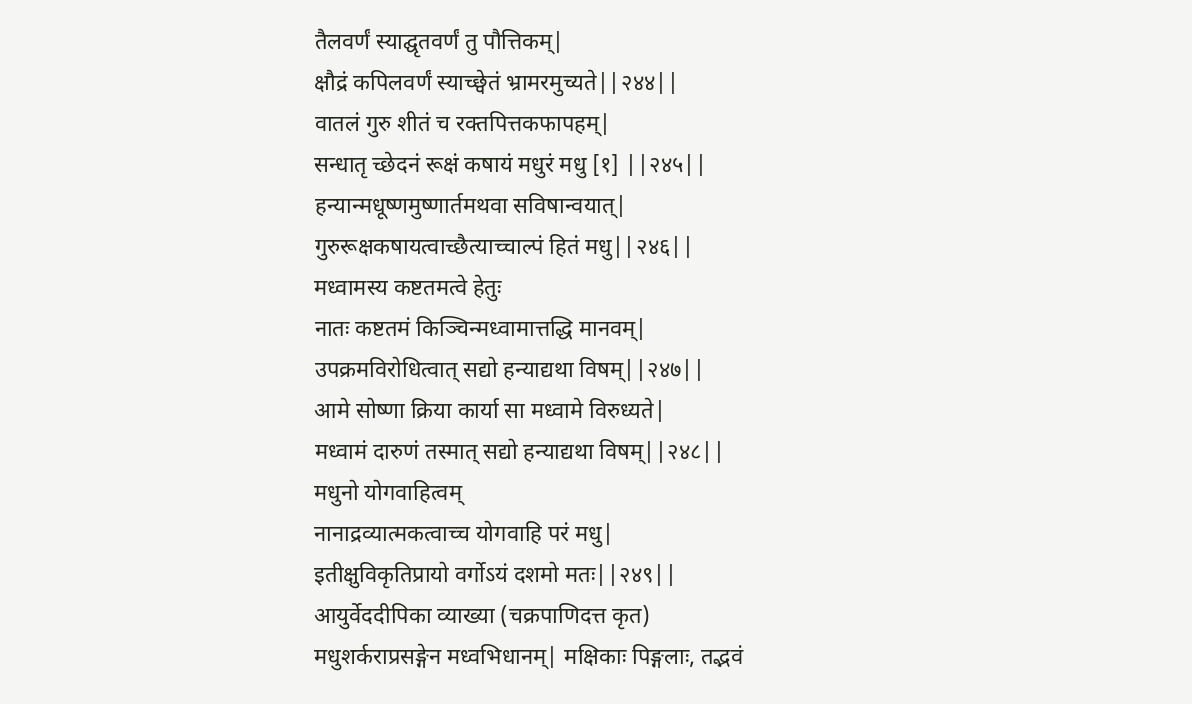तैलवर्णं स्याद्घृतवर्णं तु पौत्तिकम्|
क्षौद्रं कपिलवर्णं स्याच्छ्वेतं भ्रामरमुच्यते||२४४||
वातलं गुरु शीतं च रक्तपित्तकफापहम्|
सन्धातृ च्छेदनं रूक्षं कषायं मधुरं मधु [१] ||२४५||
हन्यान्मधूष्णमुष्णार्तमथवा सविषान्वयात्|
गुरुरूक्षकषायत्वाच्छैत्याच्चाल्पं हितं मधु||२४६||
मध्वामस्य कष्टतमत्वे हेतुः
नातः कष्टतमं किञ्चिन्मध्वामात्तद्धि मानवम्|
उपक्रमविरोधित्वात् सद्यो हन्याद्यथा विषम्||२४७||
आमे सोष्णा क्रिया कार्या सा मध्वामे विरुध्यते|
मध्वामं दारुणं तस्मात् सद्यो हन्याद्यथा विषम्||२४८||
मधुनो योगवाहित्वम्
नानाद्रव्यात्मकत्वाच्च योगवाहि परं मधु|
इतीक्षुविकृतिप्रायो वर्गोऽयं दशमो मतः||२४९||
आयुर्वेददीपिका व्याख्या (चक्रपाणिदत्त कृत)
मधुशर्कराप्रसङ्गेन मध्वभिधानम्| मक्षिकाः पिङ्गलाः, तद्भवं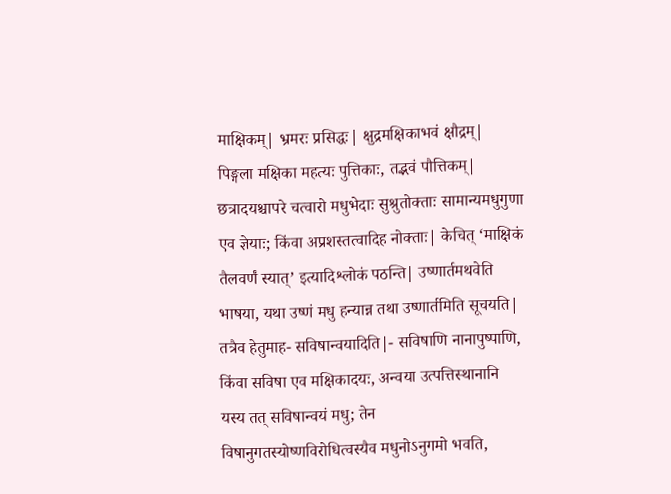माक्षिकम्| भ्रमरः प्रसिद्धः| क्षुद्रमक्षिकाभवं क्षौद्रम्| पिङ्गला मक्षिका महत्यः पुत्तिकाः, तद्भवं पौत्तिकम्| छत्रादयश्चापरे चत्वारो मधुभेदाः सुश्रुतोक्ताः सामान्यमधुगुणा एव ज्ञेयाः; किंवा अप्रशस्तत्वादिह नोक्ताः| केचित् ‘माक्षिकं तैलवर्णं स्यात्’ इत्यादिश्लोकं पठन्ति| उष्णार्तमथवेति भाषया, यथा उष्णं मधु हन्यान्न तथा उष्णार्तमिति सूचयति| तत्रैव हेतुमाह- सविषान्वयादिति|- सविषाणि नानापुष्पाणि, किंवा सविषा एव मक्षिकादयः, अन्वया उत्पत्तिस्थानानि यस्य तत् सविषान्वयं मधु; तेन विषानुगतस्योष्णविरोधित्वस्यैव मधुनोऽनुगमो भवति,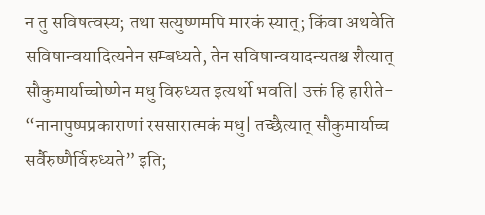न तु सविषत्वस्य; तथा सत्युष्णमपि मारकं स्यात्; किंवा अथवेति सविषान्वयादित्यनेन सम्बध्यते, तेन सविषान्वयादन्यतश्च शैत्यात् सौकुमार्याच्चोष्णेन मधु विरुध्यत इत्यर्थो भवति| उक्तं हि हारीते- “नानापुष्पप्रकाराणां रससारात्मकं मधु| तच्छैत्यात् सौकुमार्याच्च सर्वैरुष्णैर्विरुध्यते” इति;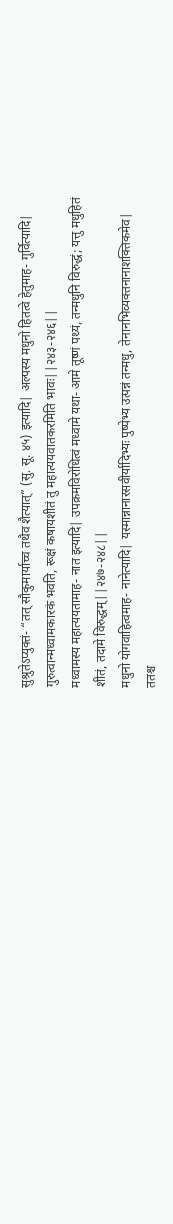सुश्रुतेऽप्युक्तं- “तत् सौकुमार्याच्च तथैव शैत्यात्” (सु. सू. ४५) इत्यादि| अल्पस्य मधुनो हितत्वे हेतुमाह- गुर्वित्यादि| गुरुत्वान्मध्वामकारकं भवति, रूक्षं कषायशीतं तु महात्ययवातकरमिति भावः||२४३-२४६||
मध्वामस्य महात्ययतामाह- नात इत्यादि| उपक्रमविरोधित्वं मध्वामे यथा- आमे तूष्णं पथ्यं, तन्मधुनि विरुद्धं; यत्तु मधुहितं शीतं, तदामे विरुद्धम्||२४७-२४८||
मधुनो योगवाहित्वमाह- नानेत्यादि| यस्मान्नानारसवीर्यादिभ्यः पुष्पेभ्य उत्पन्नं तन्मधु, तेनानभिव्यक्तनानाशक्तिकमेव| ततश्च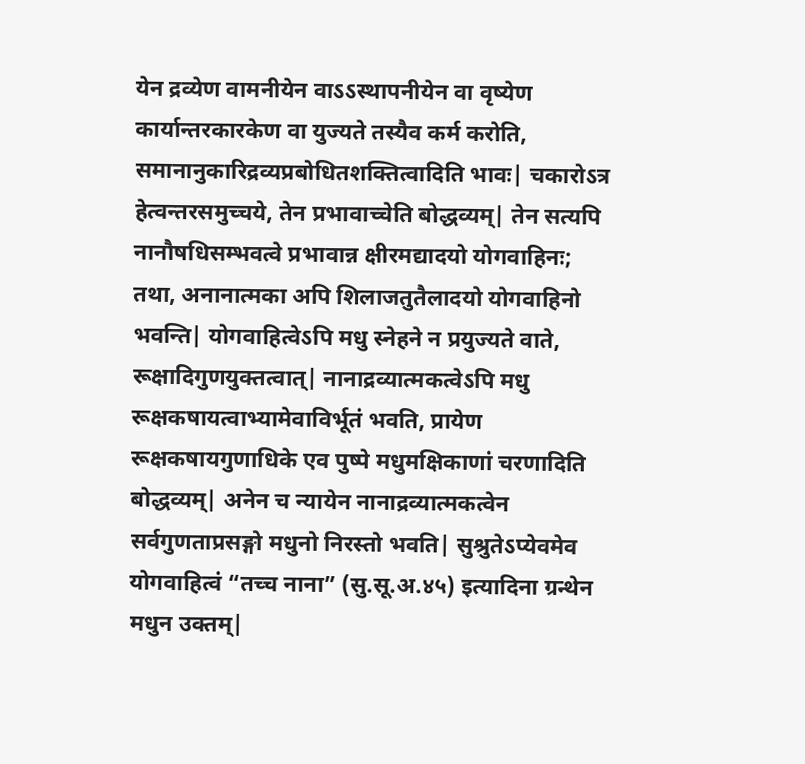येन द्रव्येण वामनीयेन वाऽऽस्थापनीयेन वा वृष्येण कार्यान्तरकारकेण वा युज्यते तस्यैव कर्म करोति, समानानुकारिद्रव्यप्रबोधितशक्तित्वादिति भावः| चकारोऽत्र हेत्वन्तरसमुच्चये, तेन प्रभावाच्चेति बोद्धव्यम्| तेन सत्यपि नानौषधिसम्भवत्वे प्रभावान्न क्षीरमद्यादयो योगवाहिनः; तथा, अनानात्मका अपि शिलाजतुतैलादयो योगवाहिनो भवन्ति| योगवाहित्वेऽपि मधु स्नेहने न प्रयुज्यते वाते, रूक्षादिगुणयुक्तत्वात्| नानाद्रव्यात्मकत्वेऽपि मधु रूक्षकषायत्वाभ्यामेवाविर्भूतं भवति, प्रायेण रूक्षकषायगुणाधिके एव पुष्पे मधुमक्षिकाणां चरणादिति बोद्धव्यम्| अनेन च न्यायेन नानाद्रव्यात्मकत्वेन सर्वगुणताप्रसङ्गो मधुनो निरस्तो भवति| सुश्रुतेऽप्येवमेव योगवाहित्वं “तच्च नाना” (सु.सू.अ.४५) इत्यादिना ग्रन्थेन मधुन उक्तम्|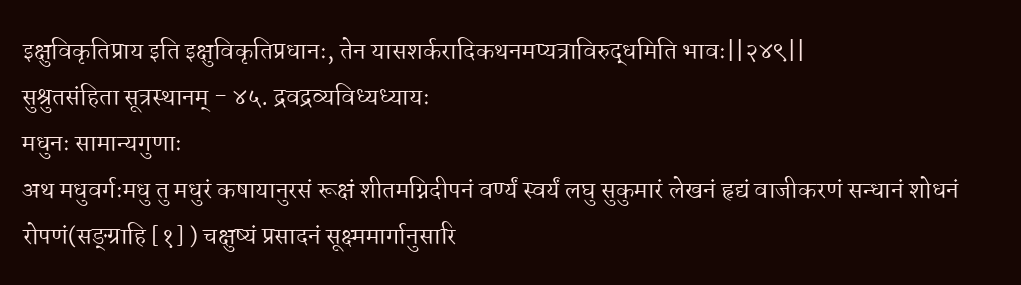इक्षुविकृतिप्राय इति इक्षुविकृतिप्रधानः, तेन यासशर्करादिकथनमप्यत्राविरुद्धमिति भावः||२४९||
सुश्रुतसंहिता सूत्रस्थानम् - ४५. द्रवद्रव्यविध्यध्यायः
मधुनः सामान्यगुणाः
अथ मधुवर्गःमधु तु मधुरं कषायानुरसं रूक्षं शीतमग्निदीपनं वर्ण्यं स्वर्यं लघु सुकुमारं लेखनं हृद्यं वाजीकरणं सन्धानं शोधनं रोपणं(सङ्ग्राहि [१] ) चक्षुष्यं प्रसादनं सूक्ष्ममार्गानुसारि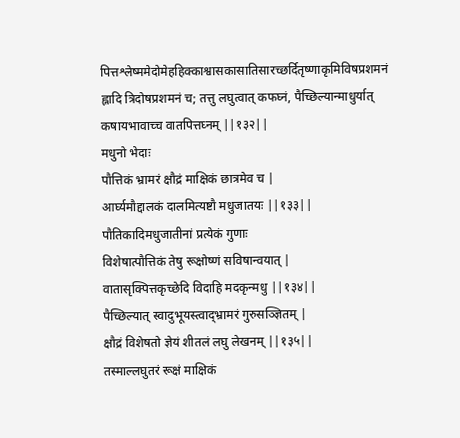पित्तश्लेष्ममेदोमेहहिक्काश्वासकासातिसारच्छर्दितृष्णाकृमिविषप्रशमनं ह्लादि त्रिदोषप्रशमनं च; तत्तु लघुत्वात् कफघ्नं, पैच्छिल्यान्माधुर्यात् कषायभावाच्च वातपित्तघ्नम् ||१३२||
मधुनो भेदाः
पौत्तिकं भ्रामरं क्षौद्रं माक्षिकं छात्रमेव च |
आर्घ्यमौद्दालकं दालमित्यष्टौ मधुजातयः ||१३३||
पौतिकादिमधुजातीनां प्रत्येकं गुणाः
विशेषात्पौत्तिकं तेषु रूक्षोष्णं सविषान्वयात् |
वातासृक्पित्तकृच्छेदि विदाहि मदकृन्मधु ||१३४||
पैच्छिल्यात् स्वादुभूयस्त्वाद्भ्रामरं गुरुसञ्ज्ञितम् |
क्षौद्रं विशेषतो ज्ञेयं शीतलं लघु लेखनम् ||१३५||
तस्माल्लघुतरं रूक्षं माक्षिकं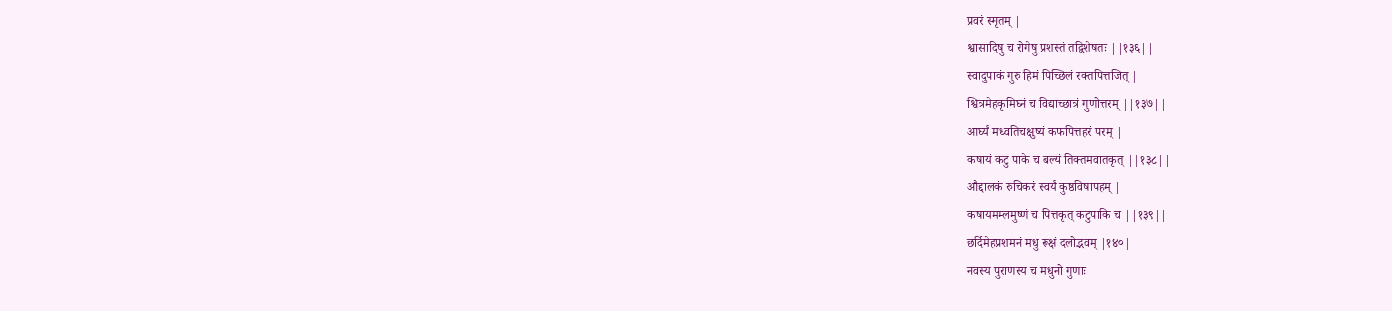प्रवरं स्मृतम् |
श्वासादिषु च रोगेषु प्रशस्तं तद्विशेषतः ||१३६||
स्वादुपाकं गुरु हिमं पिच्छिलं रक्तपित्तजित् |
श्वित्रमेहकृमिघ्नं च विद्याच्छात्रं गुणोत्तरम् ||१३७||
आर्घ्यं मध्वतिचक्षुष्यं कफपित्तहरं परम् |
कषायं कटु पाके च बल्यं तिक्तमवातकृत् ||१३८||
औद्दालकं रुचिकरं स्वर्यं कुष्ठविषापहम् |
कषायमम्लमुष्णं च पित्तकृत् कटुपाकि च ||१३९||
छर्दिमेहप्रशमनं मधु रूक्षं दलोद्भवम् |१४०|
नवस्य पुराणस्य च मधुनो गुणाः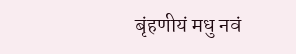बृंहणीयं मधु नवं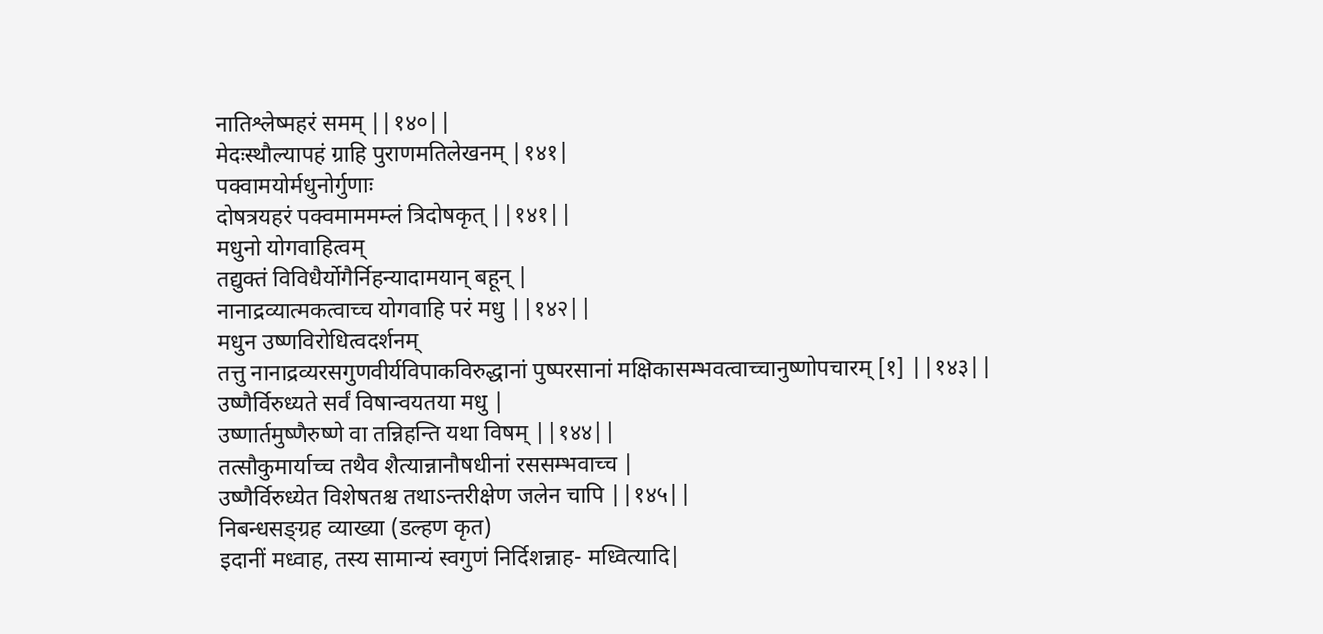नातिश्लेष्महरं समम् ||१४०||
मेदःस्थौल्यापहं ग्राहि पुराणमतिलेखनम् |१४१|
पक्वामयोर्मधुनोर्गुणाः
दोषत्रयहरं पक्वमाममम्लं त्रिदोषकृत् ||१४१||
मधुनो योगवाहित्वम्
तद्युक्तं विविधैर्योगैर्निहन्यादामयान् बहून् |
नानाद्रव्यात्मकत्वाच्च योगवाहि परं मधु ||१४२||
मधुन उष्णविरोधित्वदर्शनम्
तत्तु नानाद्रव्यरसगुणवीर्यविपाकविरुद्धानां पुष्परसानां मक्षिकासम्भवत्वाच्चानुष्णोपचारम् [१] ||१४३||
उष्णैर्विरुध्यते सर्वं विषान्वयतया मधु |
उष्णार्तमुष्णैरुष्णे वा तन्निहन्ति यथा विषम् ||१४४||
तत्सौकुमार्याच्च तथैव शैत्यान्नानौषधीनां रससम्भवाच्च |
उष्णैर्विरुध्येत विशेषतश्च तथाऽन्तरीक्षेण जलेन चापि ||१४५||
निबन्धसङ्ग्रह व्याख्या (डल्हण कृत)
इदानीं मध्वाह, तस्य सामान्यं स्वगुणं निर्दिशन्नाह- मध्वित्यादि|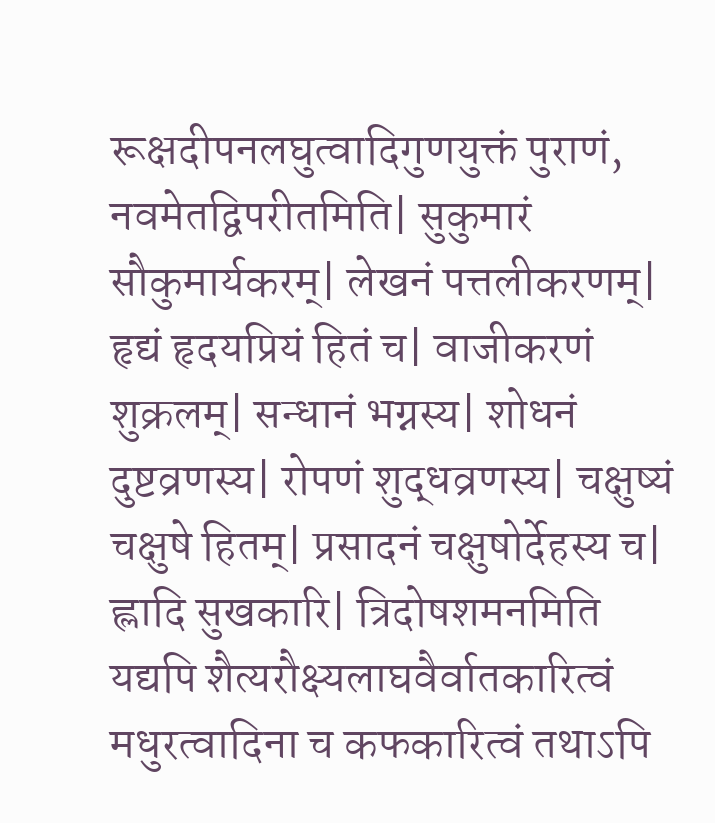रूक्षदीपनलघुत्वादिगुणयुक्तं पुराणं, नवमेतद्विपरीतमिति| सुकुमारं सौकुमार्यकरम्| लेखनं पत्तलीकरणम्| हृद्यं हृदयप्रियं हितं च| वाजीकरणं शुक्रलम्| सन्धानं भग्नस्य| शोधनं दुष्टव्रणस्य| रोपणं शुद्धव्रणस्य| चक्षुष्यं चक्षुषे हितम्| प्रसादनं चक्षुषोर्देहस्य च| ह्लादि सुखकारि| त्रिदोषशमनमिति यद्यपि शैत्यरौक्ष्यलाघवैर्वातकारित्वं मधुरत्वादिना च कफकारित्वं तथाऽपि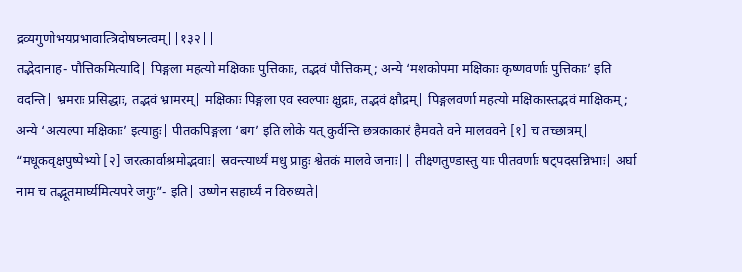द्रव्यगुणोभयप्रभावात्त्रिदोषघ्नत्वम्||१३२||
तद्भेदानाह- पौत्तिकमित्यादि| पिङ्गला महत्यो मक्षिकाः पुत्तिकाः, तद्भवं पौत्तिकम्; अन्ये ‘मशकोपमा मक्षिकाः कृष्णवर्णाः पुत्तिकाः’ इति वदन्ति| भ्रमराः प्रसिद्धाः, तद्भवं भ्रामरम्| मक्षिकाः पिङ्गला एव स्वल्पाः क्षुद्राः, तद्भवं क्षौद्रम्| पिङ्गलवर्णा महत्यो मक्षिकास्तद्भवं माक्षिकम्; अन्ये ‘अत्यल्पा मक्षिकाः’ इत्याहुः| पीतकपिङ्गला ‘बग’ इति लोके यत् कुर्वन्ति छत्रकाकारं हैमवते वने मालववने [१] च तच्छात्रम्| “मधूकवृक्षपुष्पेभ्यो [२] जरत्कार्वाश्रमोद्भवाः| स्रवन्त्यार्ध्यं मधु प्राहुः श्वेतकं मालवे जनाः|| तीक्ष्णतुण्डास्तु याः पीतवर्णाः षट्पदसन्निभाः| अर्घा नाम च तद्भूतमार्घ्यमित्यपरे जगुः”- इति| उष्णेन सहार्घ्यं न विरुध्यते|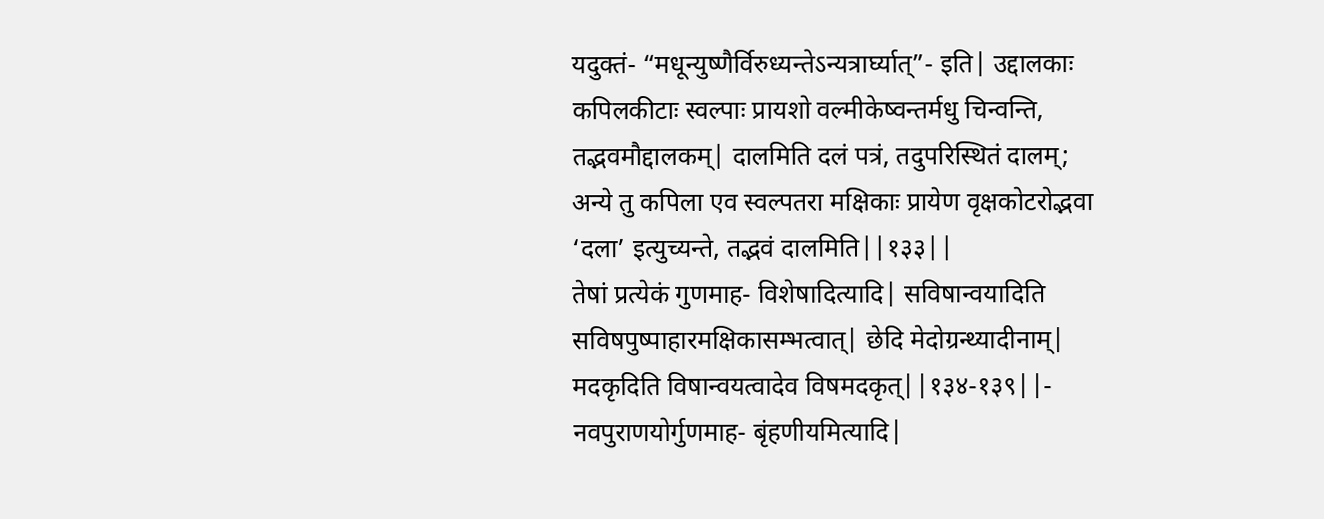यदुक्तं- “मधून्युष्णैर्विरुध्यन्तेऽन्यत्रार्घ्यात्”- इति| उद्दालकाः कपिलकीटाः स्वल्पाः प्रायशो वल्मीकेष्वन्तर्मधु चिन्वन्ति, तद्भवमौद्दालकम्| दालमिति दलं पत्रं, तदुपरिस्थितं दालम्; अन्ये तु कपिला एव स्वल्पतरा मक्षिकाः प्रायेण वृक्षकोटरोद्भवा ‘दला’ इत्युच्यन्ते, तद्भवं दालमिति||१३३||
तेषां प्रत्येकं गुणमाह- विशेषादित्यादि| सविषान्वयादिति सविषपुष्पाहारमक्षिकासम्भत्वात्| छेदि मेदोग्रन्थ्यादीनाम्| मदकृदिति विषान्वयत्वादेव विषमदकृत्||१३४-१३९||-
नवपुराणयोर्गुणमाह- बृंहणीयमित्यादि|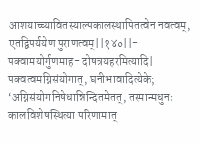आशयाच्च्यावितस्याल्पकालस्थापितत्वेन नवत्वम्, एतद्विपर्ययेण पुराणत्वम्||१४०||-
पक्वामयोर्गुणमाह- दोषत्रयहरमित्यादि| पक्वत्वमग्निसंयोगात्, घनीभावादित्येके; ‘अग्निसंयोगनिषेधान्निन्दितमेतत्, तस्मान्मधुनः कालविशेषस्थित्या परिणामात्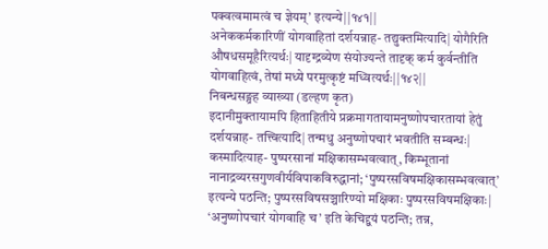पक्वत्वमामत्वं च ज्ञेयम्’ इत्यन्ये||१४१||
अनेककर्मकारिणीं योगवाहितां दर्शयन्नाह- तद्युक्तमित्यादि| योगैरिति औषधसमूहैरित्यर्थः| यादृग्द्रव्येण संयोज्यन्ते तादृक् कर्म कुर्वन्तीति योगवाहित्वं, तेषां मध्ये परमुत्कृष्टं मध्वित्यर्थः||१४२||
निबन्धसङ्ग्रह व्याख्या (डल्हण कृत)
इदानीमुक्तायामपि हिताहितीये प्रक्रमागतायामनुष्णोपचारतायां हेतुं दर्शयन्नाह- तत्त्वित्यादि| तन्मधु अनुष्णोपचारं भवतीति सम्बन्धः| कस्मादित्याह- पुष्परसानां मक्षिकासम्भवत्वात्, किम्भूतानां नानाद्रव्यरसगुणवीर्यविपाकविरुद्धानां; ‘पुष्परसविषमक्षिकासम्भवत्वात्’ इत्यन्ये पठन्ति; पुष्परसविषसञ्चारिण्यो मक्षिकाः पुष्परसविषमक्षिकाः| ‘अनुष्णोपचारं योगवाहि च’ इति केचिद्द्वयं पठन्ति; तन्न,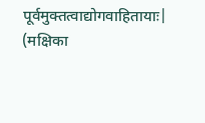पूर्वमुक्तत्वाद्योगवाहितायाः| (मक्षिका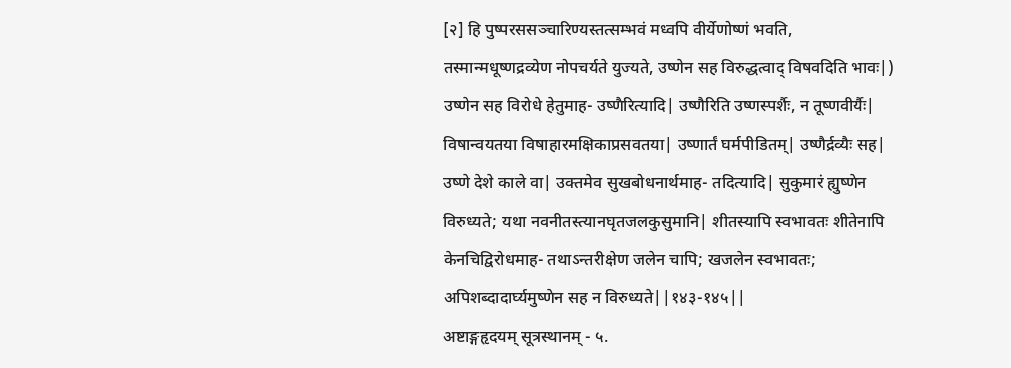[२] हि पुष्परससञ्चारिण्यस्तत्सम्भवं मध्वपि वीर्येणोष्णं भवति, तस्मान्मधूष्णद्रव्येण नोपचर्यते युज्यते, उष्णेन सह विरुद्धत्वाद् विषवदिति भावः|) उष्णेन सह विरोधे हेतुमाह- उष्णैरित्यादि| उष्णैरिति उष्णस्पर्शैः, न तूष्णवीर्यैः| विषान्वयतया विषाहारमक्षिकाप्रसवतया| उष्णार्तं घर्मपीडितम्| उष्णैर्द्रव्यैः सह| उष्णे देशे काले वा| उक्तमेव सुखबोधनार्थमाह- तदित्यादि| सुकुमारं ह्युष्णेन विरुध्यते; यथा नवनीतस्त्यानघृतजलकुसुमानि| शीतस्यापि स्वभावतः शीतेनापि केनचिद्विरोधमाह- तथाऽन्तरीक्षेण जलेन चापि; खजलेन स्वभावतः; अपिशब्दादार्घ्यमुष्णेन सह न विरुध्यते||१४३-१४५||
अष्टाङ्गहृदयम् सूत्रस्थानम् - ५.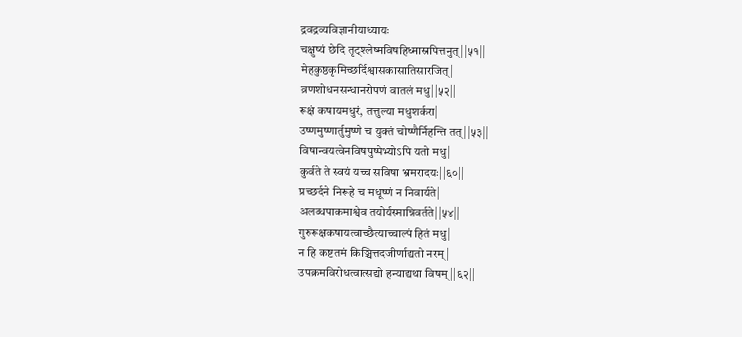द्रवद्रव्यविज्ञानीयाध्यायः
चक्षुष्यं छेदि तृट्श्लेष्मविषहिध्मास्रपित्तनुत्||५१||
मेहकुष्ठकृमिच्छर्दिश्वासकासातिसारजित्|
व्रणशोधनसन्धानरोपणं वातलं मधु||५२||
रूक्षं कषायमधुरं, तत्तुल्या मधुशर्करा|
उष्णमुष्णार्तुमुष्णे च युक्तं चोष्णैर्निहन्ति तत्||५३||
विषान्वयत्वेनविषपुष्पेभ्योऽपि यतो मधु|
कुर्वते ते स्वयं यच्च सविषा भ्रमरादयः||६०||
प्रच्छर्दने निरूहे च मधूष्णं न निवार्यते|
अलब्धपाकमाश्वेव तयोर्यस्मान्निवर्तते||५४||
गुरुरूक्षकषायत्वाच्छैत्याच्चाल्पं हितं मधु|
न हि कष्टतमं किञ्चित्तदजीर्णाद्यतो नरम्|
उपक्रमविरोधत्वात्सद्यो हन्याद्यथा विषम्||६२||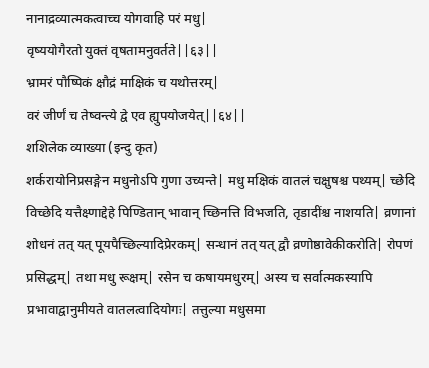नानाद्रव्यात्मकत्वाच्च योगवाहि परं मधु|
वृष्ययोगैरतो युक्तं वृषतामनुवर्तते||६३||
भ्रामरं पौष्पिकं क्षौद्रं माक्षिकं च यथोत्तरम्|
वरं जीर्णं च तेष्वन्त्ये द्वे एव ह्युपयोजयेत्||६४||
शशिलेक व्याख्या (इन्दु कृत)
शर्करायोनिप्रसङ्गेन मधुनोऽपि गुणा उच्यन्ते| मधु मक्षिकं वातलं चक्षुषश्च पथ्यम्| च्छेदि विच्छेदि यत्तैक्ष्णाद्देहे पिण्डितान् भावान् च्छिनत्ति विभजति, तृडादींश्च नाशयति| व्रणानां शोधनं तत् यत् पूयपैच्छिल्यादिप्रेरकम्| सन्धानं तत् यत् द्वौ व्रणोष्ठावेकीकरोति| रोपणं प्रसिद्धम्| तथा मधु रूक्षम्| रसेन च कषायमधुरम्| अस्य च सर्वात्मकस्यापि प्रभावाद्वानुमीयते वातलत्वादियोगः| तत्तुल्या मधुसमा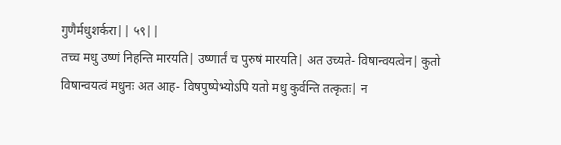गुणैर्मधुशर्करा|| ५९||
तच्च मधु उष्णं निहन्ति मारयति| उष्णार्तं च पुरुषं मारयति| अत उच्यते- विषान्वयत्वेन| कुतो विषान्वयत्वं मधुनः अत आह- विषपुष्पेभ्योऽपि यतो मधु कुर्वन्ति तत्कृतः| न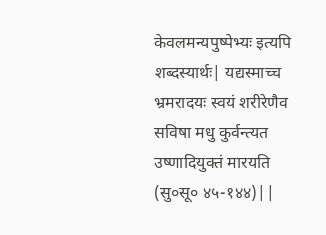केवलमन्यपुष्पेभ्यः इत्यपि शब्दस्यार्थः| यद्यस्माच्च भ्रमरादयः स्वयं शरीरेणैव सविषा मधु कुर्वन्त्यत उष्णादियुक्तं मारयति (सु०सू० ४५-१४४)||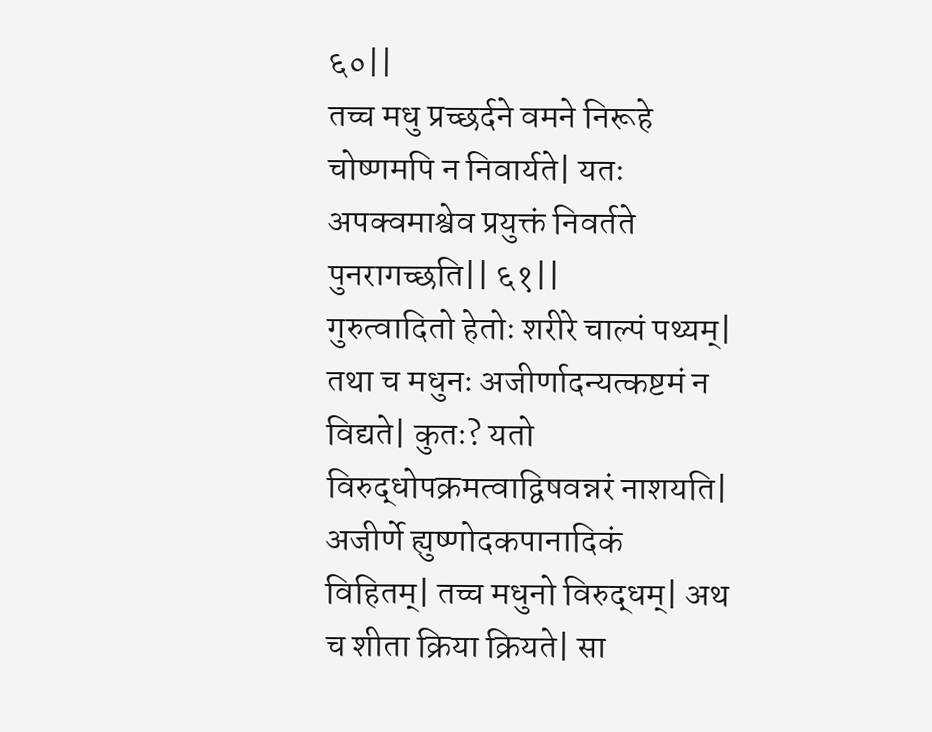६०||
तच्च मधु प्रच्छर्दने वमने निरूहे चोष्णमपि न निवार्यते| यतः अपक्वमाश्वेव प्रयुक्तं निवर्तते पुनरागच्छति|| ६१||
गुरुत्वादितो हेतोः शरीरे चाल्पं पथ्यम्| तथा च मधुनः अजीर्णादन्यत्कष्टमं न विद्यते| कुतः? यतो विरुद्धोपक्रमत्वाद्विषवन्नरं नाशयति| अजीर्णे ह्युष्णोदकपानादिकं विहितम्| तच्च मधुनो विरुद्धम्| अथ च शीता क्रिया क्रियते| सा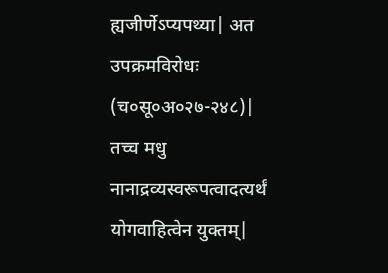ह्यजीर्णेऽप्यपथ्या| अत उपक्रमविरोधः (च०सू०अ०२७-२४८)|
तच्च मधु नानाद्रव्यस्वरूपत्वादत्यर्थं योगवाहित्वेन युक्तम्|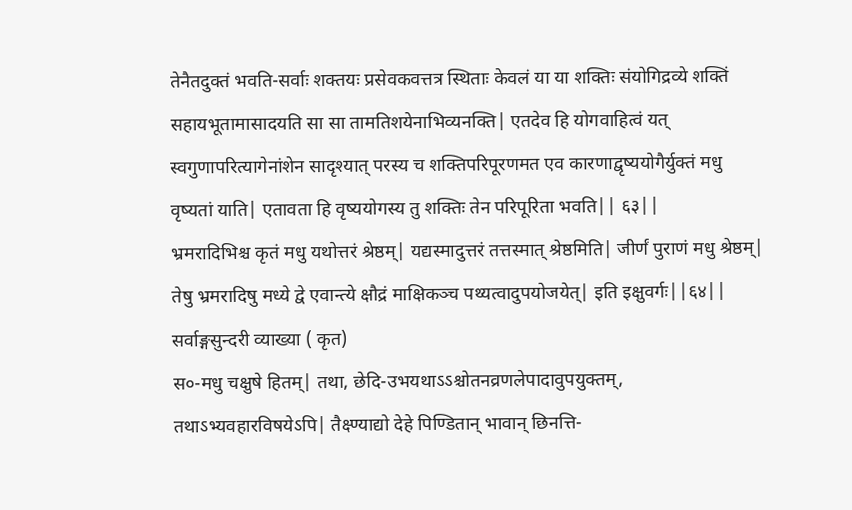तेनैतदुक्तं भवति-सर्वाः शक्तयः प्रसेवकवत्तत्र स्थिताः केवलं या या शक्तिः संयोगिद्रव्ये शक्तिं सहायभूतामासादयति सा सा तामतिशयेनाभिव्यनक्ति| एतदेव हि योगवाहित्वं यत् स्वगुणापरित्यागेनांशेन सादृश्यात् परस्य च शक्तिपरिपूरणमत एव कारणाद्वृष्ययोगैर्युक्तं मधु वृष्यतां याति| एतावता हि वृष्ययोगस्य तु शक्तिः तेन परिपूरिता भवति|| ६३||
भ्रमरादिभिश्च कृतं मधु यथोत्तरं श्रेष्ठम्| यद्यस्मादुत्तरं तत्तस्मात् श्रेष्ठमिति| जीर्णं पुराणं मधु श्रेष्ठम्| तेषु भ्रमरादिषु मध्ये द्वे एवान्त्ये क्षौद्रं माक्षिकञ्च पथ्यत्वादुपयोजयेत्| इति इक्षुवर्गः||६४||
सर्वाङ्गसुन्दरी व्याख्या ( कृत)
स०-मधु चक्षुषे हितम्| तथा, छेदि-उभयथाऽऽश्चोतनव्रणलेपादावुपयुक्तम्, तथाऽभ्यवहारविषयेऽपि| तैक्ष्ण्याद्यो देहे पिण्डितान् भावान् छिनत्ति-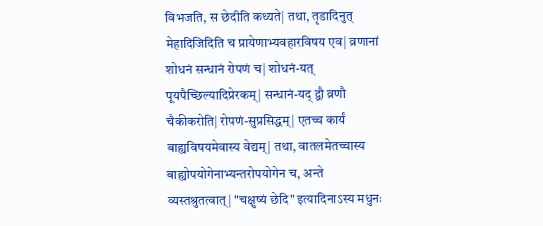विभजति, स छेदीति कथ्यते| तथा, तृडादिनुत् मेहादिजिदिति च प्रायेणाभ्यवहारविषय एव| व्रणानां शोधनं सन्धानं रोपणं च| शोधनं-यत् पूयपैच्छिल्यादिप्रेरकम्| सन्धानं-यद् द्वौ व्रणौ चैकीकरोति| रोपणं-सुप्रसिद्धम्| एतच्च कार्यं बाह्यविषयमेवास्य वेद्यम्| तथा, वातलमेतच्चास्य बाह्योपयोगेनाभ्यन्तरोपयोगेन च, अन्ते व्यस्तश्रुतत्वात्| "चक्षुष्यं छेदि" इत्यादिनाऽस्य मधुनः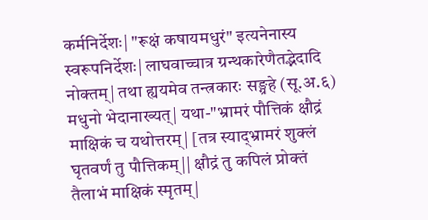कर्मनिर्देशः| "रूक्षं कषायमधुरं" इत्यनेनास्य स्वरूपनिर्देशः| लाघवाच्चात्र ग्रन्थकारेणैतद्भेदादि नोक्तम्| तथा ह्ययमेव तन्त्रकारः सङ्ग्रहे (सू.अ.६) मधुनो भेदानाख्यत्| यथा-"भ्रामरं पौत्तिकं क्षौद्रं माक्षिकं च यथोत्तरम्| [तत्र स्याद्भ्रामरं शुक्लं घृतवर्णं तु पौत्तिकम्|| क्षौद्रं तु कपिलं प्रोक्तं तैलाभं माक्षिकं स्मृतम्|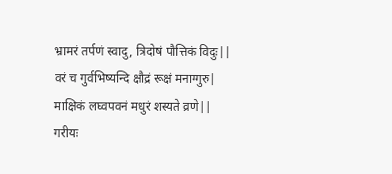भ्रामरं तर्पणं स्वादु, त्रिदोषं पौत्तिकं विदुः|| वरं च गुर्वभिष्यन्दि क्षौद्रं रूक्षं मनाग्गुरु| माक्षिकं लघ्वपवनं मधुरं शस्यते व्रणे|| गरीयः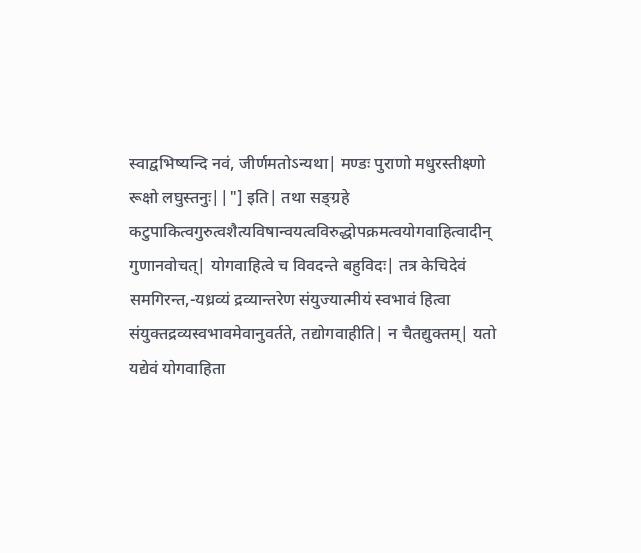स्वाद्वभिष्यन्दि नवं, जीर्णमतोऽन्यथा| मण्डः पुराणो मधुरस्तीक्ष्णो रूक्षो लघुस्तनुः||"] इति| तथा सङ्ग्रहे कटुपाकित्वगुरुत्वशैत्यविषान्वयत्वविरुद्धोपक्रमत्वयोगवाहित्वादीन् गुणानवोचत्| योगवाहित्वे च विवदन्ते बहुविदः| तत्र केचिदेवं समगिरन्त,-यध्रव्यं द्रव्यान्तरेण संयुज्यात्मीयं स्वभावं हित्वा संयुक्तद्रव्यस्वभावमेवानुवर्तते, तद्योगवाहीति| न चैतद्युक्तम्| यतो यद्येवं योगवाहिता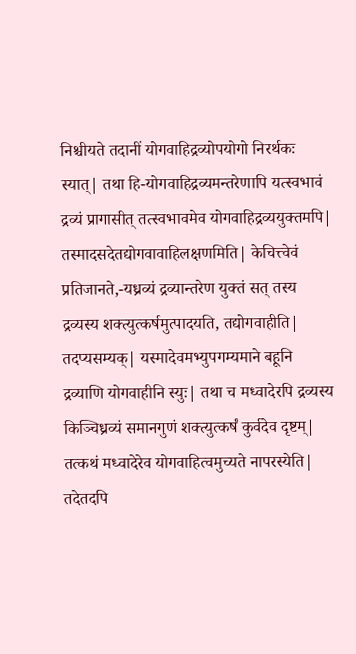निश्चीयते तदानीं योगवाहिद्रव्योपयोगो निरर्थकः स्यात्| तथा हि-योगवाहिद्रव्यमन्तरेणापि यत्स्वभावं द्रव्यं प्रागासीत् तत्स्वभावमेव योगवाहिद्रव्ययुक्तमपि| तस्मादसदेतद्योगवावाहिलक्षणमिति| केचित्त्वेवं प्रतिजानते,-यध्रव्यं द्रव्यान्तरेण युक्तं सत् तस्य द्रव्यस्य शक्त्युत्कर्षमुत्पादयति, तद्योगवाहीति| तदप्यसम्यक्| यस्मादेवमभ्युपगम्यमाने बहूनि द्रव्याणि योगवाहीनि स्युः| तथा च मध्वादेरपि द्रव्यस्य किञ्चिध्रव्यं समानगुणं शक्त्युत्कर्षं कुर्वदेव दृष्टम्| तत्कथं मध्वादेरेव योगवाहित्वमुच्यते नापरस्येति| तदेतदपि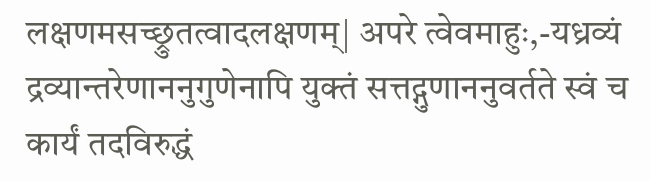लक्षणमसच्छ्रुतत्वादलक्षणम्| अपरे त्वेवमाहुः,-यध्रव्यं द्रव्यान्तरेणाननुगुणेनापि युक्तं सत्तद्गुणाननुवर्तते स्वं च कार्यं तदविरुद्धं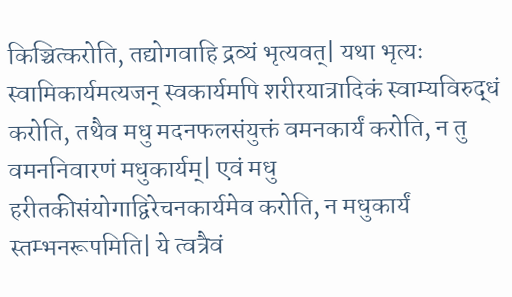किञ्चित्करोति, तद्योगवाहि द्रव्यं भृत्यवत्| यथा भृत्यः स्वामिकार्यमत्यजन् स्वकार्यमपि शरीरयात्रादिकं स्वाम्यविरुद्धं करोति, तथैव मधु मदनफलसंयुक्तं वमनकार्यं करोति, न तु वमननिवारणं मधुकार्यम्| एवं मधु हरीतकीसंयोगाद्विरेचनकार्यमेव करोति, न मधुकार्यं स्तम्भनरूपमिति| ये त्वत्रैवं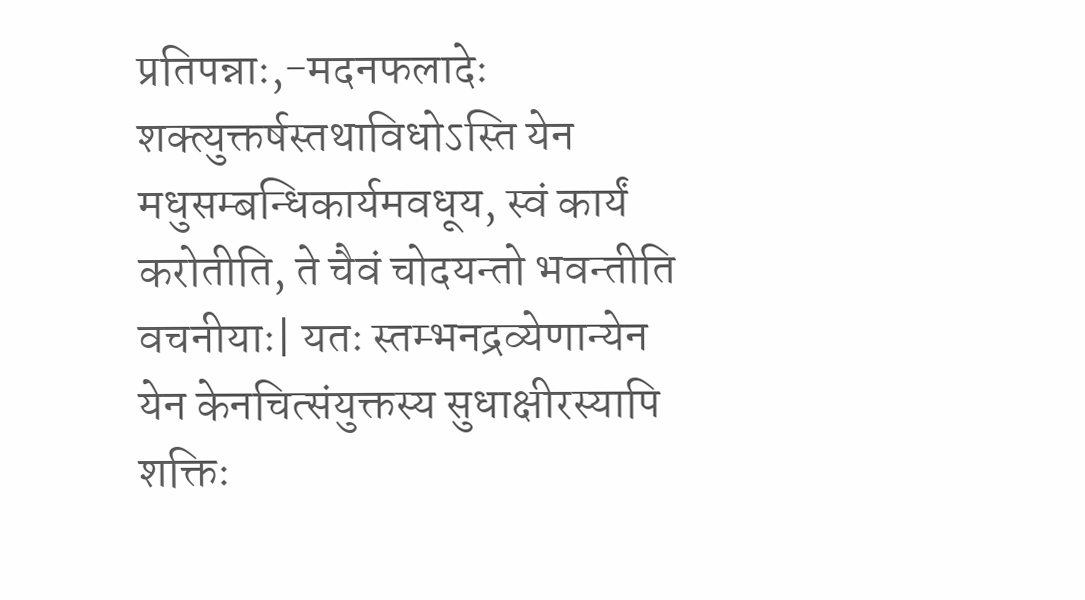प्रतिपन्नाः,-मदनफलादेः शक्त्युक्तर्षस्तथाविधोऽस्ति येन मधुसम्बन्धिकार्यमवधूय, स्वं कार्यं करोतीति, ते चैवं चोदयन्तो भवन्तीति वचनीयाः| यतः स्तम्भनद्रव्येणान्येन येन केनचित्संयुक्तस्य सुधाक्षीरस्यापि शक्तिः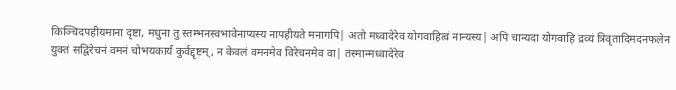किञ्चिदपहीयमाना दृष्टा, मधुना तु स्तम्भनस्वभावेनाप्यस्य नापहीयते मनागपि| अतो मध्वादेरेव योगवाहित्वं नान्यस्य| अपि चान्यदा योगवाहि द्रव्यं त्रिवृतादिमदनफलेन युक्तं सद्विरेचनं वमनं चोभयकार्यं कुर्वद्दृष्टम्, न केवलं वमनमेव विरेचनमेव वा| तस्मान्मध्वादेरेव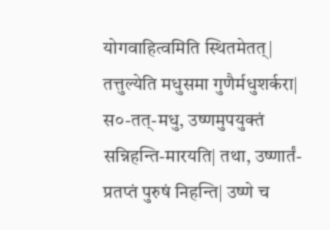योगवाहित्वमिति स्थितमेतत्| तत्तुल्येति मधुसमा गुणैर्मधुशर्करा|
स०-तत्-मधु, उष्णमुपयुक्तं सन्निहन्ति-मारयति| तथा, उष्णार्तं-प्रतप्तं पुरुषं निहन्ति| उष्णे च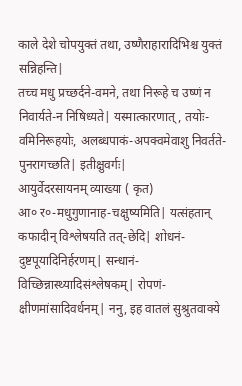काले देशे चोपयुक्तं तथा, उष्णैराहारादिभिश्च युक्तं सन्निहन्ति|
तच्च मधु प्रच्छर्दने-वमने, तथा निरूहे च उष्णं न निवार्यते-न निषिध्यते| यस्मात्कारणात्, तयोः-वमिनिरूहयोः, अलब्धपाकं-अपक्वमेवाशु निवर्तते-पुनरागच्छति| इतीक्षुवर्गः|
आयुर्वेदरसायनम् व्याख्या ( कृत)
आ० र०-मधुगुणानाह-चक्षुष्यमिति| यत्संहतान् कफादीन् विश्लेषयति तत्-छेदि| शोधनं-दुष्टपूयादिनिर्हरणम्| सन्धानं-विच्छिन्नास्थ्यादिसंश्लेषकम्| रोपणं-क्षीणमांसादिवर्धनम्| ननु, इह वातलं सुश्रुतवाक्ये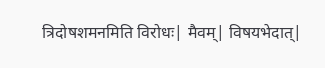त्रिदोषशमनमिति विरोधः| मैवम्| विषयभेदात्|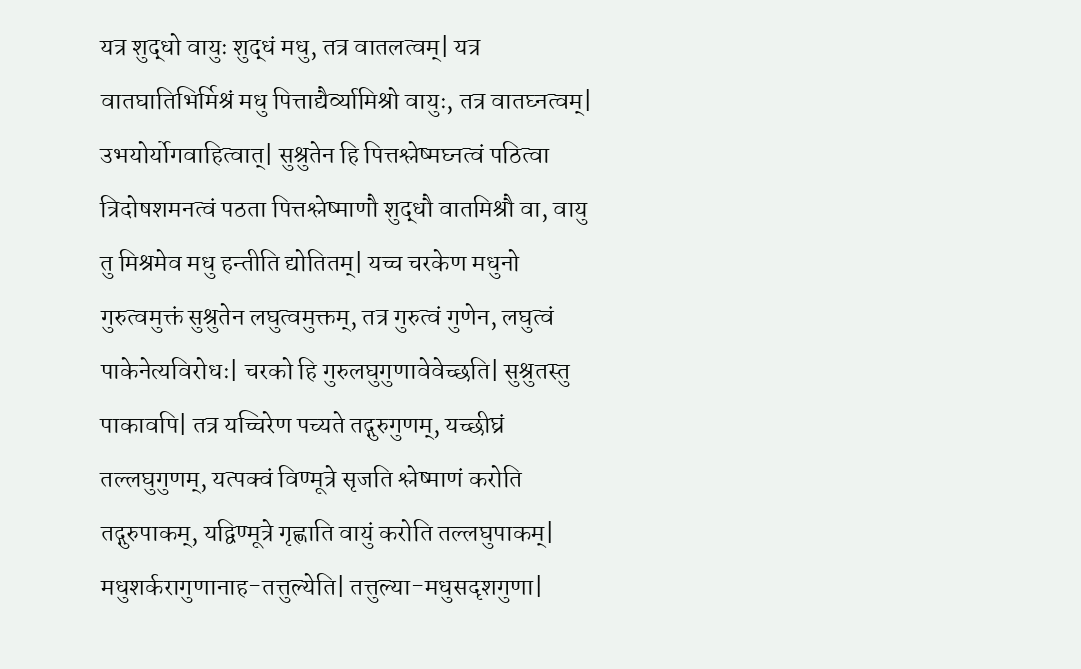यत्र शुद्धो वायुः शुद्धं मधु, तत्र वातलत्वम्| यत्र वातघातिभिर्मिश्रं मधु पित्ताद्यैर्व्यामिश्रो वायुः, तत्र वातघ्नत्वम्| उभयोर्योगवाहित्वात्| सुश्रुतेन हि पित्तश्लेष्मघ्नत्वं पठित्वा त्रिदोषशमनत्वं पठता पित्तश्लेष्माणौ शुद्धौ वातमिश्रौ वा, वायु तु मिश्रमेव मधु हन्तीति द्योतितम्| यच्च चरकेण मधुनो गुरुत्वमुक्तं सुश्रुतेन लघुत्वमुक्तम्, तत्र गुरुत्वं गुणेन, लघुत्वं पाकेनेत्यविरोधः| चरको हि गुरुलघुगुणावेवेच्छति| सुश्रुतस्तु पाकावपि| तत्र यच्चिरेण पच्यते तद्गुरुगुणम्, यच्छीघ्रं तल्लघुगुणम्, यत्पक्वं विण्मूत्रे सृजति श्लेष्माणं करोति तद्गुरुपाकम्, यद्विण्मूत्रे गृह्णाति वायुं करोति तल्लघुपाकम्|
मधुशर्करागुणानाह-तत्तुल्येति| तत्तुल्या-मधुसदृशगुणा|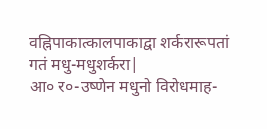वह्निपाकात्कालपाकाद्वा शर्करारूपतां गतं मधु-मधुशर्करा|
आ० र०-उष्णेन मधुनो विरोधमाह-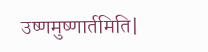उष्णमुष्णार्तमिति|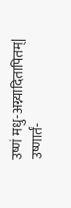उष्णं मधु-अग्न्यादितापितम्| उष्णार्तं-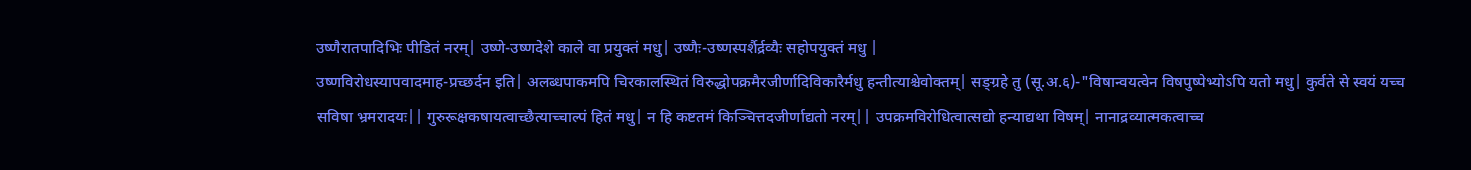उष्णैरातपादिभिः पीडितं नरम्| उष्णे-उष्णदेशे काले वा प्रयुक्तं मधु| उष्णैः-उष्णस्पर्शैर्द्रव्यैः सहोपयुक्तं मधु |
उष्णविरोधस्यापवादमाह-प्रच्छर्दन इति| अलब्धपाकमपि चिरकालस्थितं विरुद्धोपक्रमैरजीर्णादिविकारैर्मधु हन्तीत्याश्चेवोक्तम्| सङ्ग्रहे तु (सू.अ.६)-"विषान्वयत्वेन विषपुष्पेभ्योऽपि यतो मधु| कुर्वते से स्वयं यच्च सविषा भ्रमरादयः|| गुरुरूक्षकषायत्वाच्छैत्याच्चाल्पं हितं मधु| न हि कष्टतमं किञ्चित्तदजीर्णाद्यतो नरम्|| उपक्रमविरोधित्वात्सद्यो हन्याद्यथा विषम्| नानाद्रव्यात्मकत्वाच्च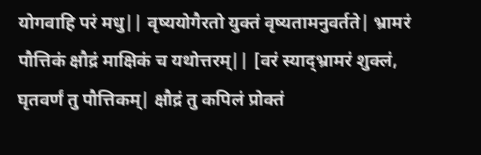योगवाहि परं मधु|| वृष्ययोगैरतो युक्तं वृष्यतामनुवर्तते| भ्रामरं पौत्तिकं क्षौद्रं माक्षिकं च यथोत्तरम्|| [वरं स्याद्भ्रामरं शुक्लं, घृतवर्णं तु पौत्तिकम्| क्षौद्रं तु कपिलं प्रोक्तं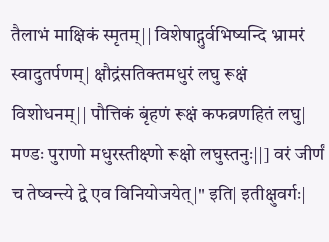तैलाभं माक्षिकं स्मृतम्|| विशेषाद्गुर्वभिष्यन्दि भ्रामरं स्वादुतर्पणम्| क्षौद्रंसतिक्तमधुरं लघु रूक्षं विशोधनम्|| पौत्तिकं बृंहणं रूक्षं कफव्रणहितं लघु| मण्डः पुराणो मधुरस्तीक्ष्णो रूक्षो लघुस्तनुः||] वरं जीर्णं च तेष्वन्त्ये द्वे एव विनियोजयेत्|" इति| इतीक्षुवर्गः|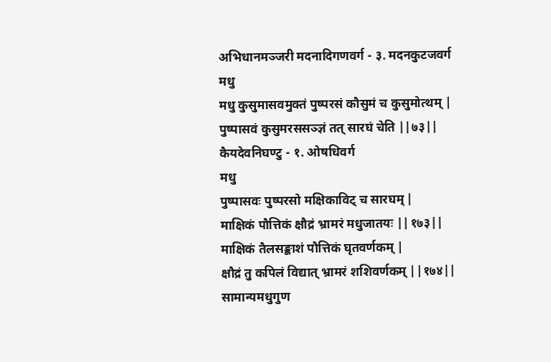अभिधानमञ्जरी मदनादिगणवर्ग - ३. मदनकुटजवर्ग
मधु
मधु कुसुमासवमुक्तं पुष्परसं कौसुमं च कुसुमोत्थम् |
पुष्पासवं कुसुमरससञ्ज्ञं तत् सारघं चेति ||७३||
कैयदेवनिघण्टु - १. ओषधिवर्ग
मधु
पुष्पासवः पुष्परसो मक्षिकाविट् च सारघम् |
माक्षिकं पौत्तिकं क्षौद्रं भ्रामरं मधुजातयः ||१७३||
माक्षिकं तैलसङ्काशं पौत्तिकं घृतवर्णकम् |
क्षौद्रं तु कपिलं विद्यात् भ्रामरं शशिवर्णकम् ||१७४||
सामान्यमधुगुण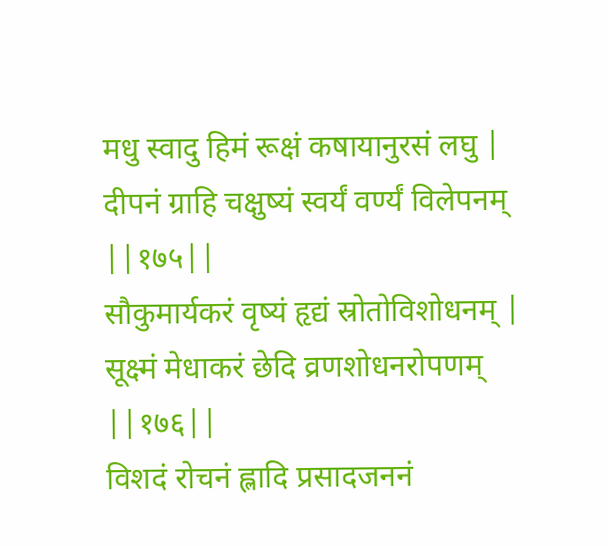मधु स्वादु हिमं रूक्षं कषायानुरसं लघु |
दीपनं ग्राहि चक्षुष्यं स्वर्यं वर्ण्यं विलेपनम् ||१७५||
सौकुमार्यकरं वृष्यं हृद्यं स्रोतोविशोधनम् |
सूक्ष्मं मेधाकरं छेदि व्रणशोधनरोपणम् ||१७६||
विशदं रोचनं ह्लादि प्रसादजननं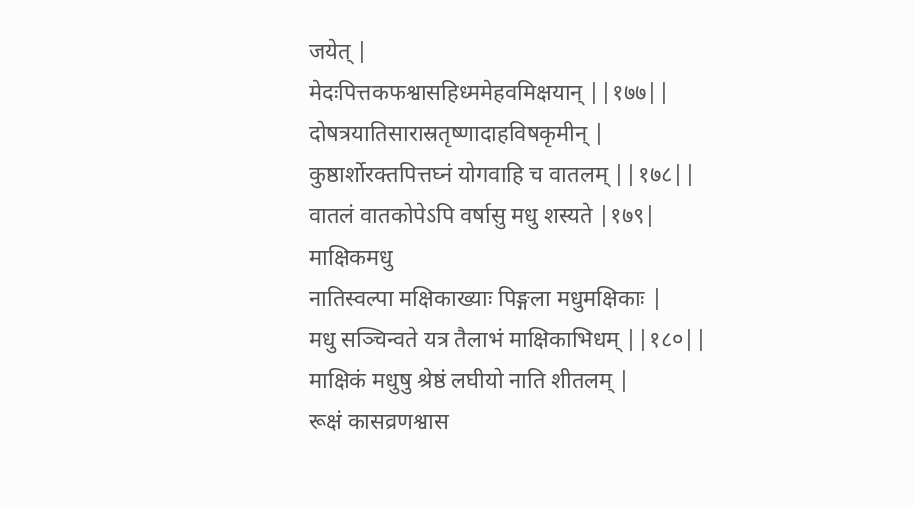जयेत् |
मेदःपित्तकफश्वासहिध्ममेहवमिक्षयान् ||१७७||
दोषत्रयातिसारास्रतृष्णादाहविषकृमीन् |
कुष्ठार्शोरक्तपित्तघ्नं योगवाहि च वातलम् ||१७८||
वातलं वातकोपेऽपि वर्षासु मधु शस्यते |१७९|
माक्षिकमधु
नातिस्वल्पा मक्षिकाख्याः पिङ्गला मधुमक्षिकाः |
मधु सञ्चिन्वते यत्र तैलाभं माक्षिकाभिधम् ||१८०||
माक्षिकं मधुषु श्रेष्ठं लघीयो नाति शीतलम् |
रूक्षं कासव्रणश्वास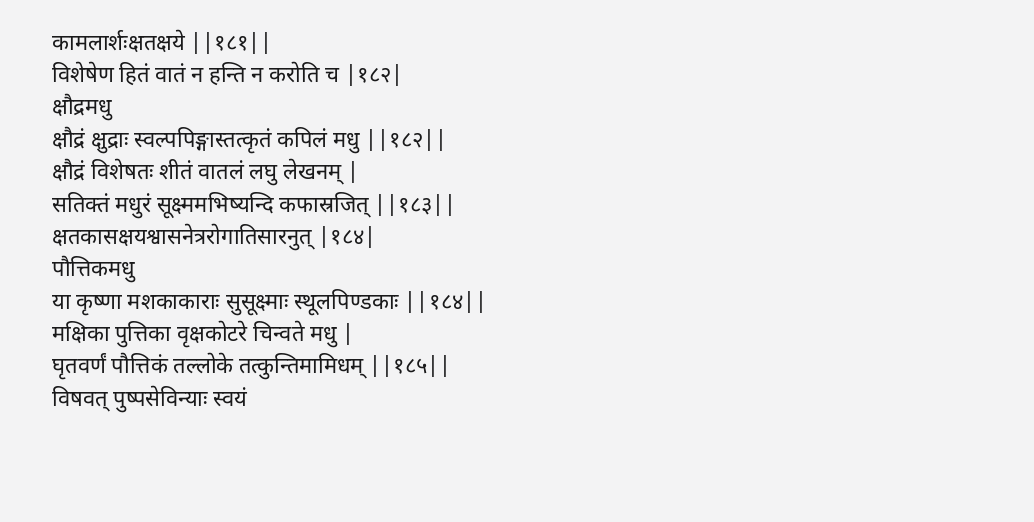कामलार्शःक्षतक्षये ||१८१||
विशेषेण हितं वातं न हन्ति न करोति च |१८२|
क्षौद्रमधु
क्षौद्रं क्षुद्राः स्वल्पपिङ्गास्तत्कृतं कपिलं मधु ||१८२||
क्षौद्रं विशेषतः शीतं वातलं लघु लेखनम् |
सतिक्तं मधुरं सूक्ष्ममभिष्यन्दि कफास्रजित् ||१८३||
क्षतकासक्षयश्वासनेत्ररोगातिसारनुत् |१८४|
पौत्तिकमधु
या कृष्णा मशकाकाराः सुसूक्ष्माः स्थूलपिण्डकाः ||१८४||
मक्षिका पुत्तिका वृक्षकोटरे चिन्वते मधु |
घृतवर्णं पौत्तिकं तल्लोके तत्कुन्तिमामिधम् ||१८५||
विषवत् पुष्पसेविन्याः स्वयं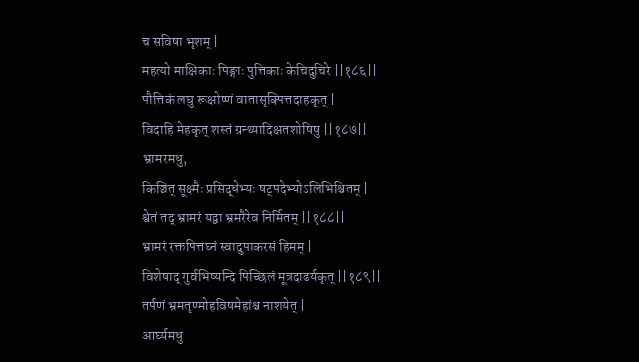च सविषा भृशम् |
महत्यो माक्षिकाः पिङ्गाः पुत्तिकाः केचिदुचिरे ||१८६||
पौत्तिकं लघु रूक्षोष्णं वातासृक्पित्तदाहकृत् |
विदाहि मेहकृत् शस्तं ग्रन्थ्यादिक्षतशोषिषु ||१८७||
भ्रामरमधु,
किञ्चित् सूक्ष्मैः प्रसिद्धेभ्यः षट्पदेभ्योऽलिभिश्चितम् |
श्वेतं तद् भ्रामरं यद्वा भ्रमरैरेव निर्मितम् ||१८८||
भ्रामरं रक्तपित्तघ्नं स्वादुपाकरसं हिमम् |
विशेषाद् गुर्वभिष्यन्दि पिच्छिलं मूत्रदाढर्यकृत् ||१८९||
तर्पणं भ्रमतृण्मोहविषमेहांश्च नाशयेत् |
आर्घ्यमधु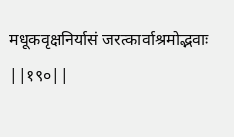मधूकवृक्षनिर्यासं जरत्कार्वाश्रमोद्भवाः ||१९०||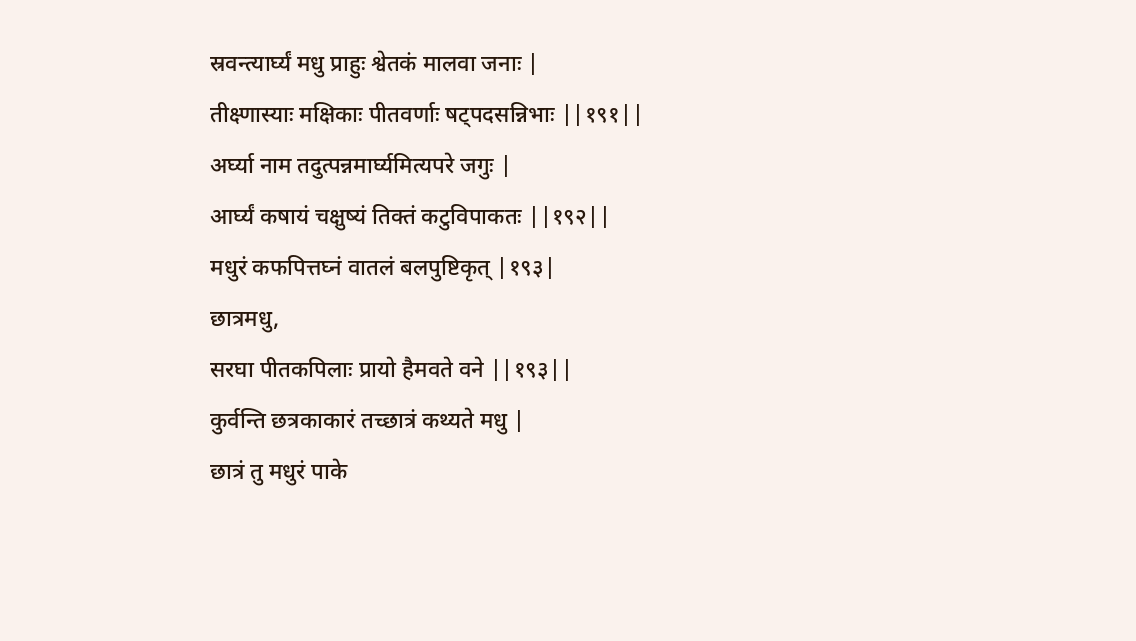स्रवन्त्यार्घ्यं मधु प्राहुः श्वेतकं मालवा जनाः |
तीक्ष्णास्याः मक्षिकाः पीतवर्णाः षट्पदसन्निभाः ||१९१||
अर्घ्या नाम तदुत्पन्नमार्घ्यमित्यपरे जगुः |
आर्घ्यं कषायं चक्षुष्यं तिक्तं कटुविपाकतः ||१९२||
मधुरं कफपित्तघ्नं वातलं बलपुष्टिकृत् |१९३|
छात्रमधु,
सरघा पीतकपिलाः प्रायो हैमवते वने ||१९३||
कुर्वन्ति छत्रकाकारं तच्छात्रं कथ्यते मधु |
छात्रं तु मधुरं पाके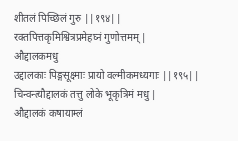शीतलं पिच्छिलं गुरु ||१९४||
रक्तपित्तकृमिश्वित्रप्रमेहघ्नं गुणोत्तमम् |
औद्दालकमधु
उद्दालकाः पिङ्गसूक्ष्माः प्रायो वल्मीकमध्यगाः ||१९५||
चिन्वन्त्यौद्दालकं तत्तु लोके भूकृत्रिमं मधु |
औद्दालकं कषायाम्लं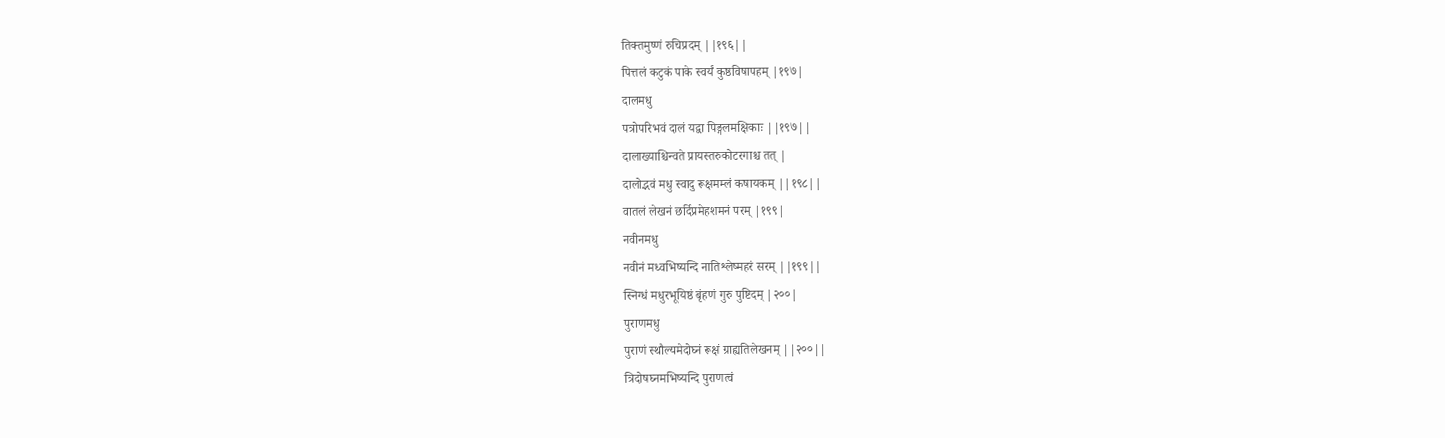तिक्तमुष्णं रुचिप्रदम् ||१९६||
पित्तलं कटुकं पाके स्वर्यं कुष्ठविषापहम् |१९७|
दालमधु
पत्रोपरिभवं दालं यद्वा पिङ्गलमक्षिकाः ||१९७||
दालाख्याश्चिन्वते प्रायस्तरुकोटरगाश्च तत् |
दालोद्भवं मधु स्वादु रूक्षमम्लं कषायकम् ||१९८||
वातलं लेखनं छर्दिप्रमेहशमनं परम् |१९९|
नवीनमधु
नवीनं मध्वभिष्यन्दि नातिश्लेष्महरं सरम् ||१९९||
स्निग्धं मधुरभूयिष्ठं बृंहणं गुरु पुष्टिदम् |२००|
पुराणमधु
पुराणं स्थौल्यमेदोघ्नं रूक्षं ग्राह्यतिलेखनम् ||२००||
त्रिदोषघ्नमभिष्यन्दि पुराणत्वं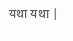यथा यथा |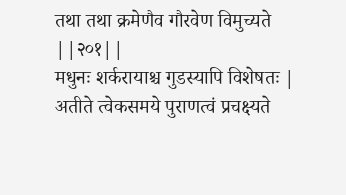तथा तथा क्रमेणैव गौरवेण विमुच्यते ||२०१||
मधुनः शर्करायाश्च गुडस्यापि विशेषतः |
अतीते त्वेकसमये पुराणत्वं प्रचक्ष्यते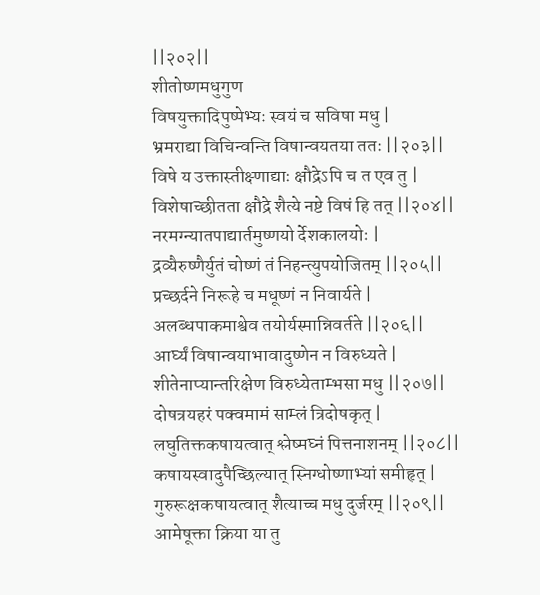||२०२||
शीतोष्णमधुगुण
विषयुक्तादिपुष्पेभ्यः स्वयं च सविषा मधु |
भ्रमराद्या विचिन्वन्ति विषान्वयतया ततः ||२०३||
विषे य उक्तास्तीक्ष्णाद्याः क्षौद्रेऽपि च त एव तु |
विशेषाच्छीतता क्षौद्रे शैत्ये नष्टे विषं हि तत् ||२०४||
नरमग्न्यातपाद्यार्तमुष्णयो र्देशकालयोः |
द्रव्यैरुष्णैर्युतं चोष्णं तं निहन्त्युपयोजितम् ||२०५||
प्रच्छर्दने निरूहे च मधूष्णं न निवार्यते |
अलब्धपाकमाश्वेव तयोर्यस्मान्निवर्तते ||२०६||
आर्घ्यं विषान्वयाभावादुष्णेन न विरुध्यते |
शीतेनाप्यान्तरिक्षेण विरुध्येताम्भसा मधु ||२०७||
दोषत्रयहरं पक्वमामं साम्लं त्रिदोषकृत् |
लघुतिक्तकषायत्वात् श्लेष्मघ्नं पित्तनाशनम् ||२०८||
कषायस्वादुपैच्छिल्यात् स्निग्धोष्णाभ्यां समीहृत् |
गुरुरूक्षकषायत्वात् शैत्याच्च मधु दुर्जरम् ||२०९||
आमेषूक्ता क्रिया या तु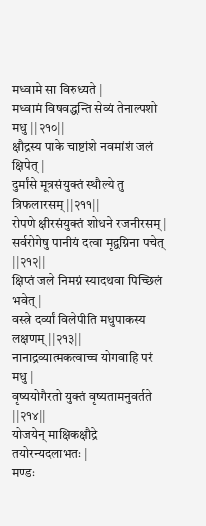मध्वामे सा विरुध्यते |
मध्वामं विषवद्धन्ति सेव्यं तेनाल्पशो मधु ||२१०||
क्षौद्रस्य पाके चाष्टांशे नवमांशं जलं क्षिपेत् |
दुर्मांसे मूत्रसंयुक्तं स्थौल्ये तु त्रिफलारसम् ||२११||
रोपणे क्षीरसंयुक्तं शोधने रजनीरसम् |
सर्वरोगेषु पानीयं दत्वा मृद्वग्निना पचेत् ||२१२||
क्षिप्तं जले निमग्नं स्यादथवा पिच्छिलं भवेत् |
वस्त्रे दर्व्यां विलेपीति मधुपाकस्य लक्षणम् ||२१३||
नानाद्रव्यात्मकत्वाच्च योगवाहि परं मधु |
वृष्ययोगैरतो युक्तं वृष्यतामनुवर्तते ||२१४||
योजयेन् माक्षिकक्षौद्रे तयोरन्यदलाभतः |
मण्डः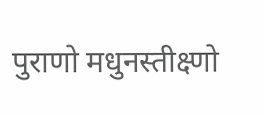पुराणो मधुनस्तीक्ष्णो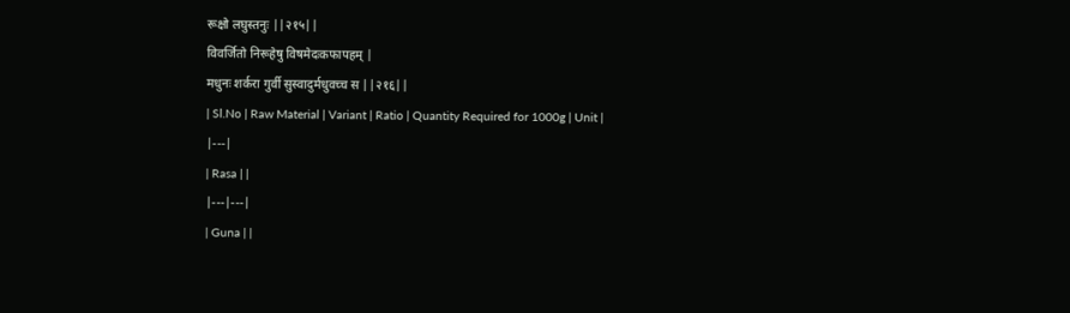रूक्षो लघुस्तनुः ||२१५||
विवर्जितो निरूहेषु विषमेदःकफापहम् |
मधुनः शर्करा गुर्वी सुस्वादुर्मधुवच्च स ||२१६||
| Sl.No | Raw Material | Variant | Ratio | Quantity Required for 1000g | Unit |
|---|
| Rasa | |
|---|---|
| Guna | |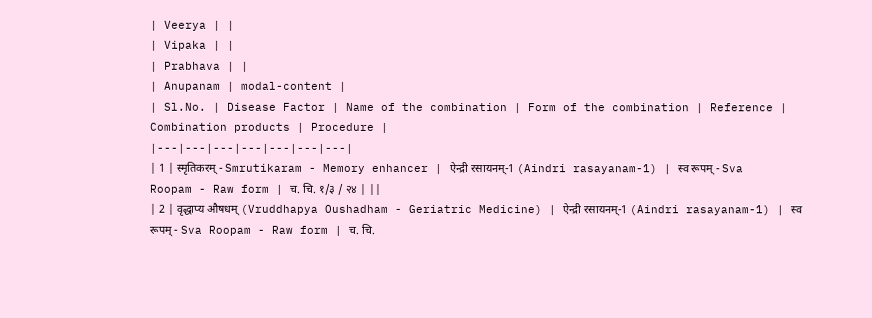| Veerya | |
| Vipaka | |
| Prabhava | |
| Anupanam | modal-content |
| Sl.No. | Disease Factor | Name of the combination | Form of the combination | Reference | Combination products | Procedure |
|---|---|---|---|---|---|---|
| 1 | स्मृतिकरम् - Smrutikaram - Memory enhancer | ऐन्द्री रसायनम्-1 (Aindri rasayanam-1) | स्व रूपम् - Sva Roopam - Raw form | च. चि. १/३ / २४ | ||
| 2 | वृद्धाप्य औषधम् (Vruddhapya Oushadham - Geriatric Medicine) | ऐन्द्री रसायनम्-1 (Aindri rasayanam-1) | स्व रूपम् - Sva Roopam - Raw form | च. चि.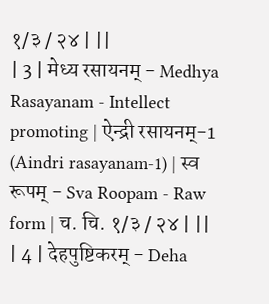१/३ / २४ | ||
| 3 | मेध्य रसायनम् - Medhya Rasayanam - Intellect promoting | ऐन्द्री रसायनम्-1 (Aindri rasayanam-1) | स्व रूपम् - Sva Roopam - Raw form | च. चि. १/३ / २४ | ||
| 4 | देहपुष्टिकरम् - Deha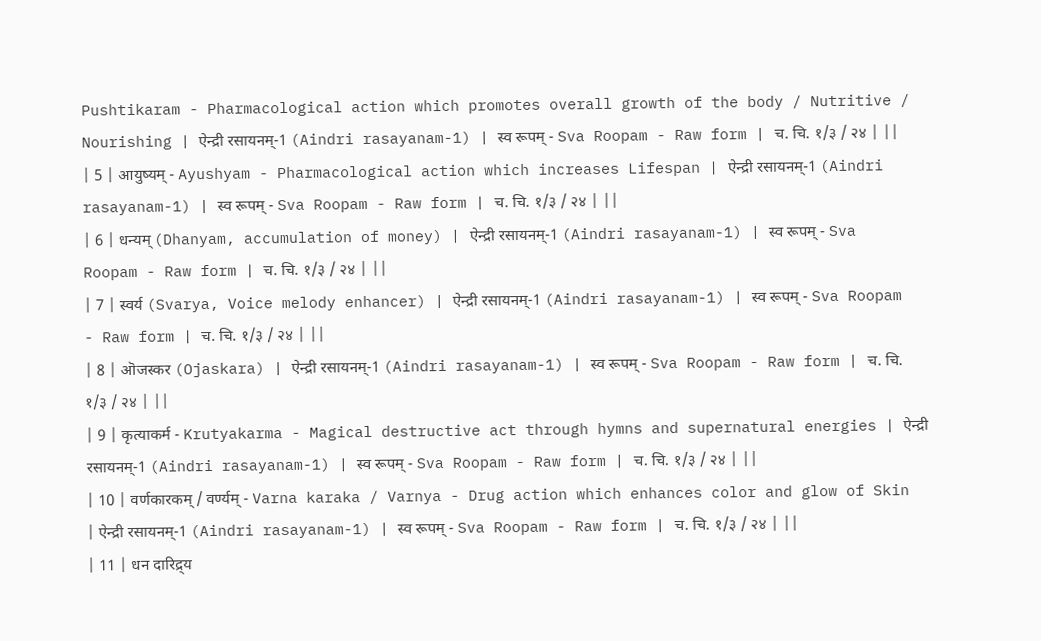Pushtikaram - Pharmacological action which promotes overall growth of the body / Nutritive / Nourishing | ऐन्द्री रसायनम्-1 (Aindri rasayanam-1) | स्व रूपम् - Sva Roopam - Raw form | च. चि. १/३ / २४ | ||
| 5 | आयुष्यम् - Ayushyam - Pharmacological action which increases Lifespan | ऐन्द्री रसायनम्-1 (Aindri rasayanam-1) | स्व रूपम् - Sva Roopam - Raw form | च. चि. १/३ / २४ | ||
| 6 | धन्यम् (Dhanyam, accumulation of money) | ऐन्द्री रसायनम्-1 (Aindri rasayanam-1) | स्व रूपम् - Sva Roopam - Raw form | च. चि. १/३ / २४ | ||
| 7 | स्वर्य (Svarya, Voice melody enhancer) | ऐन्द्री रसायनम्-1 (Aindri rasayanam-1) | स्व रूपम् - Sva Roopam - Raw form | च. चि. १/३ / २४ | ||
| 8 | ऒजस्कर (Ojaskara) | ऐन्द्री रसायनम्-1 (Aindri rasayanam-1) | स्व रूपम् - Sva Roopam - Raw form | च. चि. १/३ / २४ | ||
| 9 | कृत्याकर्म - Krutyakarma - Magical destructive act through hymns and supernatural energies | ऐन्द्री रसायनम्-1 (Aindri rasayanam-1) | स्व रूपम् - Sva Roopam - Raw form | च. चि. १/३ / २४ | ||
| 10 | वर्णकारकम् / वर्ण्यम् - Varna karaka / Varnya - Drug action which enhances color and glow of Skin | ऐन्द्री रसायनम्-1 (Aindri rasayanam-1) | स्व रूपम् - Sva Roopam - Raw form | च. चि. १/३ / २४ | ||
| 11 | धन दारिद्र्य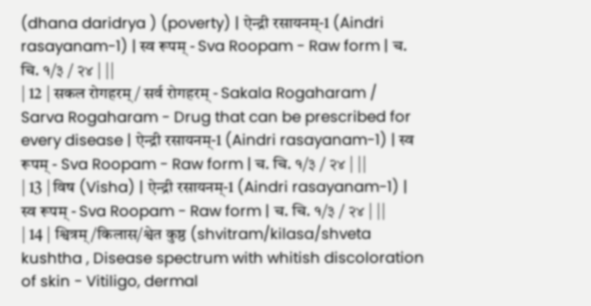(dhana daridrya ) (poverty) | ऐन्द्री रसायनम्-1 (Aindri rasayanam-1) | स्व रूपम् - Sva Roopam - Raw form | च. चि. १/३ / २४ | ||
| 12 | सकल रोगहरम् / सर्व रोगहरम् - Sakala Rogaharam / Sarva Rogaharam - Drug that can be prescribed for every disease | ऐन्द्री रसायनम्-1 (Aindri rasayanam-1) | स्व रूपम् - Sva Roopam - Raw form | च. चि. १/३ / २४ | ||
| 13 | विष (Visha) | ऐन्द्री रसायनम्-1 (Aindri rasayanam-1) | स्व रूपम् - Sva Roopam - Raw form | च. चि. १/३ / २४ | ||
| 14 | श्वित्रम्/किलास/श्वेत कुष्ठ (shvitram/kilasa/shveta kushtha , Disease spectrum with whitish discoloration of skin - Vitiligo, dermal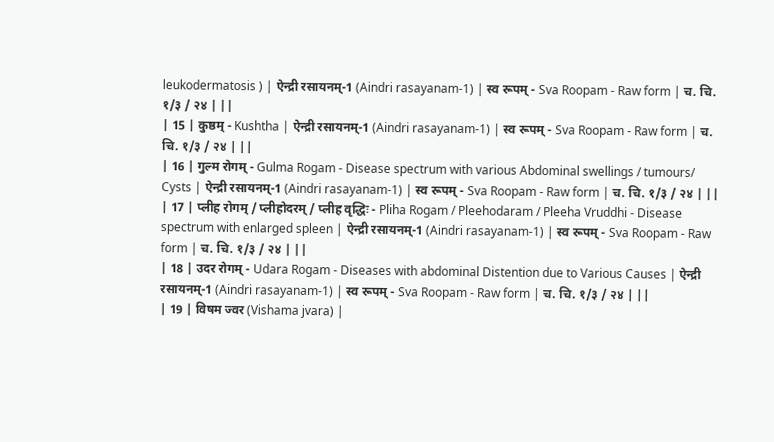leukodermatosis ) | ऐन्द्री रसायनम्-1 (Aindri rasayanam-1) | स्व रूपम् - Sva Roopam - Raw form | च. चि. १/३ / २४ | ||
| 15 | कुष्ठम् - Kushtha | ऐन्द्री रसायनम्-1 (Aindri rasayanam-1) | स्व रूपम् - Sva Roopam - Raw form | च. चि. १/३ / २४ | ||
| 16 | गुल्म रोगम् - Gulma Rogam - Disease spectrum with various Abdominal swellings / tumours/ Cysts | ऐन्द्री रसायनम्-1 (Aindri rasayanam-1) | स्व रूपम् - Sva Roopam - Raw form | च. चि. १/३ / २४ | ||
| 17 | प्लीह रोगम् / प्लीहोदरम् / प्लीह वृद्धिः - Pliha Rogam / Pleehodaram / Pleeha Vruddhi - Disease spectrum with enlarged spleen | ऐन्द्री रसायनम्-1 (Aindri rasayanam-1) | स्व रूपम् - Sva Roopam - Raw form | च. चि. १/३ / २४ | ||
| 18 | उदर रोगम् - Udara Rogam - Diseases with abdominal Distention due to Various Causes | ऐन्द्री रसायनम्-1 (Aindri rasayanam-1) | स्व रूपम् - Sva Roopam - Raw form | च. चि. १/३ / २४ | ||
| 19 | विषम ज्वर (Vishama jvara) |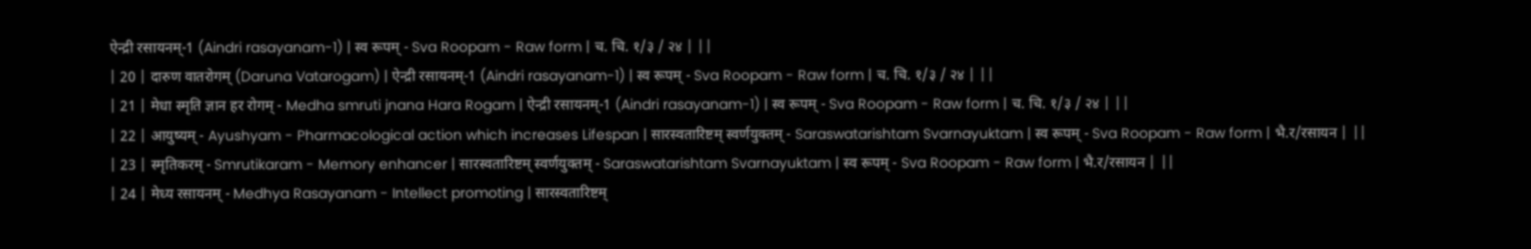ऐन्द्री रसायनम्-1 (Aindri rasayanam-1) | स्व रूपम् - Sva Roopam - Raw form | च. चि. १/३ / २४ | ||
| 20 | दारुण वातरोगम् (Daruna Vatarogam) | ऐन्द्री रसायनम्-1 (Aindri rasayanam-1) | स्व रूपम् - Sva Roopam - Raw form | च. चि. १/३ / २४ | ||
| 21 | मेधा स्मृति ज्ञान हर रोगम् - Medha smruti jnana Hara Rogam | ऐन्द्री रसायनम्-1 (Aindri rasayanam-1) | स्व रूपम् - Sva Roopam - Raw form | च. चि. १/३ / २४ | ||
| 22 | आयुष्यम् - Ayushyam - Pharmacological action which increases Lifespan | सारस्वतारिष्टम् स्वर्णयुक्तम् - Saraswatarishtam Svarnayuktam | स्व रूपम् - Sva Roopam - Raw form | भै.र/रसायन | ||
| 23 | स्मृतिकरम् - Smrutikaram - Memory enhancer | सारस्वतारिष्टम् स्वर्णयुक्तम् - Saraswatarishtam Svarnayuktam | स्व रूपम् - Sva Roopam - Raw form | भै.र/रसायन | ||
| 24 | मेध्य रसायनम् - Medhya Rasayanam - Intellect promoting | सारस्वतारिष्टम्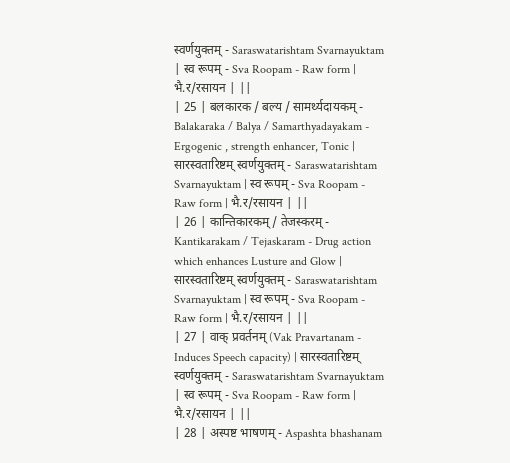स्वर्णयुक्तम् - Saraswatarishtam Svarnayuktam | स्व रूपम् - Sva Roopam - Raw form | भै.र/रसायन | ||
| 25 | बलकारक / बल्य / सामर्थ्यदायकम् - Balakaraka / Balya / Samarthyadayakam - Ergogenic , strength enhancer, Tonic | सारस्वतारिष्टम् स्वर्णयुक्तम् - Saraswatarishtam Svarnayuktam | स्व रूपम् - Sva Roopam - Raw form | भै.र/रसायन | ||
| 26 | कान्तिकारकम् / तेजस्करम् - Kantikarakam / Tejaskaram - Drug action which enhances Lusture and Glow | सारस्वतारिष्टम् स्वर्णयुक्तम् - Saraswatarishtam Svarnayuktam | स्व रूपम् - Sva Roopam - Raw form | भै.र/रसायन | ||
| 27 | वाक् प्रवर्तनम् (Vak Pravartanam - Induces Speech capacity) | सारस्वतारिष्टम् स्वर्णयुक्तम् - Saraswatarishtam Svarnayuktam | स्व रूपम् - Sva Roopam - Raw form | भै.र/रसायन | ||
| 28 | अस्पष्ट भाषणम् - Aspashta bhashanam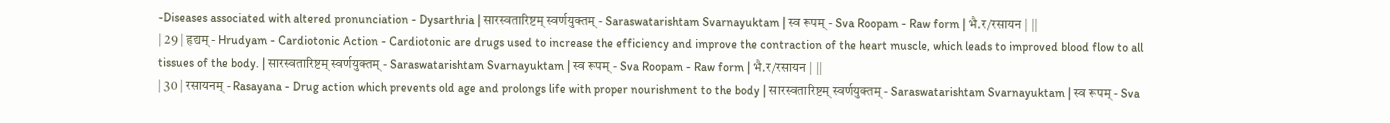-Diseases associated with altered pronunciation - Dysarthria | सारस्वतारिष्टम् स्वर्णयुक्तम् - Saraswatarishtam Svarnayuktam | स्व रूपम् - Sva Roopam - Raw form | भै.र/रसायन | ||
| 29 | हृद्यम् - Hrudyam - Cardiotonic Action - Cardiotonic are drugs used to increase the efficiency and improve the contraction of the heart muscle, which leads to improved blood flow to all tissues of the body. | सारस्वतारिष्टम् स्वर्णयुक्तम् - Saraswatarishtam Svarnayuktam | स्व रूपम् - Sva Roopam - Raw form | भै.र/रसायन | ||
| 30 | रसायनम् - Rasayana - Drug action which prevents old age and prolongs life with proper nourishment to the body | सारस्वतारिष्टम् स्वर्णयुक्तम् - Saraswatarishtam Svarnayuktam | स्व रूपम् - Sva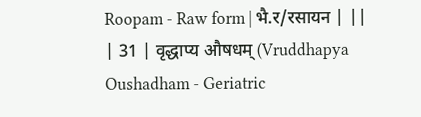Roopam - Raw form | भै.र/रसायन | ||
| 31 | वृद्धाप्य औषधम् (Vruddhapya Oushadham - Geriatric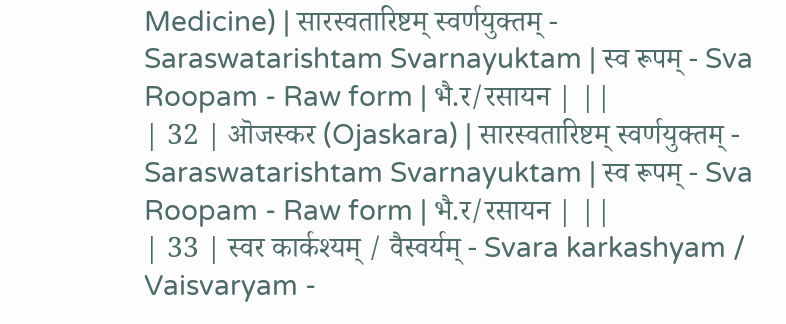Medicine) | सारस्वतारिष्टम् स्वर्णयुक्तम् - Saraswatarishtam Svarnayuktam | स्व रूपम् - Sva Roopam - Raw form | भै.र/रसायन | ||
| 32 | ऒजस्कर (Ojaskara) | सारस्वतारिष्टम् स्वर्णयुक्तम् - Saraswatarishtam Svarnayuktam | स्व रूपम् - Sva Roopam - Raw form | भै.र/रसायन | ||
| 33 | स्वर कार्कश्यम् / वैस्वर्यम् - Svara karkashyam / Vaisvaryam -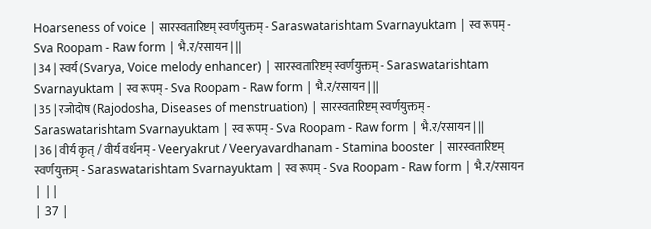Hoarseness of voice | सारस्वतारिष्टम् स्वर्णयुक्तम् - Saraswatarishtam Svarnayuktam | स्व रूपम् - Sva Roopam - Raw form | भै.र/रसायन | ||
| 34 | स्वर्य (Svarya, Voice melody enhancer) | सारस्वतारिष्टम् स्वर्णयुक्तम् - Saraswatarishtam Svarnayuktam | स्व रूपम् - Sva Roopam - Raw form | भै.र/रसायन | ||
| 35 | रजोदोष (Rajodosha, Diseases of menstruation) | सारस्वतारिष्टम् स्वर्णयुक्तम् - Saraswatarishtam Svarnayuktam | स्व रूपम् - Sva Roopam - Raw form | भै.र/रसायन | ||
| 36 | वीर्य कृत् / वीर्य वर्धनम् - Veeryakrut / Veeryavardhanam - Stamina booster | सारस्वतारिष्टम् स्वर्णयुक्तम् - Saraswatarishtam Svarnayuktam | स्व रूपम् - Sva Roopam - Raw form | भै.र/रसायन | ||
| 37 |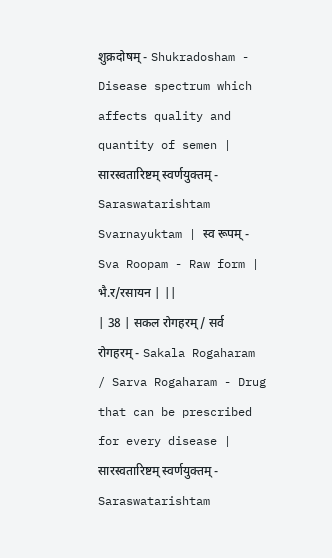शुक्रदोषम् - Shukradosham - Disease spectrum which affects quality and quantity of semen | सारस्वतारिष्टम् स्वर्णयुक्तम् - Saraswatarishtam Svarnayuktam | स्व रूपम् - Sva Roopam - Raw form | भै.र/रसायन | ||
| 38 | सकल रोगहरम् / सर्व रोगहरम् - Sakala Rogaharam / Sarva Rogaharam - Drug that can be prescribed for every disease | सारस्वतारिष्टम् स्वर्णयुक्तम् - Saraswatarishtam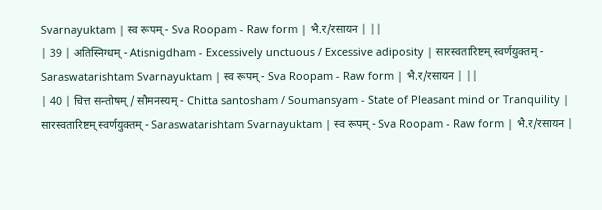Svarnayuktam | स्व रूपम् - Sva Roopam - Raw form | भै.र/रसायन | ||
| 39 | अतिस्निग्धम् - Atisnigdham - Excessively unctuous / Excessive adiposity | सारस्वतारिष्टम् स्वर्णयुक्तम् - Saraswatarishtam Svarnayuktam | स्व रूपम् - Sva Roopam - Raw form | भै.र/रसायन | ||
| 40 | चित्त सन्तोषम् / सौमनस्यम् - Chitta santosham / Soumansyam - State of Pleasant mind or Tranquility | सारस्वतारिष्टम् स्वर्णयुक्तम् - Saraswatarishtam Svarnayuktam | स्व रूपम् - Sva Roopam - Raw form | भै.र/रसायन |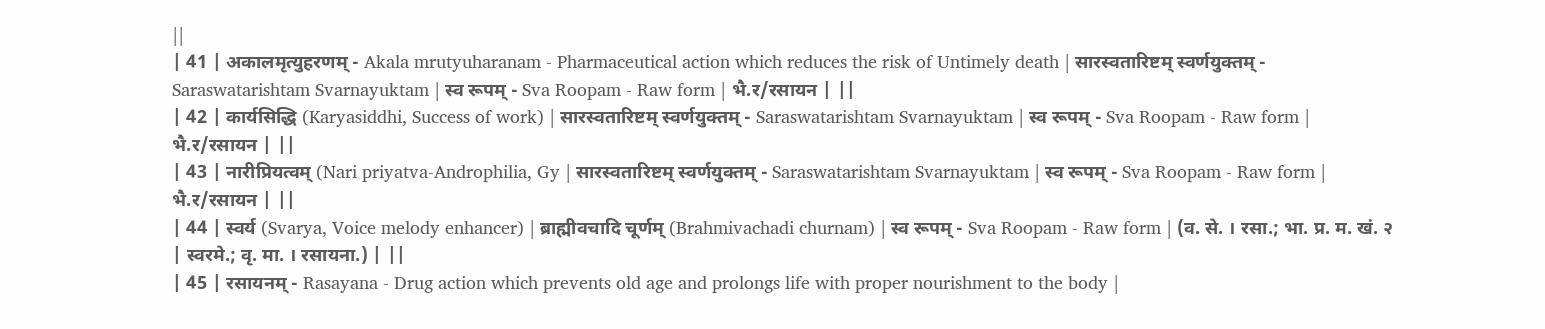||
| 41 | अकालमृत्युहरणम् - Akala mrutyuharanam - Pharmaceutical action which reduces the risk of Untimely death | सारस्वतारिष्टम् स्वर्णयुक्तम् - Saraswatarishtam Svarnayuktam | स्व रूपम् - Sva Roopam - Raw form | भै.र/रसायन | ||
| 42 | कार्यसिद्धि (Karyasiddhi, Success of work) | सारस्वतारिष्टम् स्वर्णयुक्तम् - Saraswatarishtam Svarnayuktam | स्व रूपम् - Sva Roopam - Raw form | भै.र/रसायन | ||
| 43 | नारीप्रियत्वम् (Nari priyatva-Androphilia, Gy | सारस्वतारिष्टम् स्वर्णयुक्तम् - Saraswatarishtam Svarnayuktam | स्व रूपम् - Sva Roopam - Raw form | भै.र/रसायन | ||
| 44 | स्वर्य (Svarya, Voice melody enhancer) | ब्राह्मीवचादि चूर्णम् (Brahmivachadi churnam) | स्व रूपम् - Sva Roopam - Raw form | (व. से. । रसा.; भा. प्र. म. खं. २ | स्वरमे.; वृ. मा. । रसायना.) | ||
| 45 | रसायनम् - Rasayana - Drug action which prevents old age and prolongs life with proper nourishment to the body |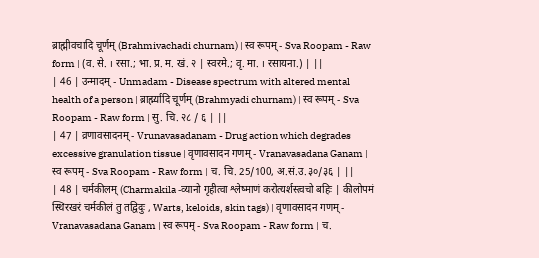ब्राह्मीवचादि चूर्णम् (Brahmivachadi churnam) | स्व रूपम् - Sva Roopam - Raw form | (व. से. । रसा.; भा. प्र. म. खं. २ | स्वरमे.; वृ. मा. । रसायना.) | ||
| 46 | उन्मादम् - Unmadam - Disease spectrum with altered mental health of a person | ब्रार्ह्म्यादि चूर्णम् (Brahmyadi churnam) | स्व रूपम् - Sva Roopam - Raw form | सु. चि. २८ / ६ | ||
| 47 | व्रणावसादनम् - Vrunavasadanam - Drug action which degrades excessive granulation tissue | वृणावसादन गणम् - Vranavasadana Ganam | स्व रूपम् - Sva Roopam - Raw form | च. चि. 25/100, अ.सं.उ.३०/३६ | ||
| 48 | चर्मकीलम् (Charmakila -व्यानो गृहीत्वा श्लेष्माणं करोत्यर्शस्त्वचो बहिः | कीलोपमं स्थिरखरं चर्मकीलं तु तद्विदुः , Warts, keloids, skin tags) | वृणावसादन गणम् - Vranavasadana Ganam | स्व रूपम् - Sva Roopam - Raw form | च.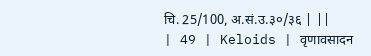चि. 25/100, अ.सं.उ.३०/३६ | ||
| 49 | Keloids | वृणावसादन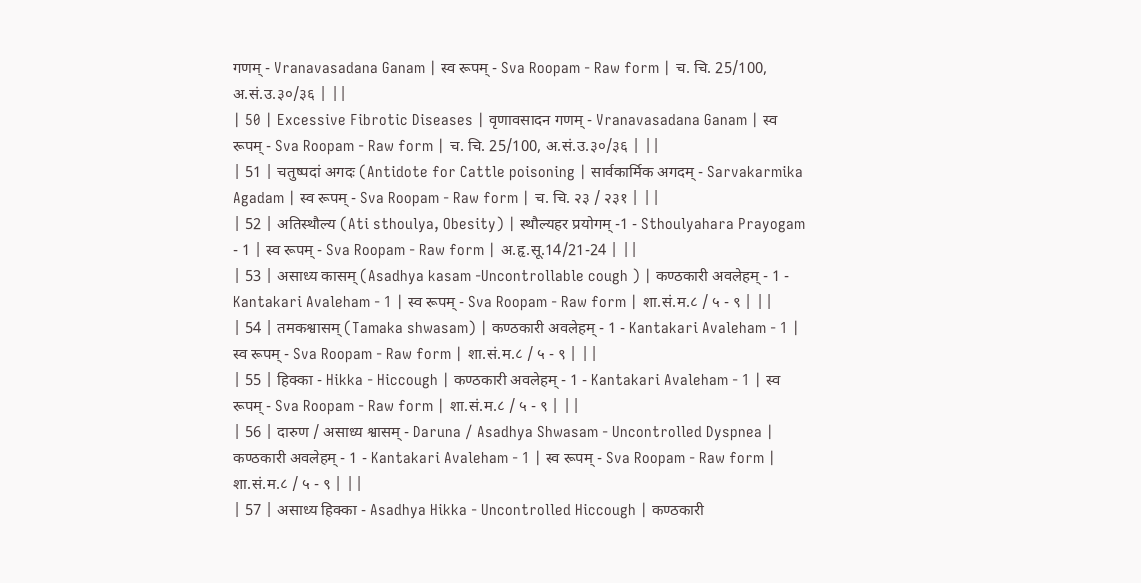गणम् - Vranavasadana Ganam | स्व रूपम् - Sva Roopam - Raw form | च. चि. 25/100, अ.सं.उ.३०/३६ | ||
| 50 | Excessive Fibrotic Diseases | वृणावसादन गणम् - Vranavasadana Ganam | स्व रूपम् - Sva Roopam - Raw form | च. चि. 25/100, अ.सं.उ.३०/३६ | ||
| 51 | चतुष्पदां अगदः (Antidote for Cattle poisoning | सार्वकार्मिक अगदम् - Sarvakarmika Agadam | स्व रूपम् - Sva Roopam - Raw form | च. चि. २३ / २३१ | ||
| 52 | अतिस्थौल्य (Ati sthoulya, Obesity) | स्थौल्यहर प्रयोगम् -1 - Sthoulyahara Prayogam - 1 | स्व रूपम् - Sva Roopam - Raw form | अ.हृ.सू.14/21-24 | ||
| 53 | असाध्य कासम् (Asadhya kasam -Uncontrollable cough ) | कण्ठकारी अवलेहम् - 1 - Kantakari Avaleham - 1 | स्व रूपम् - Sva Roopam - Raw form | शा.सं.म.८ / ५ - ९ | ||
| 54 | तमकश्वासम् (Tamaka shwasam) | कण्ठकारी अवलेहम् - 1 - Kantakari Avaleham - 1 | स्व रूपम् - Sva Roopam - Raw form | शा.सं.म.८ / ५ - ९ | ||
| 55 | हिक्का - Hikka - Hiccough | कण्ठकारी अवलेहम् - 1 - Kantakari Avaleham - 1 | स्व रूपम् - Sva Roopam - Raw form | शा.सं.म.८ / ५ - ९ | ||
| 56 | दारुण / असाध्य श्वासम् - Daruna / Asadhya Shwasam - Uncontrolled Dyspnea | कण्ठकारी अवलेहम् - 1 - Kantakari Avaleham - 1 | स्व रूपम् - Sva Roopam - Raw form | शा.सं.म.८ / ५ - ९ | ||
| 57 | असाध्य हिक्का - Asadhya Hikka - Uncontrolled Hiccough | कण्ठकारी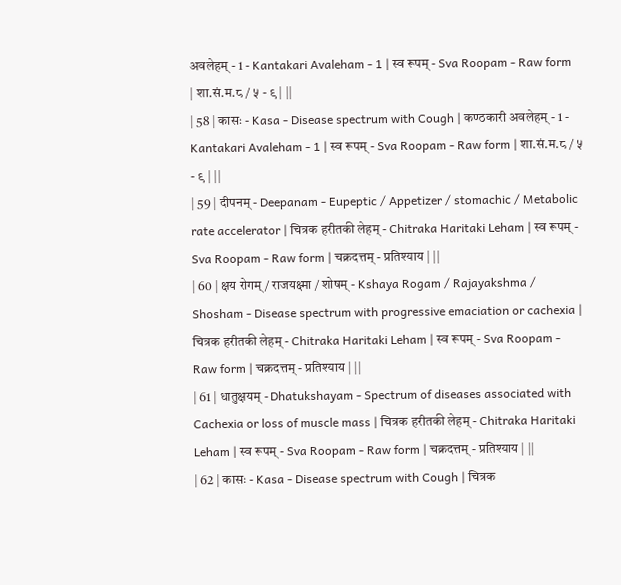अवलेहम् - 1 - Kantakari Avaleham - 1 | स्व रूपम् - Sva Roopam - Raw form | शा.सं.म.८ / ५ - ९ | ||
| 58 | कासः - Kasa - Disease spectrum with Cough | कण्ठकारी अवलेहम् - 1 - Kantakari Avaleham - 1 | स्व रूपम् - Sva Roopam - Raw form | शा.सं.म.८ / ५ - ९ | ||
| 59 | दीपनम् - Deepanam - Eupeptic / Appetizer / stomachic / Metabolic rate accelerator | चित्रक हरीतकी लेहम् - Chitraka Haritaki Leham | स्व रूपम् - Sva Roopam - Raw form | चक्रदत्तम् - प्रतिश्याय | ||
| 60 | क्षय रोगम् / राजयक्ष्मा / शोषम् - Kshaya Rogam / Rajayakshma / Shosham - Disease spectrum with progressive emaciation or cachexia | चित्रक हरीतकी लेहम् - Chitraka Haritaki Leham | स्व रूपम् - Sva Roopam - Raw form | चक्रदत्तम् - प्रतिश्याय | ||
| 61 | धातुक्षयम् - Dhatukshayam - Spectrum of diseases associated with Cachexia or loss of muscle mass | चित्रक हरीतकी लेहम् - Chitraka Haritaki Leham | स्व रूपम् - Sva Roopam - Raw form | चक्रदत्तम् - प्रतिश्याय | ||
| 62 | कासः - Kasa - Disease spectrum with Cough | चित्रक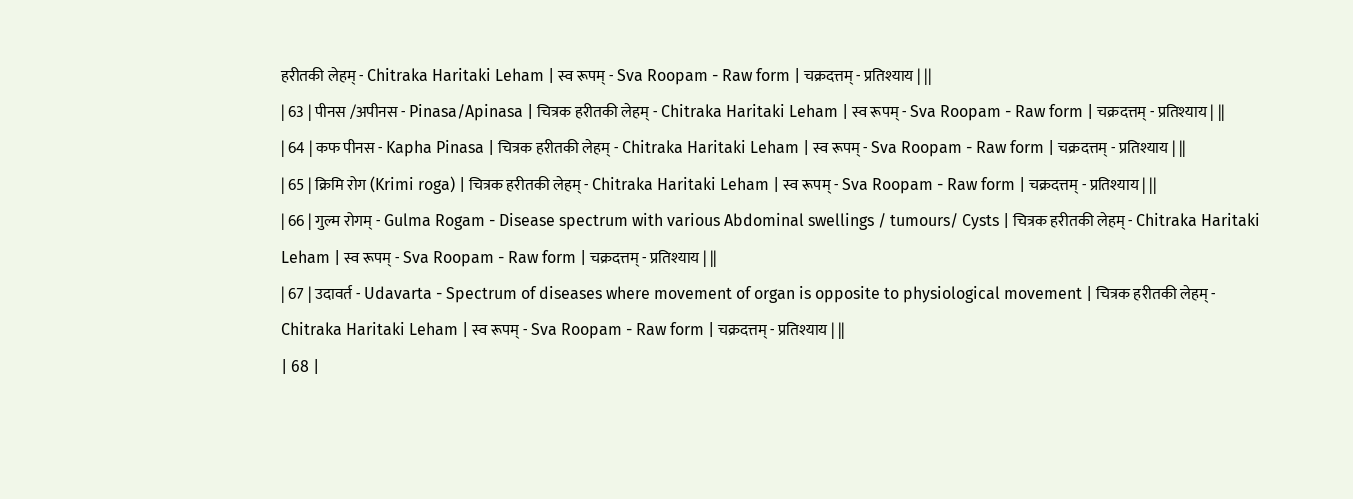हरीतकी लेहम् - Chitraka Haritaki Leham | स्व रूपम् - Sva Roopam - Raw form | चक्रदत्तम् - प्रतिश्याय | ||
| 63 | पीनस /अपीनस - Pinasa/Apinasa | चित्रक हरीतकी लेहम् - Chitraka Haritaki Leham | स्व रूपम् - Sva Roopam - Raw form | चक्रदत्तम् - प्रतिश्याय | ||
| 64 | कफ पीनस - Kapha Pinasa | चित्रक हरीतकी लेहम् - Chitraka Haritaki Leham | स्व रूपम् - Sva Roopam - Raw form | चक्रदत्तम् - प्रतिश्याय | ||
| 65 | क्रिमि रोग (Krimi roga) | चित्रक हरीतकी लेहम् - Chitraka Haritaki Leham | स्व रूपम् - Sva Roopam - Raw form | चक्रदत्तम् - प्रतिश्याय | ||
| 66 | गुल्म रोगम् - Gulma Rogam - Disease spectrum with various Abdominal swellings / tumours/ Cysts | चित्रक हरीतकी लेहम् - Chitraka Haritaki Leham | स्व रूपम् - Sva Roopam - Raw form | चक्रदत्तम् - प्रतिश्याय | ||
| 67 | उदावर्त - Udavarta - Spectrum of diseases where movement of organ is opposite to physiological movement | चित्रक हरीतकी लेहम् - Chitraka Haritaki Leham | स्व रूपम् - Sva Roopam - Raw form | चक्रदत्तम् - प्रतिश्याय | ||
| 68 |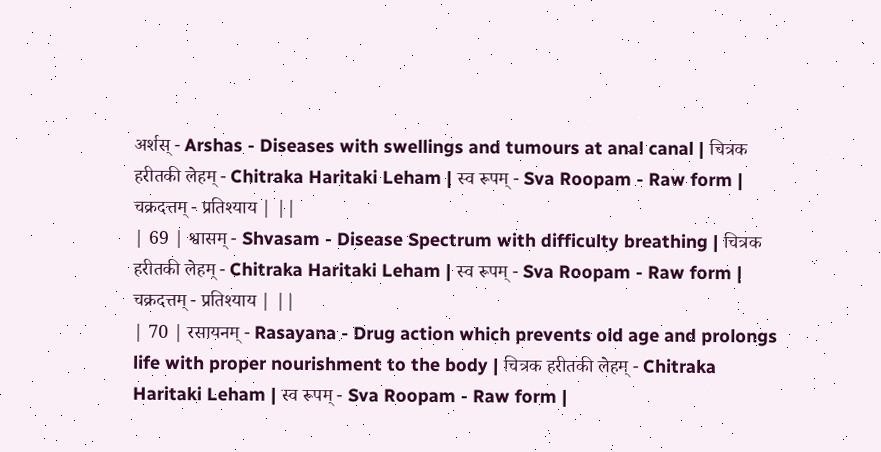अर्शस् - Arshas - Diseases with swellings and tumours at anal canal | चित्रक हरीतकी लेहम् - Chitraka Haritaki Leham | स्व रूपम् - Sva Roopam - Raw form | चक्रदत्तम् - प्रतिश्याय | ||
| 69 | श्वासम् - Shvasam - Disease Spectrum with difficulty breathing | चित्रक हरीतकी लेहम् - Chitraka Haritaki Leham | स्व रूपम् - Sva Roopam - Raw form | चक्रदत्तम् - प्रतिश्याय | ||
| 70 | रसायनम् - Rasayana - Drug action which prevents old age and prolongs life with proper nourishment to the body | चित्रक हरीतकी लेहम् - Chitraka Haritaki Leham | स्व रूपम् - Sva Roopam - Raw form |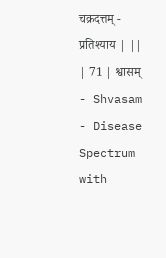चक्रदत्तम् - प्रतिश्याय | ||
| 71 | श्वासम् - Shvasam - Disease Spectrum with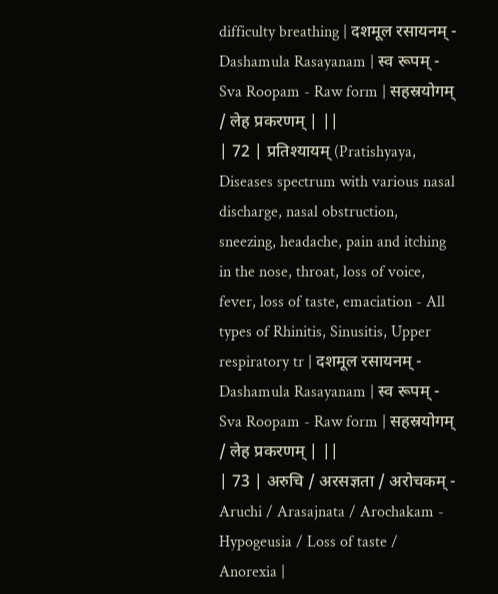difficulty breathing | दशमूल रसायनम् - Dashamula Rasayanam | स्व रूपम् - Sva Roopam - Raw form | सहस्रयोगम् / लेह प्रकरणम् | ||
| 72 | प्रतिश्यायम् (Pratishyaya, Diseases spectrum with various nasal discharge, nasal obstruction, sneezing, headache, pain and itching in the nose, throat, loss of voice, fever, loss of taste, emaciation - All types of Rhinitis, Sinusitis, Upper respiratory tr | दशमूल रसायनम् - Dashamula Rasayanam | स्व रूपम् - Sva Roopam - Raw form | सहस्रयोगम् / लेह प्रकरणम् | ||
| 73 | अरुचि / अरसज्ञता / अरोचकम् - Aruchi / Arasajnata / Arochakam - Hypogeusia / Loss of taste / Anorexia |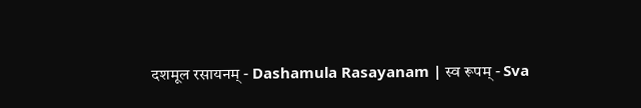दशमूल रसायनम् - Dashamula Rasayanam | स्व रूपम् - Sva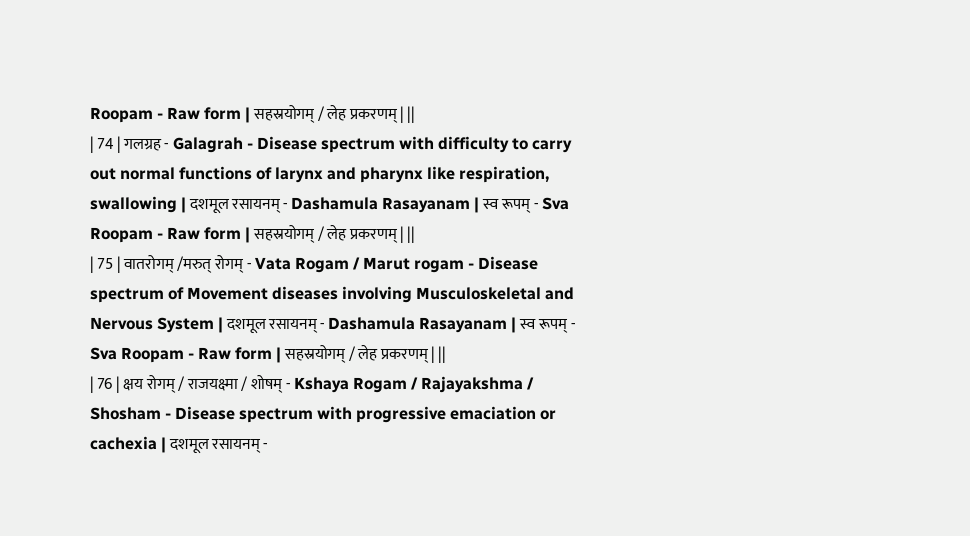Roopam - Raw form | सहस्रयोगम् / लेह प्रकरणम् | ||
| 74 | गलग्रह - Galagrah - Disease spectrum with difficulty to carry out normal functions of larynx and pharynx like respiration, swallowing | दशमूल रसायनम् - Dashamula Rasayanam | स्व रूपम् - Sva Roopam - Raw form | सहस्रयोगम् / लेह प्रकरणम् | ||
| 75 | वातरोगम् /मरुत् रोगम् - Vata Rogam / Marut rogam - Disease spectrum of Movement diseases involving Musculoskeletal and Nervous System | दशमूल रसायनम् - Dashamula Rasayanam | स्व रूपम् - Sva Roopam - Raw form | सहस्रयोगम् / लेह प्रकरणम् | ||
| 76 | क्षय रोगम् / राजयक्ष्मा / शोषम् - Kshaya Rogam / Rajayakshma / Shosham - Disease spectrum with progressive emaciation or cachexia | दशमूल रसायनम् -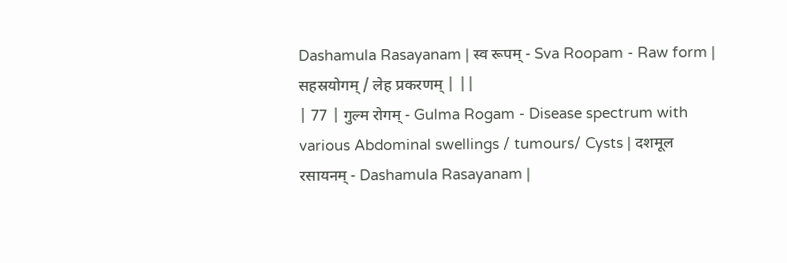Dashamula Rasayanam | स्व रूपम् - Sva Roopam - Raw form | सहस्रयोगम् / लेह प्रकरणम् | ||
| 77 | गुल्म रोगम् - Gulma Rogam - Disease spectrum with various Abdominal swellings / tumours/ Cysts | दशमूल रसायनम् - Dashamula Rasayanam |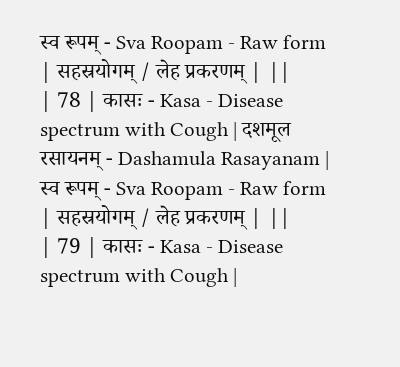स्व रूपम् - Sva Roopam - Raw form | सहस्रयोगम् / लेह प्रकरणम् | ||
| 78 | कासः - Kasa - Disease spectrum with Cough | दशमूल रसायनम् - Dashamula Rasayanam | स्व रूपम् - Sva Roopam - Raw form | सहस्रयोगम् / लेह प्रकरणम् | ||
| 79 | कासः - Kasa - Disease spectrum with Cough |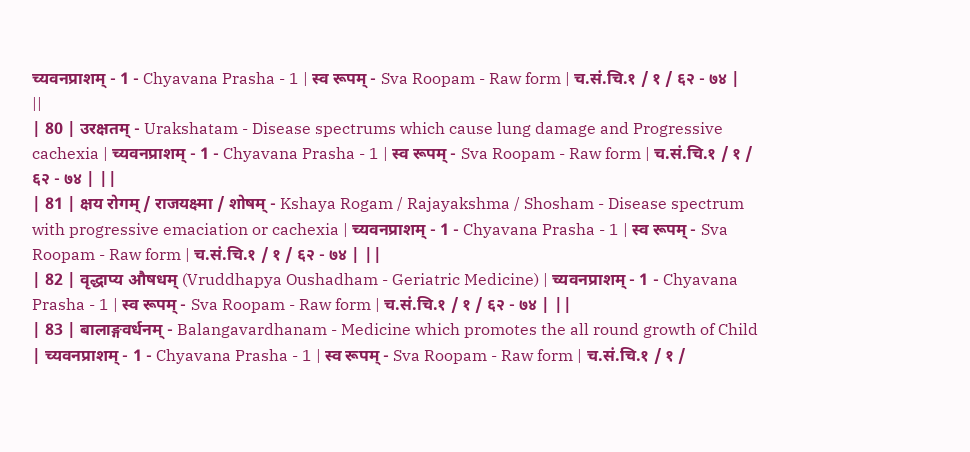च्यवनप्राशम् - 1 - Chyavana Prasha - 1 | स्व रूपम् - Sva Roopam - Raw form | च.सं.चि.१ / १ / ६२ - ७४ | ||
| 80 | उरक्षतम् - Urakshatam - Disease spectrums which cause lung damage and Progressive cachexia | च्यवनप्राशम् - 1 - Chyavana Prasha - 1 | स्व रूपम् - Sva Roopam - Raw form | च.सं.चि.१ / १ / ६२ - ७४ | ||
| 81 | क्षय रोगम् / राजयक्ष्मा / शोषम् - Kshaya Rogam / Rajayakshma / Shosham - Disease spectrum with progressive emaciation or cachexia | च्यवनप्राशम् - 1 - Chyavana Prasha - 1 | स्व रूपम् - Sva Roopam - Raw form | च.सं.चि.१ / १ / ६२ - ७४ | ||
| 82 | वृद्धाप्य औषधम् (Vruddhapya Oushadham - Geriatric Medicine) | च्यवनप्राशम् - 1 - Chyavana Prasha - 1 | स्व रूपम् - Sva Roopam - Raw form | च.सं.चि.१ / १ / ६२ - ७४ | ||
| 83 | बालाङ्गवर्धनम् - Balangavardhanam - Medicine which promotes the all round growth of Child | च्यवनप्राशम् - 1 - Chyavana Prasha - 1 | स्व रूपम् - Sva Roopam - Raw form | च.सं.चि.१ / १ /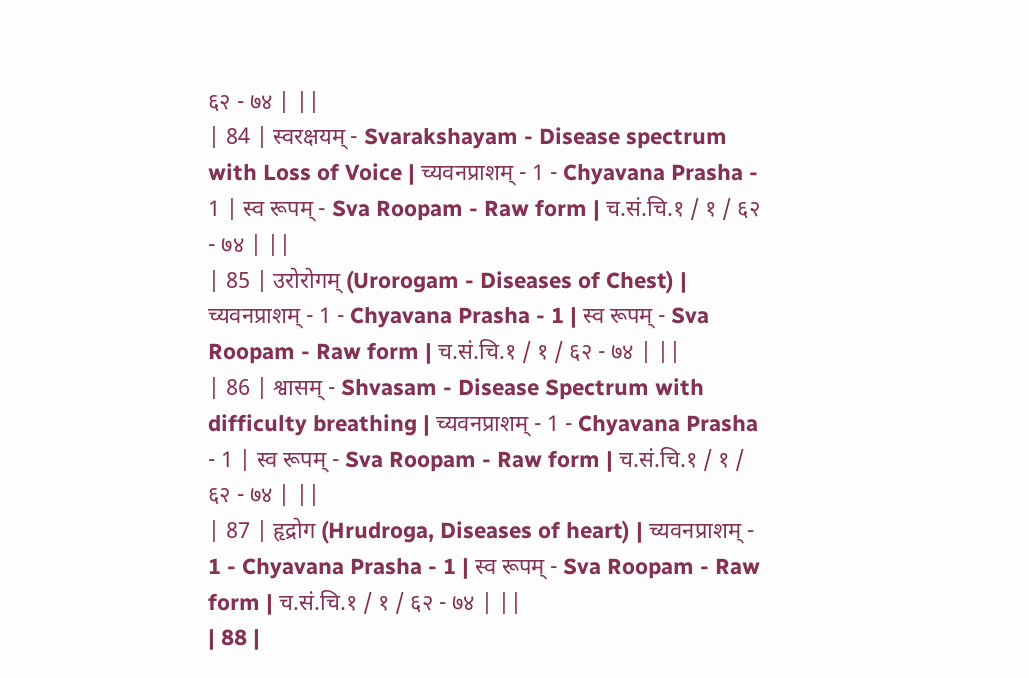६२ - ७४ | ||
| 84 | स्वरक्षयम् - Svarakshayam - Disease spectrum with Loss of Voice | च्यवनप्राशम् - 1 - Chyavana Prasha - 1 | स्व रूपम् - Sva Roopam - Raw form | च.सं.चि.१ / १ / ६२ - ७४ | ||
| 85 | उरोरोगम् (Urorogam - Diseases of Chest) | च्यवनप्राशम् - 1 - Chyavana Prasha - 1 | स्व रूपम् - Sva Roopam - Raw form | च.सं.चि.१ / १ / ६२ - ७४ | ||
| 86 | श्वासम् - Shvasam - Disease Spectrum with difficulty breathing | च्यवनप्राशम् - 1 - Chyavana Prasha - 1 | स्व रूपम् - Sva Roopam - Raw form | च.सं.चि.१ / १ / ६२ - ७४ | ||
| 87 | हृद्रोग (Hrudroga, Diseases of heart) | च्यवनप्राशम् - 1 - Chyavana Prasha - 1 | स्व रूपम् - Sva Roopam - Raw form | च.सं.चि.१ / १ / ६२ - ७४ | ||
| 88 |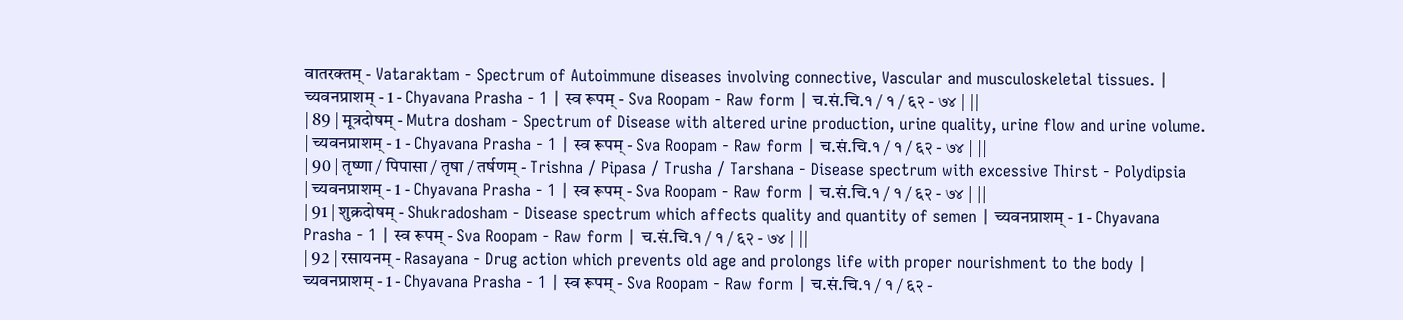वातरक्तम् - Vataraktam - Spectrum of Autoimmune diseases involving connective, Vascular and musculoskeletal tissues. | च्यवनप्राशम् - 1 - Chyavana Prasha - 1 | स्व रूपम् - Sva Roopam - Raw form | च.सं.चि.१ / १ / ६२ - ७४ | ||
| 89 | मूत्रदोषम् - Mutra dosham - Spectrum of Disease with altered urine production, urine quality, urine flow and urine volume. | च्यवनप्राशम् - 1 - Chyavana Prasha - 1 | स्व रूपम् - Sva Roopam - Raw form | च.सं.चि.१ / १ / ६२ - ७४ | ||
| 90 | तृष्णा / पिपासा / तृषा / तर्षणम् - Trishna / Pipasa / Trusha / Tarshana - Disease spectrum with excessive Thirst - Polydipsia | च्यवनप्राशम् - 1 - Chyavana Prasha - 1 | स्व रूपम् - Sva Roopam - Raw form | च.सं.चि.१ / १ / ६२ - ७४ | ||
| 91 | शुक्रदोषम् - Shukradosham - Disease spectrum which affects quality and quantity of semen | च्यवनप्राशम् - 1 - Chyavana Prasha - 1 | स्व रूपम् - Sva Roopam - Raw form | च.सं.चि.१ / १ / ६२ - ७४ | ||
| 92 | रसायनम् - Rasayana - Drug action which prevents old age and prolongs life with proper nourishment to the body | च्यवनप्राशम् - 1 - Chyavana Prasha - 1 | स्व रूपम् - Sva Roopam - Raw form | च.सं.चि.१ / १ / ६२ -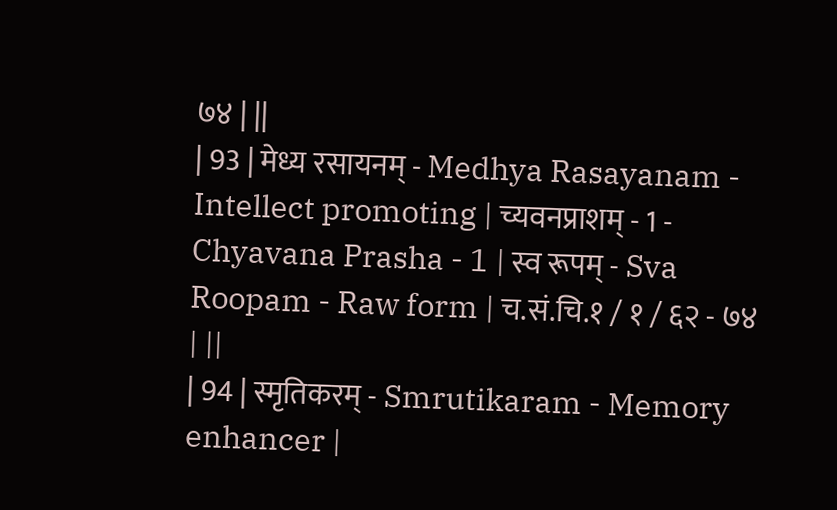७४ | ||
| 93 | मेध्य रसायनम् - Medhya Rasayanam - Intellect promoting | च्यवनप्राशम् - 1 - Chyavana Prasha - 1 | स्व रूपम् - Sva Roopam - Raw form | च.सं.चि.१ / १ / ६२ - ७४ | ||
| 94 | स्मृतिकरम् - Smrutikaram - Memory enhancer |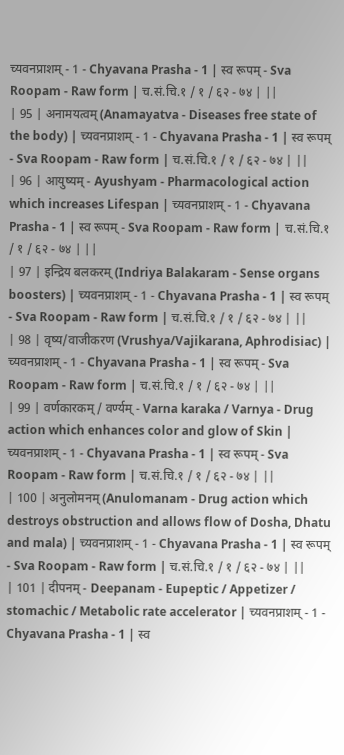च्यवनप्राशम् - 1 - Chyavana Prasha - 1 | स्व रूपम् - Sva Roopam - Raw form | च.सं.चि.१ / १ / ६२ - ७४ | ||
| 95 | अनामयत्वम् (Anamayatva - Diseases free state of the body) | च्यवनप्राशम् - 1 - Chyavana Prasha - 1 | स्व रूपम् - Sva Roopam - Raw form | च.सं.चि.१ / १ / ६२ - ७४ | ||
| 96 | आयुष्यम् - Ayushyam - Pharmacological action which increases Lifespan | च्यवनप्राशम् - 1 - Chyavana Prasha - 1 | स्व रूपम् - Sva Roopam - Raw form | च.सं.चि.१ / १ / ६२ - ७४ | ||
| 97 | इन्द्रिय बलकरम् (Indriya Balakaram - Sense organs boosters) | च्यवनप्राशम् - 1 - Chyavana Prasha - 1 | स्व रूपम् - Sva Roopam - Raw form | च.सं.चि.१ / १ / ६२ - ७४ | ||
| 98 | वृष्य/वाजीकरण (Vrushya/Vajikarana, Aphrodisiac) | च्यवनप्राशम् - 1 - Chyavana Prasha - 1 | स्व रूपम् - Sva Roopam - Raw form | च.सं.चि.१ / १ / ६२ - ७४ | ||
| 99 | वर्णकारकम् / वर्ण्यम् - Varna karaka / Varnya - Drug action which enhances color and glow of Skin | च्यवनप्राशम् - 1 - Chyavana Prasha - 1 | स्व रूपम् - Sva Roopam - Raw form | च.सं.चि.१ / १ / ६२ - ७४ | ||
| 100 | अनुलोमनम् (Anulomanam - Drug action which destroys obstruction and allows flow of Dosha, Dhatu and mala) | च्यवनप्राशम् - 1 - Chyavana Prasha - 1 | स्व रूपम् - Sva Roopam - Raw form | च.सं.चि.१ / १ / ६२ - ७४ | ||
| 101 | दीपनम् - Deepanam - Eupeptic / Appetizer / stomachic / Metabolic rate accelerator | च्यवनप्राशम् - 1 - Chyavana Prasha - 1 | स्व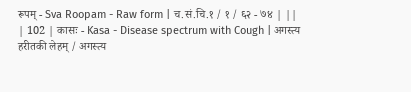रूपम् - Sva Roopam - Raw form | च.सं.चि.१ / १ / ६२ - ७४ | ||
| 102 | कासः - Kasa - Disease spectrum with Cough | अगस्त्य हरीतकी लेहम् / अगस्त्य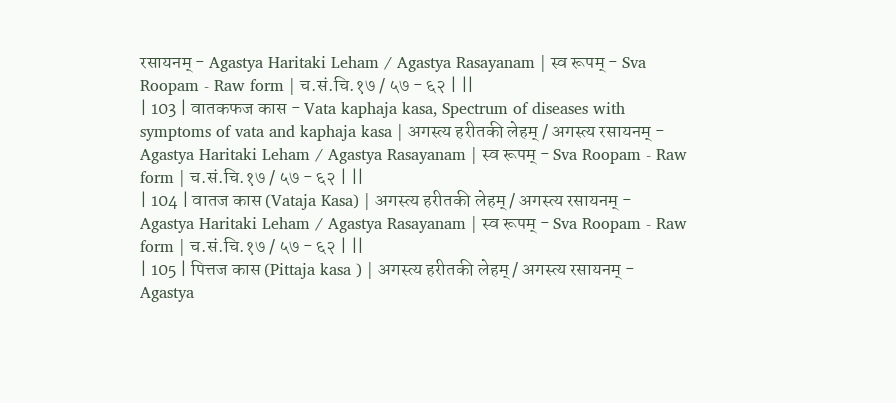रसायनम् - Agastya Haritaki Leham / Agastya Rasayanam | स्व रूपम् - Sva Roopam - Raw form | च.सं.चि.१७ / ५७ - ६२ | ||
| 103 | वातकफज कास - Vata kaphaja kasa, Spectrum of diseases with symptoms of vata and kaphaja kasa | अगस्त्य हरीतकी लेहम् / अगस्त्य रसायनम् - Agastya Haritaki Leham / Agastya Rasayanam | स्व रूपम् - Sva Roopam - Raw form | च.सं.चि.१७ / ५७ - ६२ | ||
| 104 | वातज कास (Vataja Kasa) | अगस्त्य हरीतकी लेहम् / अगस्त्य रसायनम् - Agastya Haritaki Leham / Agastya Rasayanam | स्व रूपम् - Sva Roopam - Raw form | च.सं.चि.१७ / ५७ - ६२ | ||
| 105 | पित्तज कास (Pittaja kasa ) | अगस्त्य हरीतकी लेहम् / अगस्त्य रसायनम् - Agastya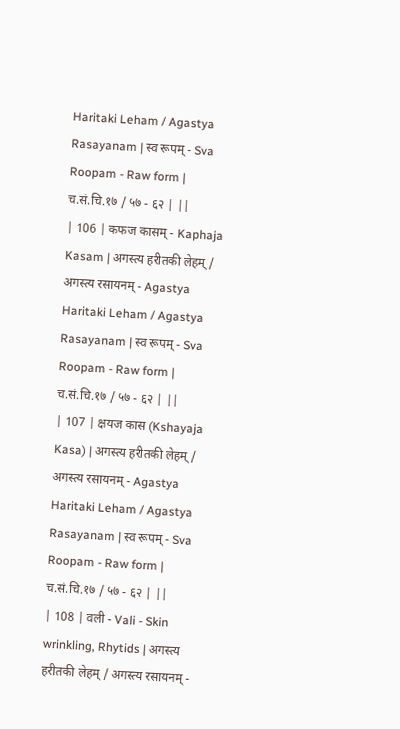Haritaki Leham / Agastya Rasayanam | स्व रूपम् - Sva Roopam - Raw form | च.सं.चि.१७ / ५७ - ६२ | ||
| 106 | कफज कासम् - Kaphaja Kasam | अगस्त्य हरीतकी लेहम् / अगस्त्य रसायनम् - Agastya Haritaki Leham / Agastya Rasayanam | स्व रूपम् - Sva Roopam - Raw form | च.सं.चि.१७ / ५७ - ६२ | ||
| 107 | क्षयज कास (Kshayaja Kasa) | अगस्त्य हरीतकी लेहम् / अगस्त्य रसायनम् - Agastya Haritaki Leham / Agastya Rasayanam | स्व रूपम् - Sva Roopam - Raw form | च.सं.चि.१७ / ५७ - ६२ | ||
| 108 | वली - Vali - Skin wrinkling, Rhytids | अगस्त्य हरीतकी लेहम् / अगस्त्य रसायनम् -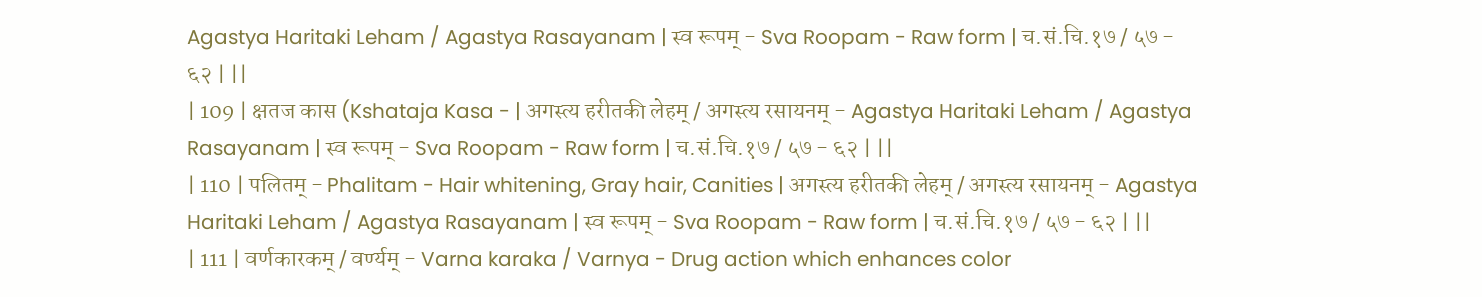Agastya Haritaki Leham / Agastya Rasayanam | स्व रूपम् - Sva Roopam - Raw form | च.सं.चि.१७ / ५७ - ६२ | ||
| 109 | क्षतज कास (Kshataja Kasa - | अगस्त्य हरीतकी लेहम् / अगस्त्य रसायनम् - Agastya Haritaki Leham / Agastya Rasayanam | स्व रूपम् - Sva Roopam - Raw form | च.सं.चि.१७ / ५७ - ६२ | ||
| 110 | पलितम् - Phalitam - Hair whitening, Gray hair, Canities | अगस्त्य हरीतकी लेहम् / अगस्त्य रसायनम् - Agastya Haritaki Leham / Agastya Rasayanam | स्व रूपम् - Sva Roopam - Raw form | च.सं.चि.१७ / ५७ - ६२ | ||
| 111 | वर्णकारकम् / वर्ण्यम् - Varna karaka / Varnya - Drug action which enhances color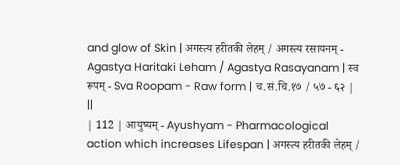and glow of Skin | अगस्त्य हरीतकी लेहम् / अगस्त्य रसायनम् - Agastya Haritaki Leham / Agastya Rasayanam | स्व रूपम् - Sva Roopam - Raw form | च.सं.चि.१७ / ५७ - ६२ | ||
| 112 | आयुष्यम् - Ayushyam - Pharmacological action which increases Lifespan | अगस्त्य हरीतकी लेहम् /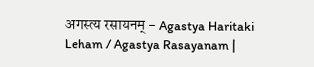अगस्त्य रसायनम् - Agastya Haritaki Leham / Agastya Rasayanam |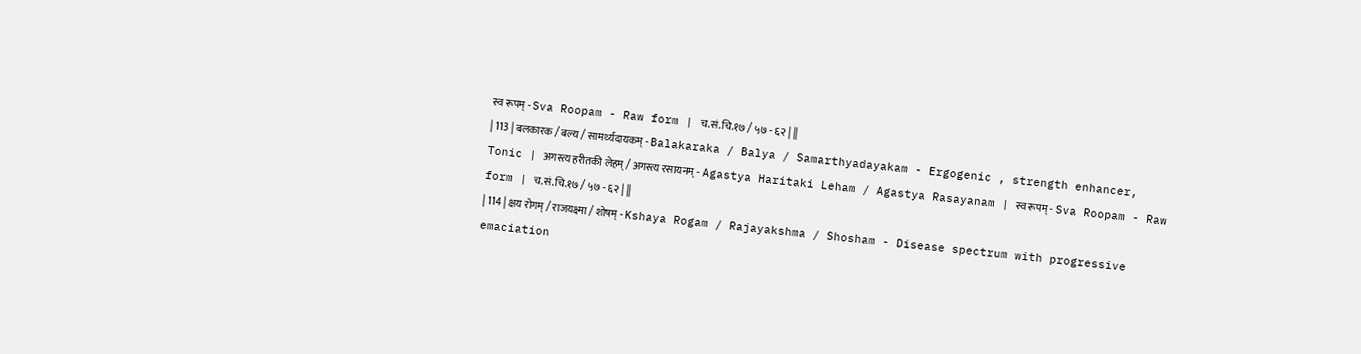स्व रूपम् - Sva Roopam - Raw form | च.सं.चि.१७ / ५७ - ६२ | ||
| 113 | बलकारक / बल्य / सामर्थ्यदायकम् - Balakaraka / Balya / Samarthyadayakam - Ergogenic , strength enhancer, Tonic | अगस्त्य हरीतकी लेहम् / अगस्त्य रसायनम् - Agastya Haritaki Leham / Agastya Rasayanam | स्व रूपम् - Sva Roopam - Raw form | च.सं.चि.१७ / ५७ - ६२ | ||
| 114 | क्षय रोगम् / राजयक्ष्मा / शोषम् - Kshaya Rogam / Rajayakshma / Shosham - Disease spectrum with progressive emaciation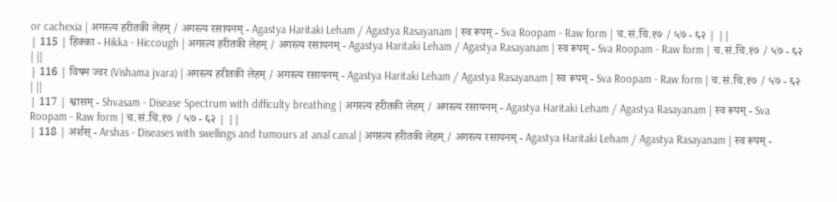or cachexia | अगस्त्य हरीतकी लेहम् / अगस्त्य रसायनम् - Agastya Haritaki Leham / Agastya Rasayanam | स्व रूपम् - Sva Roopam - Raw form | च.सं.चि.१७ / ५७ - ६२ | ||
| 115 | हिक्का - Hikka - Hiccough | अगस्त्य हरीतकी लेहम् / अगस्त्य रसायनम् - Agastya Haritaki Leham / Agastya Rasayanam | स्व रूपम् - Sva Roopam - Raw form | च.सं.चि.१७ / ५७ - ६२ | ||
| 116 | विषम ज्वर (Vishama jvara) | अगस्त्य हरीतकी लेहम् / अगस्त्य रसायनम् - Agastya Haritaki Leham / Agastya Rasayanam | स्व रूपम् - Sva Roopam - Raw form | च.सं.चि.१७ / ५७ - ६२ | ||
| 117 | श्वासम् - Shvasam - Disease Spectrum with difficulty breathing | अगस्त्य हरीतकी लेहम् / अगस्त्य रसायनम् - Agastya Haritaki Leham / Agastya Rasayanam | स्व रूपम् - Sva Roopam - Raw form | च.सं.चि.१७ / ५७ - ६२ | ||
| 118 | अर्शस् - Arshas - Diseases with swellings and tumours at anal canal | अगस्त्य हरीतकी लेहम् / अगस्त्य रसायनम् - Agastya Haritaki Leham / Agastya Rasayanam | स्व रूपम् -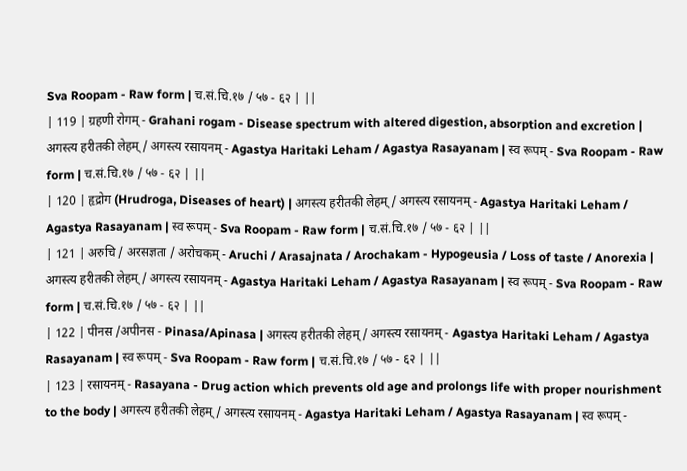Sva Roopam - Raw form | च.सं.चि.१७ / ५७ - ६२ | ||
| 119 | ग्रहणी रोगम् - Grahani rogam - Disease spectrum with altered digestion, absorption and excretion | अगस्त्य हरीतकी लेहम् / अगस्त्य रसायनम् - Agastya Haritaki Leham / Agastya Rasayanam | स्व रूपम् - Sva Roopam - Raw form | च.सं.चि.१७ / ५७ - ६२ | ||
| 120 | हृद्रोग (Hrudroga, Diseases of heart) | अगस्त्य हरीतकी लेहम् / अगस्त्य रसायनम् - Agastya Haritaki Leham / Agastya Rasayanam | स्व रूपम् - Sva Roopam - Raw form | च.सं.चि.१७ / ५७ - ६२ | ||
| 121 | अरुचि / अरसज्ञता / अरोचकम् - Aruchi / Arasajnata / Arochakam - Hypogeusia / Loss of taste / Anorexia | अगस्त्य हरीतकी लेहम् / अगस्त्य रसायनम् - Agastya Haritaki Leham / Agastya Rasayanam | स्व रूपम् - Sva Roopam - Raw form | च.सं.चि.१७ / ५७ - ६२ | ||
| 122 | पीनस /अपीनस - Pinasa/Apinasa | अगस्त्य हरीतकी लेहम् / अगस्त्य रसायनम् - Agastya Haritaki Leham / Agastya Rasayanam | स्व रूपम् - Sva Roopam - Raw form | च.सं.चि.१७ / ५७ - ६२ | ||
| 123 | रसायनम् - Rasayana - Drug action which prevents old age and prolongs life with proper nourishment to the body | अगस्त्य हरीतकी लेहम् / अगस्त्य रसायनम् - Agastya Haritaki Leham / Agastya Rasayanam | स्व रूपम् -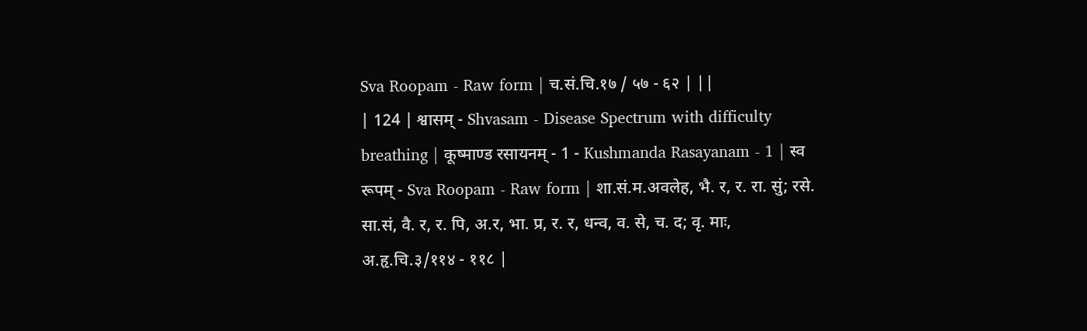Sva Roopam - Raw form | च.सं.चि.१७ / ५७ - ६२ | ||
| 124 | श्वासम् - Shvasam - Disease Spectrum with difficulty breathing | कूष्माण्ड रसायनम् - 1 - Kushmanda Rasayanam - 1 | स्व रूपम् - Sva Roopam - Raw form | शा.सं.म.अवलेह, भै. र, र. रा. सुं; रसे. सा.सं, वै. र, र. पि, अ.र, भा. प्र, र. र, धन्व, व. से, च. द; वृ. माः, अ.हृ.चि.३/११४ - ११८ |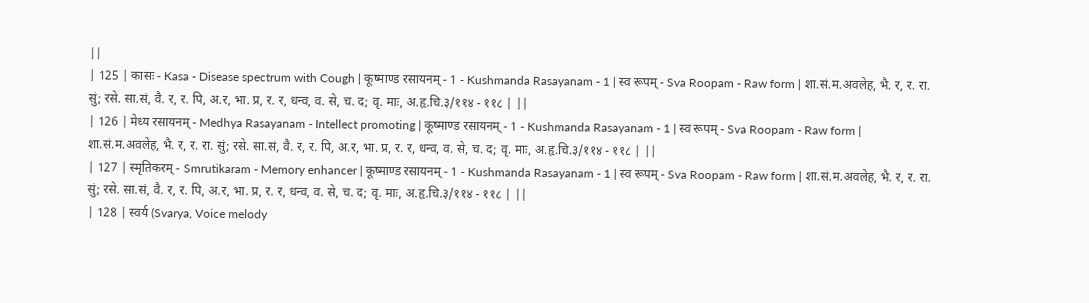||
| 125 | कासः - Kasa - Disease spectrum with Cough | कूष्माण्ड रसायनम् - 1 - Kushmanda Rasayanam - 1 | स्व रूपम् - Sva Roopam - Raw form | शा.सं.म.अवलेह, भै. र, र. रा. सुं; रसे. सा.सं, वै. र, र. पि, अ.र, भा. प्र, र. र, धन्व, व. से, च. द; वृ. माः, अ.हृ.चि.३/११४ - ११८ | ||
| 126 | मेध्य रसायनम् - Medhya Rasayanam - Intellect promoting | कूष्माण्ड रसायनम् - 1 - Kushmanda Rasayanam - 1 | स्व रूपम् - Sva Roopam - Raw form | शा.सं.म.अवलेह, भै. र, र. रा. सुं; रसे. सा.सं, वै. र, र. पि, अ.र, भा. प्र, र. र, धन्व, व. से, च. द; वृ. माः, अ.हृ.चि.३/११४ - ११८ | ||
| 127 | स्मृतिकरम् - Smrutikaram - Memory enhancer | कूष्माण्ड रसायनम् - 1 - Kushmanda Rasayanam - 1 | स्व रूपम् - Sva Roopam - Raw form | शा.सं.म.अवलेह, भै. र, र. रा. सुं; रसे. सा.सं, वै. र, र. पि, अ.र, भा. प्र, र. र, धन्व, व. से, च. द; वृ. माः, अ.हृ.चि.३/११४ - ११८ | ||
| 128 | स्वर्य (Svarya, Voice melody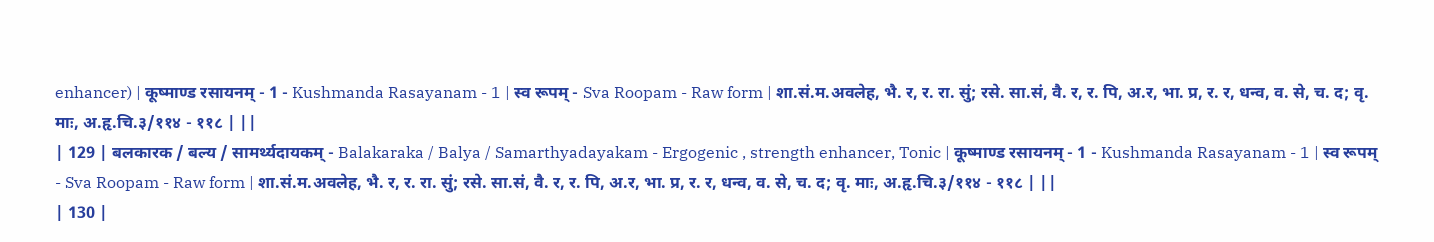enhancer) | कूष्माण्ड रसायनम् - 1 - Kushmanda Rasayanam - 1 | स्व रूपम् - Sva Roopam - Raw form | शा.सं.म.अवलेह, भै. र, र. रा. सुं; रसे. सा.सं, वै. र, र. पि, अ.र, भा. प्र, र. र, धन्व, व. से, च. द; वृ. माः, अ.हृ.चि.३/११४ - ११८ | ||
| 129 | बलकारक / बल्य / सामर्थ्यदायकम् - Balakaraka / Balya / Samarthyadayakam - Ergogenic , strength enhancer, Tonic | कूष्माण्ड रसायनम् - 1 - Kushmanda Rasayanam - 1 | स्व रूपम् - Sva Roopam - Raw form | शा.सं.म.अवलेह, भै. र, र. रा. सुं; रसे. सा.सं, वै. र, र. पि, अ.र, भा. प्र, र. र, धन्व, व. से, च. द; वृ. माः, अ.हृ.चि.३/११४ - ११८ | ||
| 130 |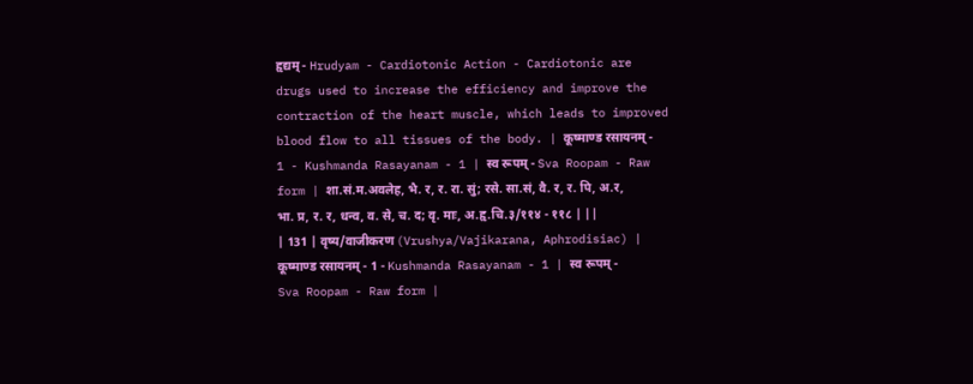हृद्यम् - Hrudyam - Cardiotonic Action - Cardiotonic are drugs used to increase the efficiency and improve the contraction of the heart muscle, which leads to improved blood flow to all tissues of the body. | कूष्माण्ड रसायनम् - 1 - Kushmanda Rasayanam - 1 | स्व रूपम् - Sva Roopam - Raw form | शा.सं.म.अवलेह, भै. र, र. रा. सुं; रसे. सा.सं, वै. र, र. पि, अ.र, भा. प्र, र. र, धन्व, व. से, च. द; वृ. माः, अ.हृ.चि.३/११४ - ११८ | ||
| 131 | वृष्य/वाजीकरण (Vrushya/Vajikarana, Aphrodisiac) | कूष्माण्ड रसायनम् - 1 - Kushmanda Rasayanam - 1 | स्व रूपम् - Sva Roopam - Raw form |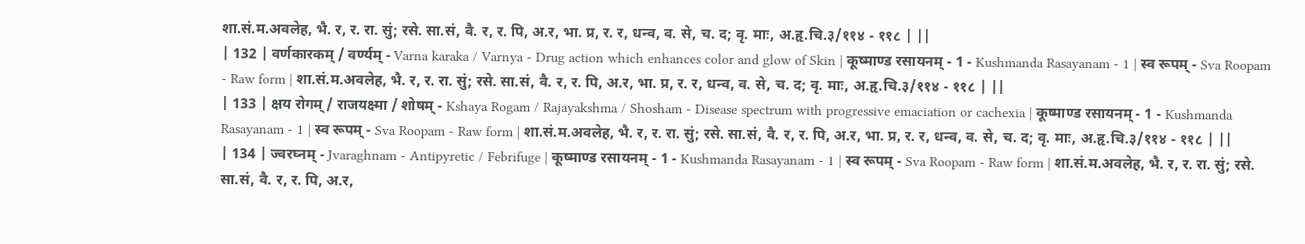शा.सं.म.अवलेह, भै. र, र. रा. सुं; रसे. सा.सं, वै. र, र. पि, अ.र, भा. प्र, र. र, धन्व, व. से, च. द; वृ. माः, अ.हृ.चि.३/११४ - ११८ | ||
| 132 | वर्णकारकम् / वर्ण्यम् - Varna karaka / Varnya - Drug action which enhances color and glow of Skin | कूष्माण्ड रसायनम् - 1 - Kushmanda Rasayanam - 1 | स्व रूपम् - Sva Roopam - Raw form | शा.सं.म.अवलेह, भै. र, र. रा. सुं; रसे. सा.सं, वै. र, र. पि, अ.र, भा. प्र, र. र, धन्व, व. से, च. द; वृ. माः, अ.हृ.चि.३/११४ - ११८ | ||
| 133 | क्षय रोगम् / राजयक्ष्मा / शोषम् - Kshaya Rogam / Rajayakshma / Shosham - Disease spectrum with progressive emaciation or cachexia | कूष्माण्ड रसायनम् - 1 - Kushmanda Rasayanam - 1 | स्व रूपम् - Sva Roopam - Raw form | शा.सं.म.अवलेह, भै. र, र. रा. सुं; रसे. सा.सं, वै. र, र. पि, अ.र, भा. प्र, र. र, धन्व, व. से, च. द; वृ. माः, अ.हृ.चि.३/११४ - ११८ | ||
| 134 | ज्वरघ्नम् - Jvaraghnam - Antipyretic / Febrifuge | कूष्माण्ड रसायनम् - 1 - Kushmanda Rasayanam - 1 | स्व रूपम् - Sva Roopam - Raw form | शा.सं.म.अवलेह, भै. र, र. रा. सुं; रसे. सा.सं, वै. र, र. पि, अ.र,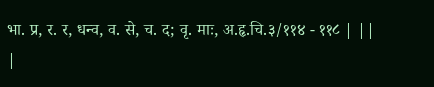भा. प्र, र. र, धन्व, व. से, च. द; वृ. माः, अ.हृ.चि.३/११४ - ११८ | ||
|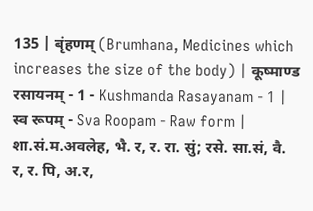135 | बृंहणम् (Brumhana, Medicines which increases the size of the body) | कूष्माण्ड रसायनम् - 1 - Kushmanda Rasayanam - 1 | स्व रूपम् - Sva Roopam - Raw form | शा.सं.म.अवलेह, भै. र, र. रा. सुं; रसे. सा.सं, वै. र, र. पि, अ.र,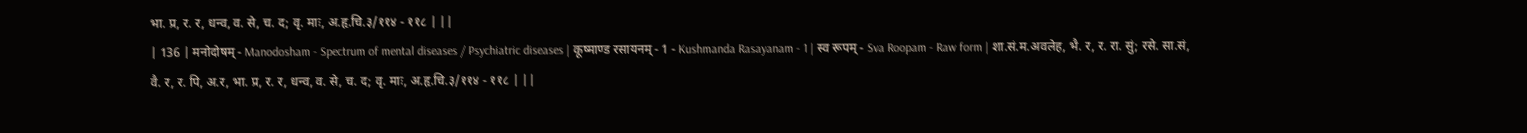भा. प्र, र. र, धन्व, व. से, च. द; वृ. माः, अ.हृ.चि.३/११४ - ११८ | ||
| 136 | मनोदोषम् - Manodosham - Spectrum of mental diseases / Psychiatric diseases | कूष्माण्ड रसायनम् - 1 - Kushmanda Rasayanam - 1 | स्व रूपम् - Sva Roopam - Raw form | शा.सं.म.अवलेह, भै. र, र. रा. सुं; रसे. सा.सं, वै. र, र. पि, अ.र, भा. प्र, र. र, धन्व, व. से, च. द; वृ. माः, अ.हृ.चि.३/११४ - ११८ | ||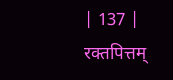| 137 | रक्तपित्तम्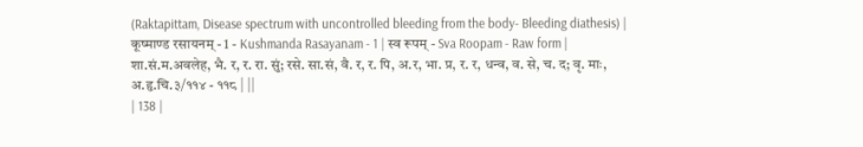(Raktapittam, Disease spectrum with uncontrolled bleeding from the body- Bleeding diathesis) | कूष्माण्ड रसायनम् - 1 - Kushmanda Rasayanam - 1 | स्व रूपम् - Sva Roopam - Raw form | शा.सं.म.अवलेह, भै. र, र. रा. सुं; रसे. सा.सं, वै. र, र. पि, अ.र, भा. प्र, र. र, धन्व, व. से, च. द; वृ. माः, अ.हृ.चि.३/११४ - ११८ | ||
| 138 |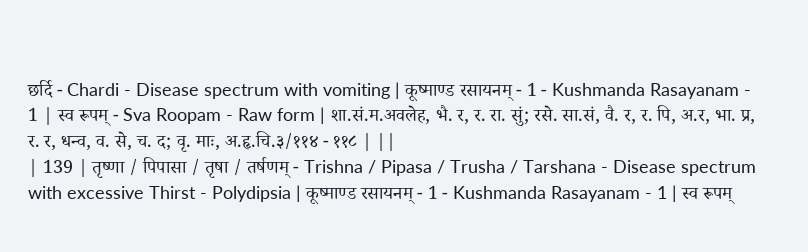छर्दि - Chardi - Disease spectrum with vomiting | कूष्माण्ड रसायनम् - 1 - Kushmanda Rasayanam - 1 | स्व रूपम् - Sva Roopam - Raw form | शा.सं.म.अवलेह, भै. र, र. रा. सुं; रसे. सा.सं, वै. र, र. पि, अ.र, भा. प्र, र. र, धन्व, व. से, च. द; वृ. माः, अ.हृ.चि.३/११४ - ११८ | ||
| 139 | तृष्णा / पिपासा / तृषा / तर्षणम् - Trishna / Pipasa / Trusha / Tarshana - Disease spectrum with excessive Thirst - Polydipsia | कूष्माण्ड रसायनम् - 1 - Kushmanda Rasayanam - 1 | स्व रूपम्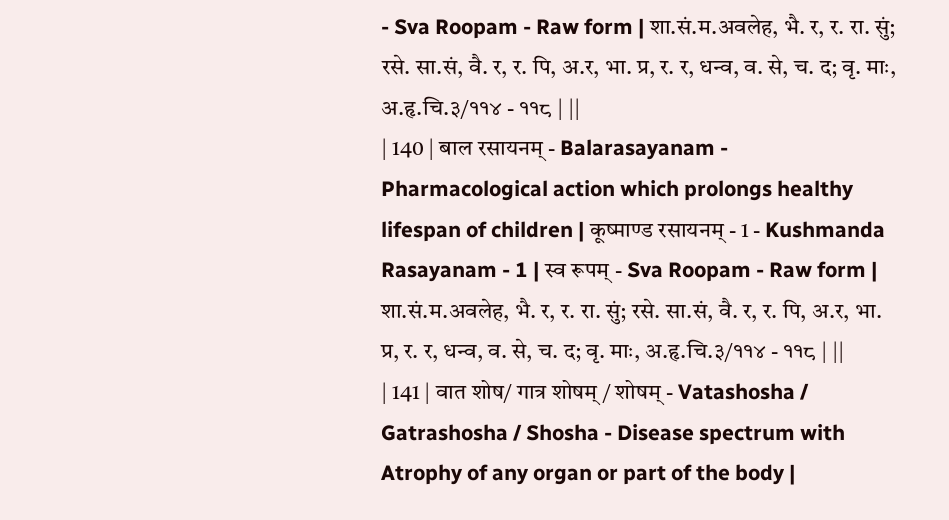- Sva Roopam - Raw form | शा.सं.म.अवलेह, भै. र, र. रा. सुं; रसे. सा.सं, वै. र, र. पि, अ.र, भा. प्र, र. र, धन्व, व. से, च. द; वृ. माः, अ.हृ.चि.३/११४ - ११८ | ||
| 140 | बाल रसायनम् - Balarasayanam - Pharmacological action which prolongs healthy lifespan of children | कूष्माण्ड रसायनम् - 1 - Kushmanda Rasayanam - 1 | स्व रूपम् - Sva Roopam - Raw form | शा.सं.म.अवलेह, भै. र, र. रा. सुं; रसे. सा.सं, वै. र, र. पि, अ.र, भा. प्र, र. र, धन्व, व. से, च. द; वृ. माः, अ.हृ.चि.३/११४ - ११८ | ||
| 141 | वात शोष/ गात्र शोषम् / शोषम् - Vatashosha / Gatrashosha / Shosha - Disease spectrum with Atrophy of any organ or part of the body |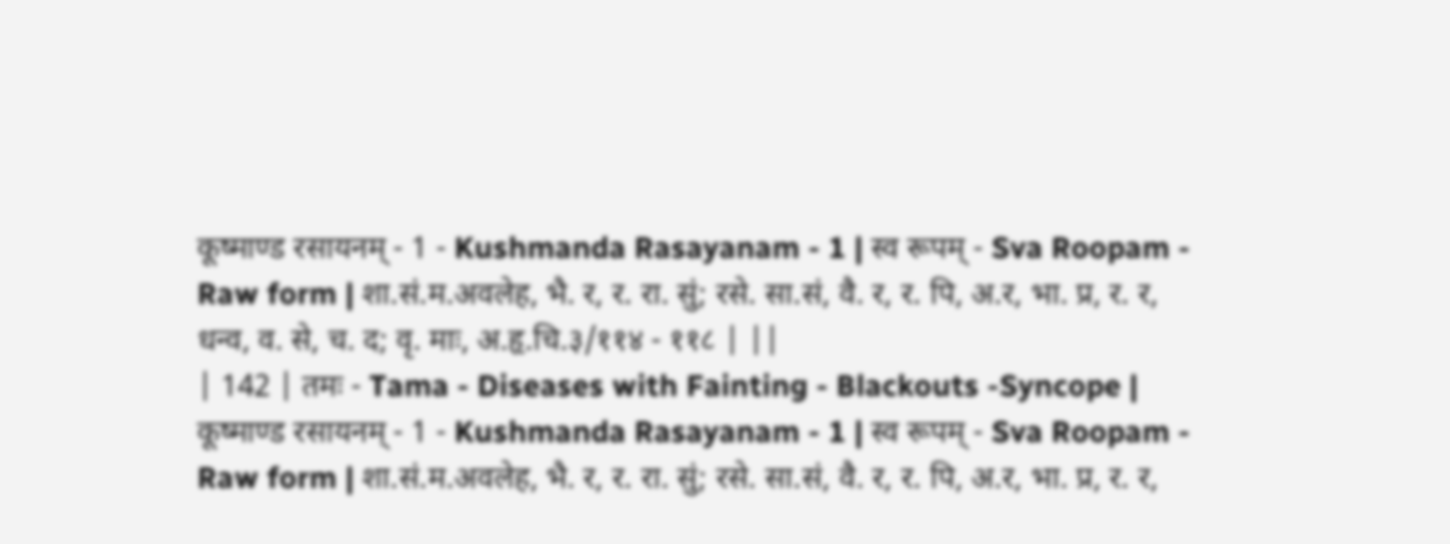कूष्माण्ड रसायनम् - 1 - Kushmanda Rasayanam - 1 | स्व रूपम् - Sva Roopam - Raw form | शा.सं.म.अवलेह, भै. र, र. रा. सुं; रसे. सा.सं, वै. र, र. पि, अ.र, भा. प्र, र. र, धन्व, व. से, च. द; वृ. माः, अ.हृ.चि.३/११४ - ११८ | ||
| 142 | तमः - Tama - Diseases with Fainting - Blackouts -Syncope | कूष्माण्ड रसायनम् - 1 - Kushmanda Rasayanam - 1 | स्व रूपम् - Sva Roopam - Raw form | शा.सं.म.अवलेह, भै. र, र. रा. सुं; रसे. सा.सं, वै. र, र. पि, अ.र, भा. प्र, र. र,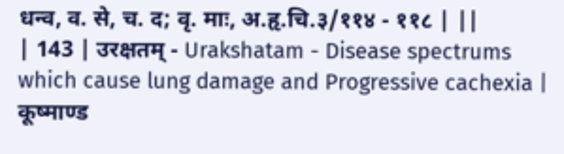धन्व, व. से, च. द; वृ. माः, अ.हृ.चि.३/११४ - ११८ | ||
| 143 | उरक्षतम् - Urakshatam - Disease spectrums which cause lung damage and Progressive cachexia | कूष्माण्ड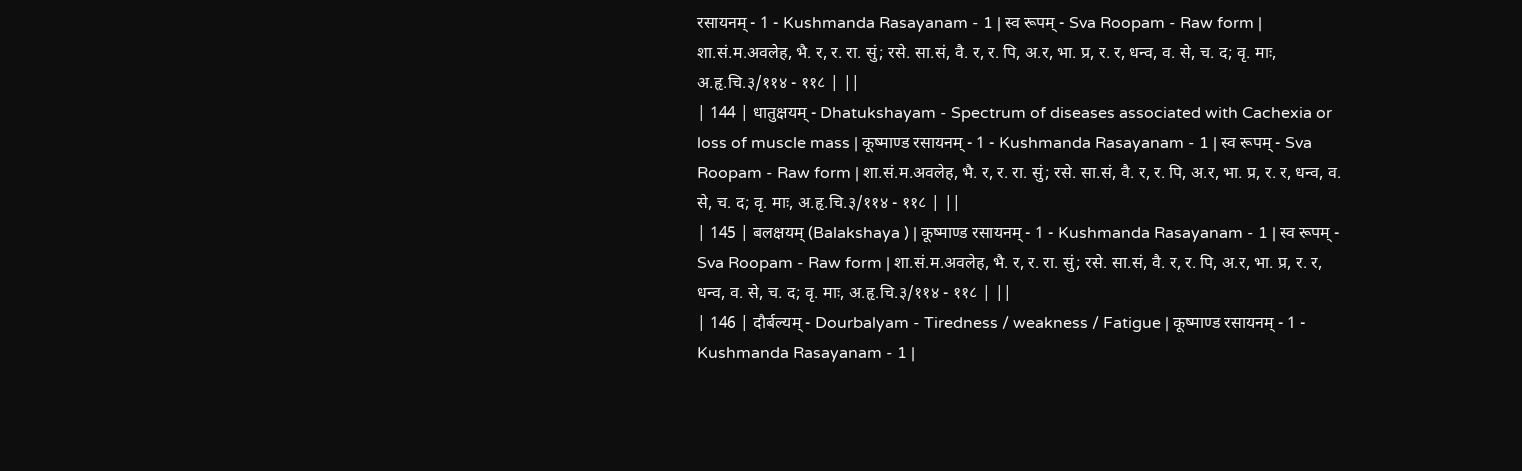रसायनम् - 1 - Kushmanda Rasayanam - 1 | स्व रूपम् - Sva Roopam - Raw form | शा.सं.म.अवलेह, भै. र, र. रा. सुं; रसे. सा.सं, वै. र, र. पि, अ.र, भा. प्र, र. र, धन्व, व. से, च. द; वृ. माः, अ.हृ.चि.३/११४ - ११८ | ||
| 144 | धातुक्षयम् - Dhatukshayam - Spectrum of diseases associated with Cachexia or loss of muscle mass | कूष्माण्ड रसायनम् - 1 - Kushmanda Rasayanam - 1 | स्व रूपम् - Sva Roopam - Raw form | शा.सं.म.अवलेह, भै. र, र. रा. सुं; रसे. सा.सं, वै. र, र. पि, अ.र, भा. प्र, र. र, धन्व, व. से, च. द; वृ. माः, अ.हृ.चि.३/११४ - ११८ | ||
| 145 | बलक्षयम् (Balakshaya ) | कूष्माण्ड रसायनम् - 1 - Kushmanda Rasayanam - 1 | स्व रूपम् - Sva Roopam - Raw form | शा.सं.म.अवलेह, भै. र, र. रा. सुं; रसे. सा.सं, वै. र, र. पि, अ.र, भा. प्र, र. र, धन्व, व. से, च. द; वृ. माः, अ.हृ.चि.३/११४ - ११८ | ||
| 146 | दौर्बल्यम् - Dourbalyam - Tiredness / weakness / Fatigue | कूष्माण्ड रसायनम् - 1 - Kushmanda Rasayanam - 1 |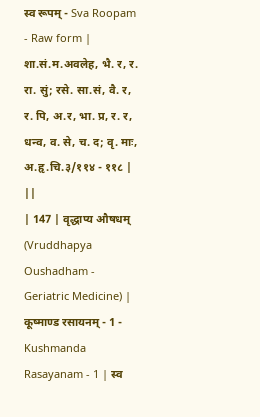स्व रूपम् - Sva Roopam - Raw form | शा.सं.म.अवलेह, भै. र, र. रा. सुं; रसे. सा.सं, वै. र, र. पि, अ.र, भा. प्र, र. र, धन्व, व. से, च. द; वृ. माः, अ.हृ.चि.३/११४ - ११८ | ||
| 147 | वृद्धाप्य औषधम् (Vruddhapya Oushadham - Geriatric Medicine) | कूष्माण्ड रसायनम् - 1 - Kushmanda Rasayanam - 1 | स्व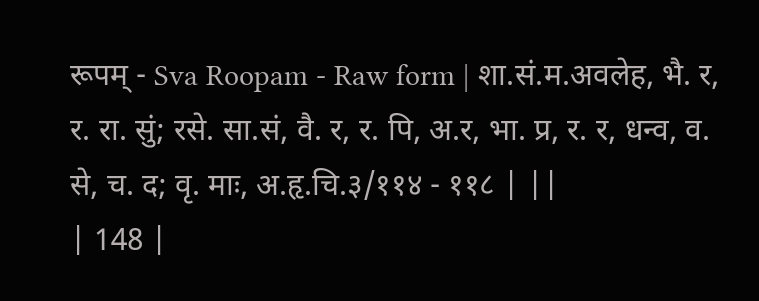रूपम् - Sva Roopam - Raw form | शा.सं.म.अवलेह, भै. र, र. रा. सुं; रसे. सा.सं, वै. र, र. पि, अ.र, भा. प्र, र. र, धन्व, व. से, च. द; वृ. माः, अ.हृ.चि.३/११४ - ११८ | ||
| 148 |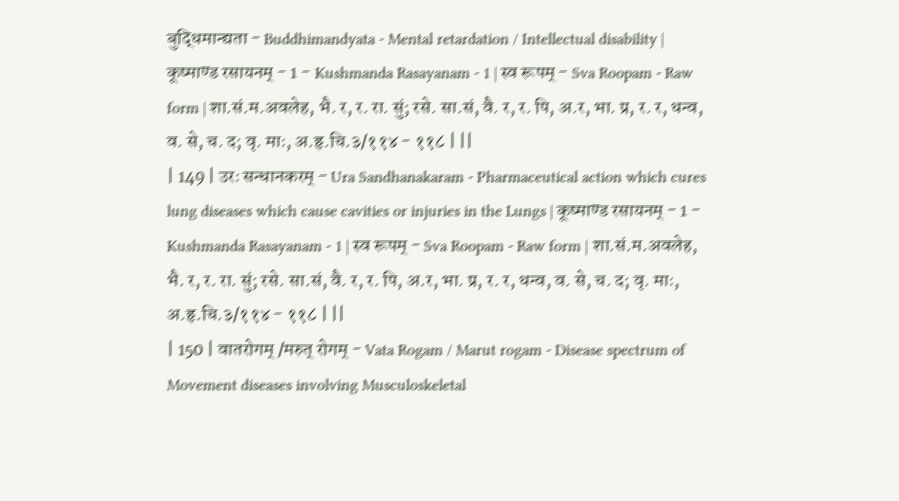बुद्धिमान्द्यता - Buddhimandyata - Mental retardation / Intellectual disability | कूष्माण्ड रसायनम् - 1 - Kushmanda Rasayanam - 1 | स्व रूपम् - Sva Roopam - Raw form | शा.सं.म.अवलेह, भै. र, र. रा. सुं; रसे. सा.सं, वै. र, र. पि, अ.र, भा. प्र, र. र, धन्व, व. से, च. द; वृ. माः, अ.हृ.चि.३/११४ - ११८ | ||
| 149 | उरः सन्धानकरम् - Ura Sandhanakaram - Pharmaceutical action which cures lung diseases which cause cavities or injuries in the Lungs | कूष्माण्ड रसायनम् - 1 - Kushmanda Rasayanam - 1 | स्व रूपम् - Sva Roopam - Raw form | शा.सं.म.अवलेह, भै. र, र. रा. सुं; रसे. सा.सं, वै. र, र. पि, अ.र, भा. प्र, र. र, धन्व, व. से, च. द; वृ. माः, अ.हृ.चि.३/११४ - ११८ | ||
| 150 | वातरोगम् /मरुत् रोगम् - Vata Rogam / Marut rogam - Disease spectrum of Movement diseases involving Musculoskeletal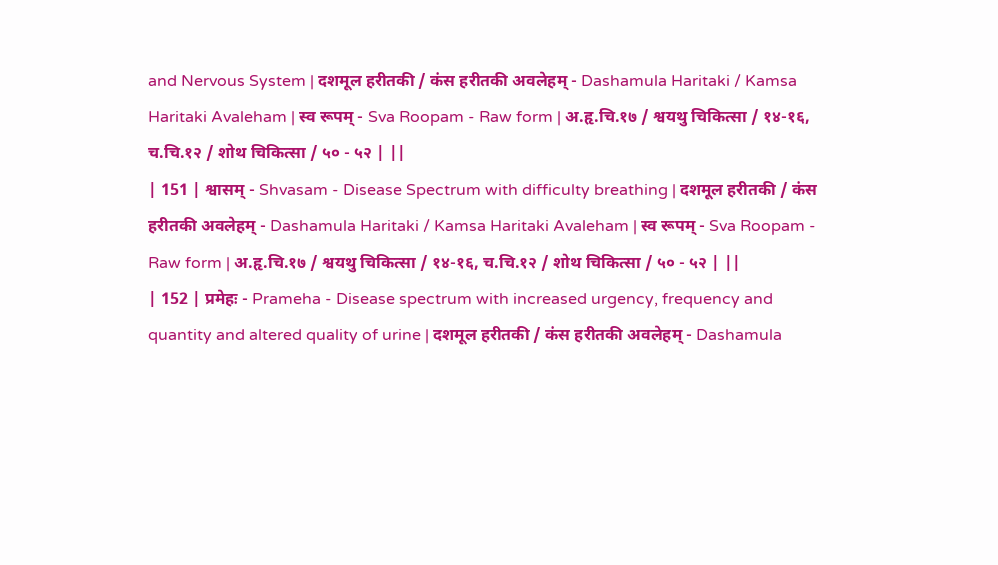and Nervous System | दशमूल हरीतकी / कंस हरीतकी अवलेहम् - Dashamula Haritaki / Kamsa Haritaki Avaleham | स्व रूपम् - Sva Roopam - Raw form | अ.हृ.चि.१७ / श्वयथु चिकित्सा / १४-१६, च.चि.१२ / शोथ चिकित्सा / ५० - ५२ | ||
| 151 | श्वासम् - Shvasam - Disease Spectrum with difficulty breathing | दशमूल हरीतकी / कंस हरीतकी अवलेहम् - Dashamula Haritaki / Kamsa Haritaki Avaleham | स्व रूपम् - Sva Roopam - Raw form | अ.हृ.चि.१७ / श्वयथु चिकित्सा / १४-१६, च.चि.१२ / शोथ चिकित्सा / ५० - ५२ | ||
| 152 | प्रमेहः - Prameha - Disease spectrum with increased urgency, frequency and quantity and altered quality of urine | दशमूल हरीतकी / कंस हरीतकी अवलेहम् - Dashamula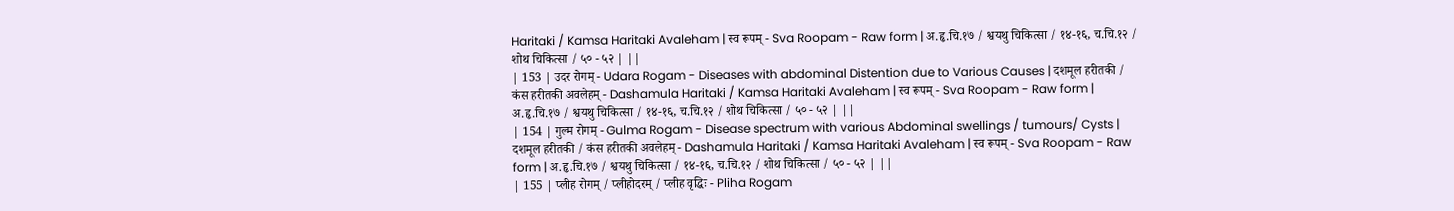Haritaki / Kamsa Haritaki Avaleham | स्व रूपम् - Sva Roopam - Raw form | अ.हृ.चि.१७ / श्वयथु चिकित्सा / १४-१६, च.चि.१२ / शोथ चिकित्सा / ५० - ५२ | ||
| 153 | उदर रोगम् - Udara Rogam - Diseases with abdominal Distention due to Various Causes | दशमूल हरीतकी / कंस हरीतकी अवलेहम् - Dashamula Haritaki / Kamsa Haritaki Avaleham | स्व रूपम् - Sva Roopam - Raw form | अ.हृ.चि.१७ / श्वयथु चिकित्सा / १४-१६, च.चि.१२ / शोथ चिकित्सा / ५० - ५२ | ||
| 154 | गुल्म रोगम् - Gulma Rogam - Disease spectrum with various Abdominal swellings / tumours/ Cysts | दशमूल हरीतकी / कंस हरीतकी अवलेहम् - Dashamula Haritaki / Kamsa Haritaki Avaleham | स्व रूपम् - Sva Roopam - Raw form | अ.हृ.चि.१७ / श्वयथु चिकित्सा / १४-१६, च.चि.१२ / शोथ चिकित्सा / ५० - ५२ | ||
| 155 | प्लीह रोगम् / प्लीहोदरम् / प्लीह वृद्धिः - Pliha Rogam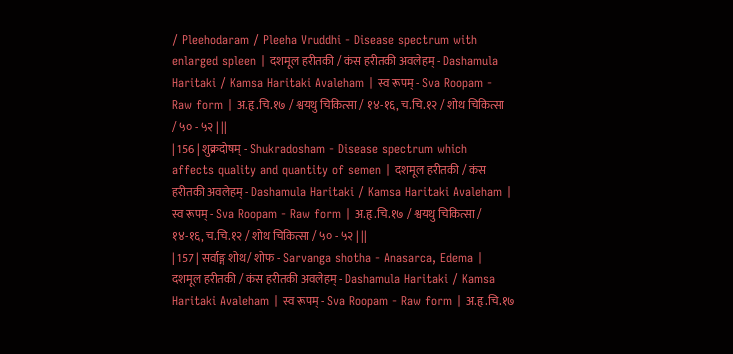/ Pleehodaram / Pleeha Vruddhi - Disease spectrum with enlarged spleen | दशमूल हरीतकी / कंस हरीतकी अवलेहम् - Dashamula Haritaki / Kamsa Haritaki Avaleham | स्व रूपम् - Sva Roopam - Raw form | अ.हृ.चि.१७ / श्वयथु चिकित्सा / १४-१६, च.चि.१२ / शोथ चिकित्सा / ५० - ५२ | ||
| 156 | शुक्रदोषम् - Shukradosham - Disease spectrum which affects quality and quantity of semen | दशमूल हरीतकी / कंस हरीतकी अवलेहम् - Dashamula Haritaki / Kamsa Haritaki Avaleham | स्व रूपम् - Sva Roopam - Raw form | अ.हृ.चि.१७ / श्वयथु चिकित्सा / १४-१६, च.चि.१२ / शोथ चिकित्सा / ५० - ५२ | ||
| 157 | सर्वाङ्ग शोथ/ शोफ - Sarvanga shotha - Anasarca, Edema | दशमूल हरीतकी / कंस हरीतकी अवलेहम् - Dashamula Haritaki / Kamsa Haritaki Avaleham | स्व रूपम् - Sva Roopam - Raw form | अ.हृ.चि.१७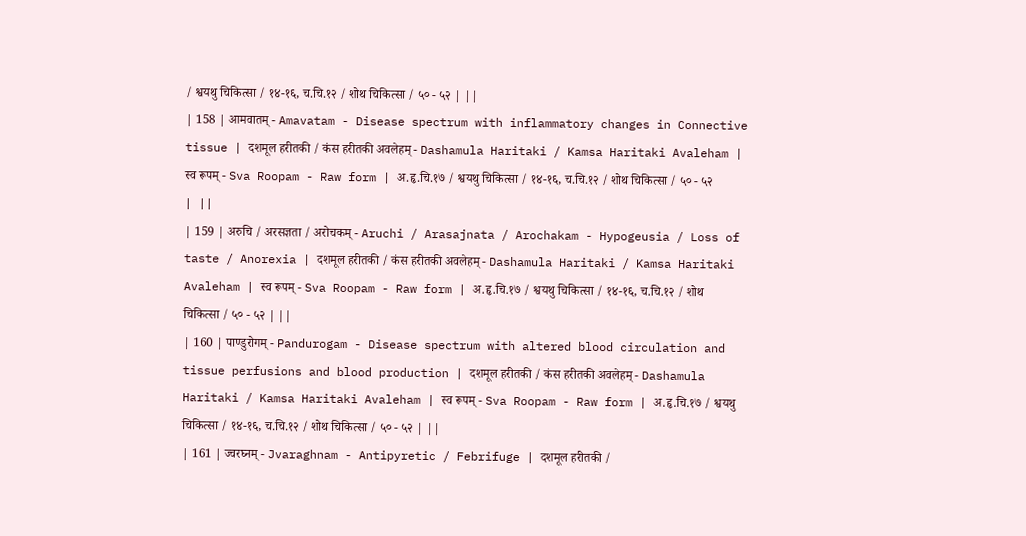/ श्वयथु चिकित्सा / १४-१६, च.चि.१२ / शोथ चिकित्सा / ५० - ५२ | ||
| 158 | आमवातम् - Amavatam - Disease spectrum with inflammatory changes in Connective tissue | दशमूल हरीतकी / कंस हरीतकी अवलेहम् - Dashamula Haritaki / Kamsa Haritaki Avaleham | स्व रूपम् - Sva Roopam - Raw form | अ.हृ.चि.१७ / श्वयथु चिकित्सा / १४-१६, च.चि.१२ / शोथ चिकित्सा / ५० - ५२ | ||
| 159 | अरुचि / अरसज्ञता / अरोचकम् - Aruchi / Arasajnata / Arochakam - Hypogeusia / Loss of taste / Anorexia | दशमूल हरीतकी / कंस हरीतकी अवलेहम् - Dashamula Haritaki / Kamsa Haritaki Avaleham | स्व रूपम् - Sva Roopam - Raw form | अ.हृ.चि.१७ / श्वयथु चिकित्सा / १४-१६, च.चि.१२ / शोथ चिकित्सा / ५० - ५२ | ||
| 160 | पाण्डुरोगम् - Pandurogam - Disease spectrum with altered blood circulation and tissue perfusions and blood production | दशमूल हरीतकी / कंस हरीतकी अवलेहम् - Dashamula Haritaki / Kamsa Haritaki Avaleham | स्व रूपम् - Sva Roopam - Raw form | अ.हृ.चि.१७ / श्वयथु चिकित्सा / १४-१६, च.चि.१२ / शोथ चिकित्सा / ५० - ५२ | ||
| 161 | ज्वरघ्नम् - Jvaraghnam - Antipyretic / Febrifuge | दशमूल हरीतकी /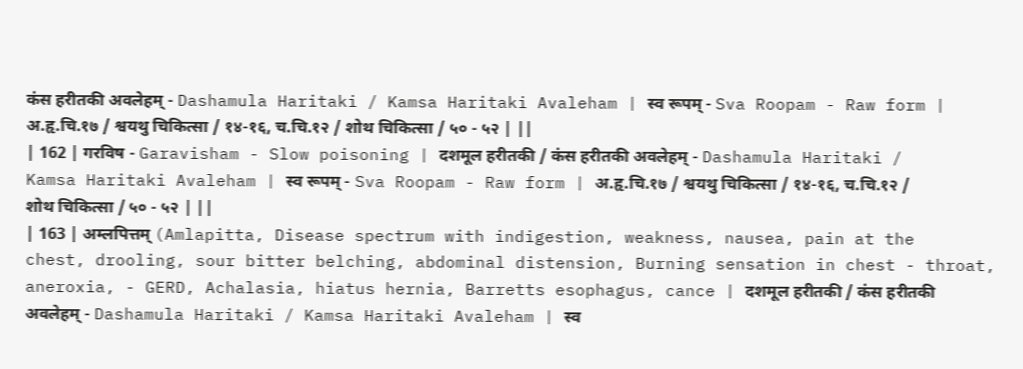कंस हरीतकी अवलेहम् - Dashamula Haritaki / Kamsa Haritaki Avaleham | स्व रूपम् - Sva Roopam - Raw form | अ.हृ.चि.१७ / श्वयथु चिकित्सा / १४-१६, च.चि.१२ / शोथ चिकित्सा / ५० - ५२ | ||
| 162 | गरविष - Garavisham - Slow poisoning | दशमूल हरीतकी / कंस हरीतकी अवलेहम् - Dashamula Haritaki / Kamsa Haritaki Avaleham | स्व रूपम् - Sva Roopam - Raw form | अ.हृ.चि.१७ / श्वयथु चिकित्सा / १४-१६, च.चि.१२ / शोथ चिकित्सा / ५० - ५२ | ||
| 163 | अम्लपित्तम् (Amlapitta, Disease spectrum with indigestion, weakness, nausea, pain at the chest, drooling, sour bitter belching, abdominal distension, Burning sensation in chest - throat, aneroxia, - GERD, Achalasia, hiatus hernia, Barretts esophagus, cance | दशमूल हरीतकी / कंस हरीतकी अवलेहम् - Dashamula Haritaki / Kamsa Haritaki Avaleham | स्व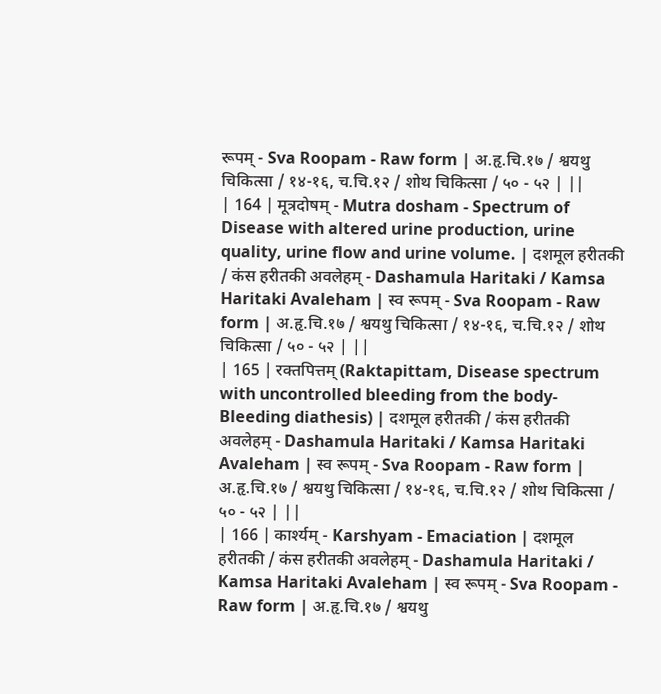रूपम् - Sva Roopam - Raw form | अ.हृ.चि.१७ / श्वयथु चिकित्सा / १४-१६, च.चि.१२ / शोथ चिकित्सा / ५० - ५२ | ||
| 164 | मूत्रदोषम् - Mutra dosham - Spectrum of Disease with altered urine production, urine quality, urine flow and urine volume. | दशमूल हरीतकी / कंस हरीतकी अवलेहम् - Dashamula Haritaki / Kamsa Haritaki Avaleham | स्व रूपम् - Sva Roopam - Raw form | अ.हृ.चि.१७ / श्वयथु चिकित्सा / १४-१६, च.चि.१२ / शोथ चिकित्सा / ५० - ५२ | ||
| 165 | रक्तपित्तम् (Raktapittam, Disease spectrum with uncontrolled bleeding from the body- Bleeding diathesis) | दशमूल हरीतकी / कंस हरीतकी अवलेहम् - Dashamula Haritaki / Kamsa Haritaki Avaleham | स्व रूपम् - Sva Roopam - Raw form | अ.हृ.चि.१७ / श्वयथु चिकित्सा / १४-१६, च.चि.१२ / शोथ चिकित्सा / ५० - ५२ | ||
| 166 | कार्श्यम् - Karshyam - Emaciation | दशमूल हरीतकी / कंस हरीतकी अवलेहम् - Dashamula Haritaki / Kamsa Haritaki Avaleham | स्व रूपम् - Sva Roopam - Raw form | अ.हृ.चि.१७ / श्वयथु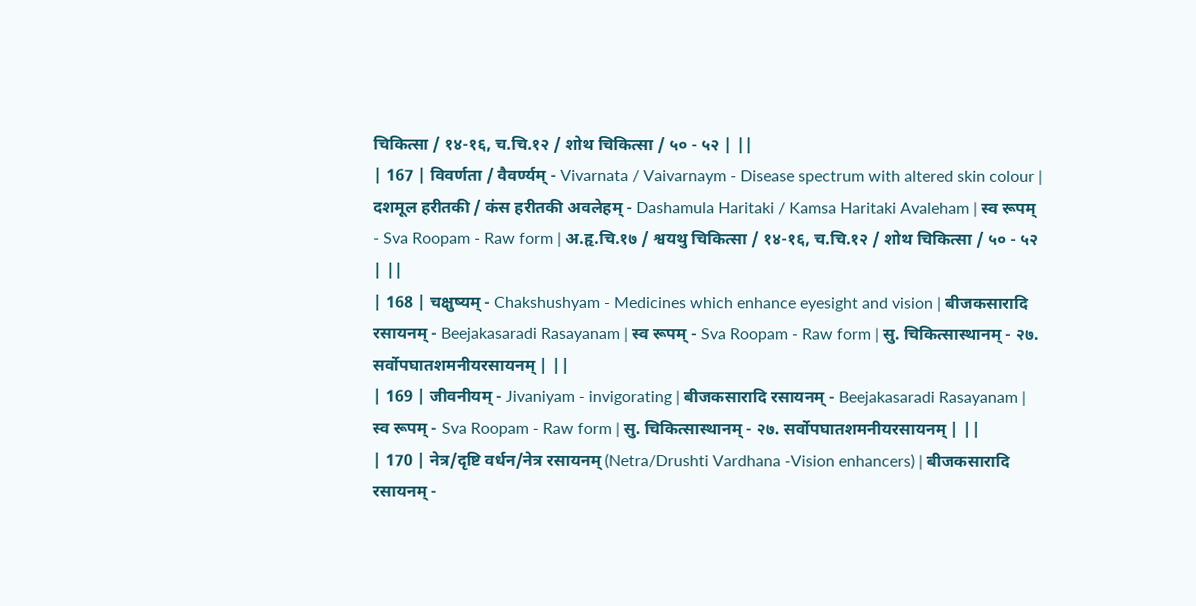चिकित्सा / १४-१६, च.चि.१२ / शोथ चिकित्सा / ५० - ५२ | ||
| 167 | विवर्णता / वैवर्ण्यम् - Vivarnata / Vaivarnaym - Disease spectrum with altered skin colour | दशमूल हरीतकी / कंस हरीतकी अवलेहम् - Dashamula Haritaki / Kamsa Haritaki Avaleham | स्व रूपम् - Sva Roopam - Raw form | अ.हृ.चि.१७ / श्वयथु चिकित्सा / १४-१६, च.चि.१२ / शोथ चिकित्सा / ५० - ५२ | ||
| 168 | चक्षुष्यम् - Chakshushyam - Medicines which enhance eyesight and vision | बीजकसारादि रसायनम् - Beejakasaradi Rasayanam | स्व रूपम् - Sva Roopam - Raw form | सु. चिकित्सास्थानम् - २७. सर्वोपघातशमनीयरसायनम् | ||
| 169 | जीवनीयम् - Jivaniyam - invigorating | बीजकसारादि रसायनम् - Beejakasaradi Rasayanam | स्व रूपम् - Sva Roopam - Raw form | सु. चिकित्सास्थानम् - २७. सर्वोपघातशमनीयरसायनम् | ||
| 170 | नेत्र/दृष्टि वर्धन/नेत्र रसायनम् (Netra/Drushti Vardhana -Vision enhancers) | बीजकसारादि रसायनम् -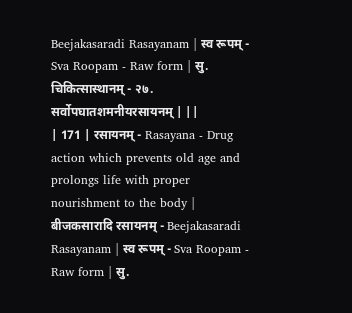Beejakasaradi Rasayanam | स्व रूपम् - Sva Roopam - Raw form | सु. चिकित्सास्थानम् - २७. सर्वोपघातशमनीयरसायनम् | ||
| 171 | रसायनम् - Rasayana - Drug action which prevents old age and prolongs life with proper nourishment to the body | बीजकसारादि रसायनम् - Beejakasaradi Rasayanam | स्व रूपम् - Sva Roopam - Raw form | सु.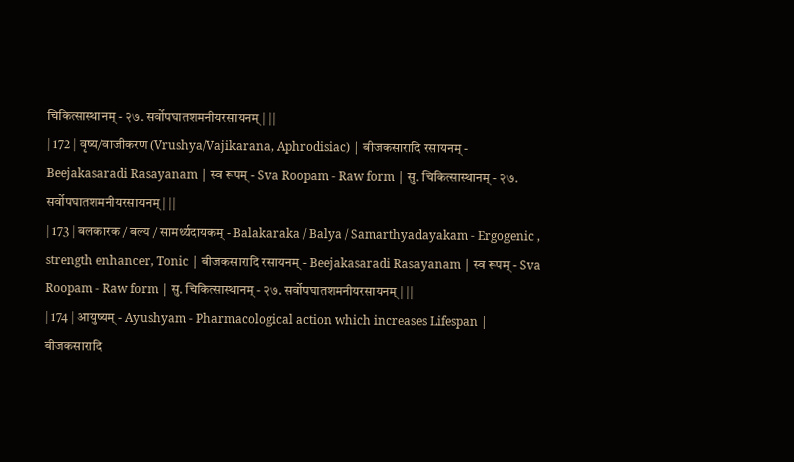चिकित्सास्थानम् - २७. सर्वोपघातशमनीयरसायनम् | ||
| 172 | वृष्य/वाजीकरण (Vrushya/Vajikarana, Aphrodisiac) | बीजकसारादि रसायनम् - Beejakasaradi Rasayanam | स्व रूपम् - Sva Roopam - Raw form | सु. चिकित्सास्थानम् - २७. सर्वोपघातशमनीयरसायनम् | ||
| 173 | बलकारक / बल्य / सामर्थ्यदायकम् - Balakaraka / Balya / Samarthyadayakam - Ergogenic , strength enhancer, Tonic | बीजकसारादि रसायनम् - Beejakasaradi Rasayanam | स्व रूपम् - Sva Roopam - Raw form | सु. चिकित्सास्थानम् - २७. सर्वोपघातशमनीयरसायनम् | ||
| 174 | आयुष्यम् - Ayushyam - Pharmacological action which increases Lifespan | बीजकसारादि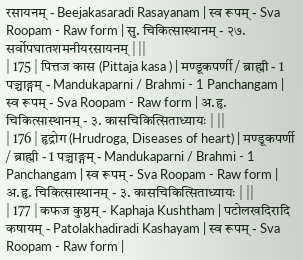रसायनम् - Beejakasaradi Rasayanam | स्व रूपम् - Sva Roopam - Raw form | सु. चिकित्सास्थानम् - २७. सर्वोपघातशमनीयरसायनम् | ||
| 175 | पित्तज कास (Pittaja kasa ) | मण्डूकपर्णी / ब्राह्मी - 1 पञ्चाङ्गम् - Mandukaparni / Brahmi - 1 Panchangam | स्व रूपम् - Sva Roopam - Raw form | अ.हृ. चिकित्सास्थानम् - ३. कासचिकित्सिताध्यायः | ||
| 176 | हृद्रोग (Hrudroga, Diseases of heart) | मण्डूकपर्णी / ब्राह्मी - 1 पञ्चाङ्गम् - Mandukaparni / Brahmi - 1 Panchangam | स्व रूपम् - Sva Roopam - Raw form | अ.हृ. चिकित्सास्थानम् - ३. कासचिकित्सिताध्यायः | ||
| 177 | कफज कुष्ठम् - Kaphaja Kushtham | पटोलखदिरादि कषायम् - Patolakhadiradi Kashayam | स्व रूपम् - Sva Roopam - Raw form |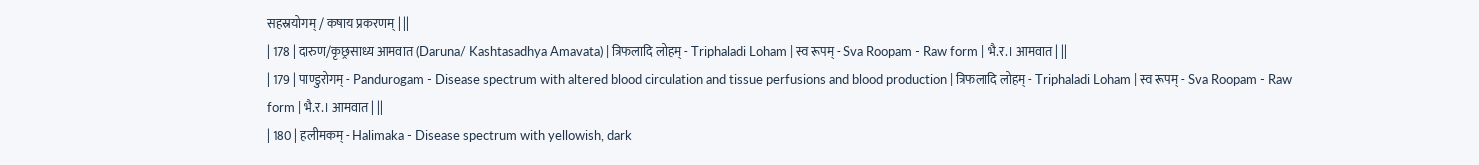सहस्रयोगम् / कषाय प्रकरणम् | ||
| 178 | दारुण/कृछ्रसाध्य आमवात (Daruna/ Kashtasadhya Amavata) | त्रिफलादि लोहम् - Triphaladi Loham | स्व रूपम् - Sva Roopam - Raw form | भै.र.। आमवात | ||
| 179 | पाण्डुरोगम् - Pandurogam - Disease spectrum with altered blood circulation and tissue perfusions and blood production | त्रिफलादि लोहम् - Triphaladi Loham | स्व रूपम् - Sva Roopam - Raw form | भै.र.। आमवात | ||
| 180 | हलीमकम् - Halimaka - Disease spectrum with yellowish, dark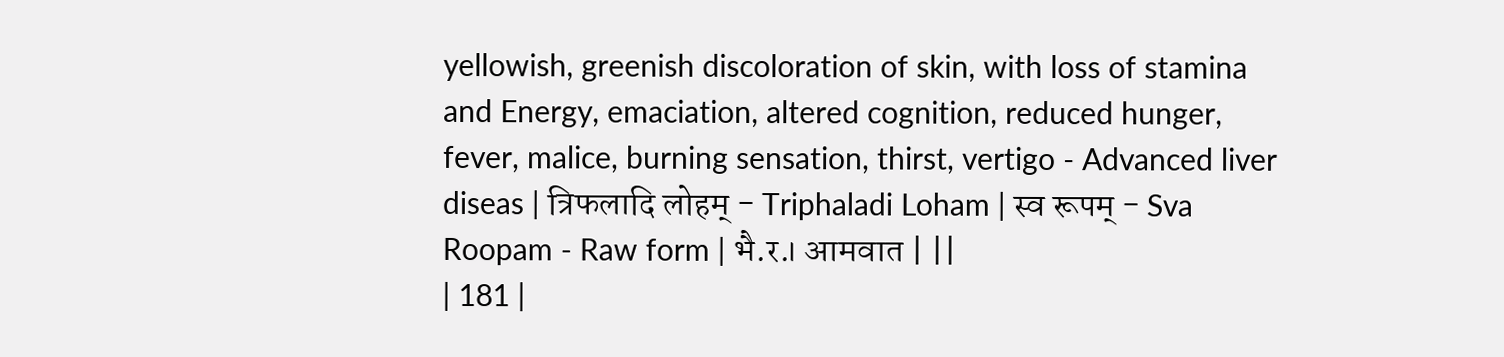yellowish, greenish discoloration of skin, with loss of stamina and Energy, emaciation, altered cognition, reduced hunger, fever, malice, burning sensation, thirst, vertigo - Advanced liver diseas | त्रिफलादि लोहम् - Triphaladi Loham | स्व रूपम् - Sva Roopam - Raw form | भै.र.। आमवात | ||
| 181 |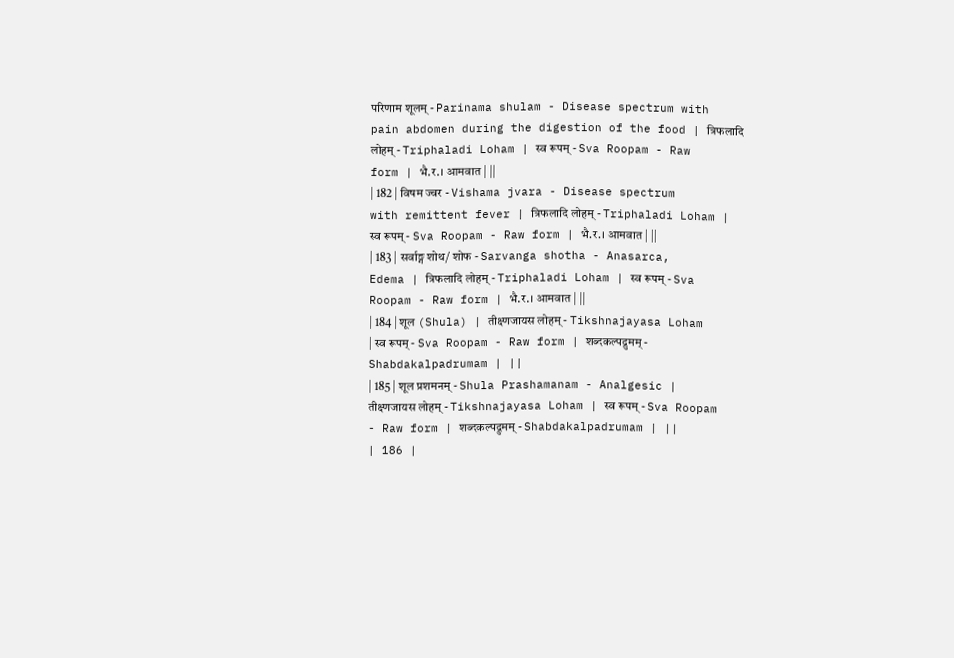परिणाम शूलम् - Parinama shulam - Disease spectrum with pain abdomen during the digestion of the food | त्रिफलादि लोहम् - Triphaladi Loham | स्व रूपम् - Sva Roopam - Raw form | भै.र.। आमवात | ||
| 182 | विषम ज्वर - Vishama jvara - Disease spectrum with remittent fever | त्रिफलादि लोहम् - Triphaladi Loham | स्व रूपम् - Sva Roopam - Raw form | भै.र.। आमवात | ||
| 183 | सर्वाङ्ग शोथ/ शोफ - Sarvanga shotha - Anasarca, Edema | त्रिफलादि लोहम् - Triphaladi Loham | स्व रूपम् - Sva Roopam - Raw form | भै.र.। आमवात | ||
| 184 | शूल (Shula) | तीक्ष्णजायस लोहम् - Tikshnajayasa Loham | स्व रूपम् - Sva Roopam - Raw form | शब्दकल्पद्रुमम् - Shabdakalpadrumam | ||
| 185 | शूल प्रशमनम् - Shula Prashamanam - Analgesic | तीक्ष्णजायस लोहम् - Tikshnajayasa Loham | स्व रूपम् - Sva Roopam - Raw form | शब्दकल्पद्रुमम् - Shabdakalpadrumam | ||
| 186 |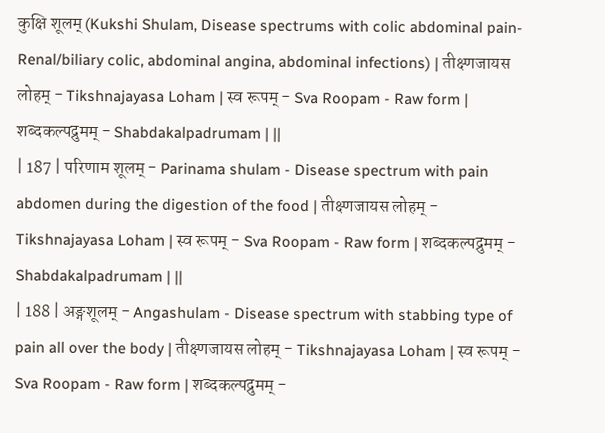कुक्षि शूलम् (Kukshi Shulam, Disease spectrums with colic abdominal pain- Renal/biliary colic, abdominal angina, abdominal infections) | तीक्ष्णजायस लोहम् - Tikshnajayasa Loham | स्व रूपम् - Sva Roopam - Raw form | शब्दकल्पद्रुमम् - Shabdakalpadrumam | ||
| 187 | परिणाम शूलम् - Parinama shulam - Disease spectrum with pain abdomen during the digestion of the food | तीक्ष्णजायस लोहम् - Tikshnajayasa Loham | स्व रूपम् - Sva Roopam - Raw form | शब्दकल्पद्रुमम् - Shabdakalpadrumam | ||
| 188 | अङ्गशूलम् - Angashulam - Disease spectrum with stabbing type of pain all over the body | तीक्ष्णजायस लोहम् - Tikshnajayasa Loham | स्व रूपम् - Sva Roopam - Raw form | शब्दकल्पद्रुमम् -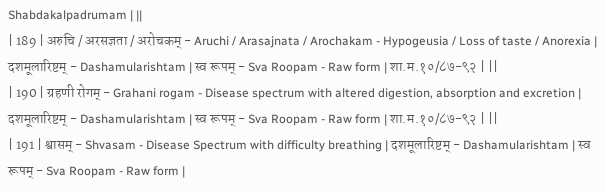Shabdakalpadrumam | ||
| 189 | अरुचि / अरसज्ञता / अरोचकम् - Aruchi / Arasajnata / Arochakam - Hypogeusia / Loss of taste / Anorexia | दशमूलारिष्टम् - Dashamularishtam | स्व रूपम् - Sva Roopam - Raw form | शा.म.१०/८७-९२ | ||
| 190 | ग्रहणी रोगम् - Grahani rogam - Disease spectrum with altered digestion, absorption and excretion | दशमूलारिष्टम् - Dashamularishtam | स्व रूपम् - Sva Roopam - Raw form | शा.म.१०/८७-९२ | ||
| 191 | श्वासम् - Shvasam - Disease Spectrum with difficulty breathing | दशमूलारिष्टम् - Dashamularishtam | स्व रूपम् - Sva Roopam - Raw form |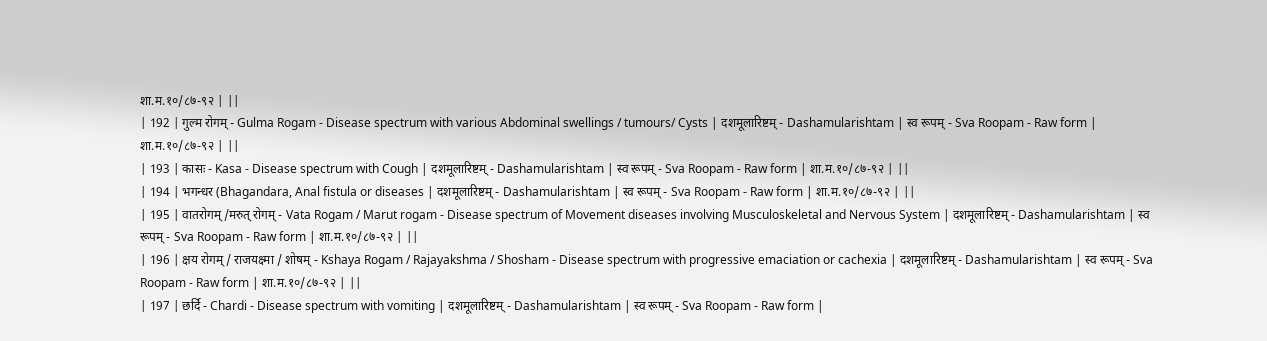शा.म.१०/८७-९२ | ||
| 192 | गुल्म रोगम् - Gulma Rogam - Disease spectrum with various Abdominal swellings / tumours/ Cysts | दशमूलारिष्टम् - Dashamularishtam | स्व रूपम् - Sva Roopam - Raw form | शा.म.१०/८७-९२ | ||
| 193 | कासः - Kasa - Disease spectrum with Cough | दशमूलारिष्टम् - Dashamularishtam | स्व रूपम् - Sva Roopam - Raw form | शा.म.१०/८७-९२ | ||
| 194 | भगन्धर (Bhagandara, Anal fistula or diseases | दशमूलारिष्टम् - Dashamularishtam | स्व रूपम् - Sva Roopam - Raw form | शा.म.१०/८७-९२ | ||
| 195 | वातरोगम् /मरुत् रोगम् - Vata Rogam / Marut rogam - Disease spectrum of Movement diseases involving Musculoskeletal and Nervous System | दशमूलारिष्टम् - Dashamularishtam | स्व रूपम् - Sva Roopam - Raw form | शा.म.१०/८७-९२ | ||
| 196 | क्षय रोगम् / राजयक्ष्मा / शोषम् - Kshaya Rogam / Rajayakshma / Shosham - Disease spectrum with progressive emaciation or cachexia | दशमूलारिष्टम् - Dashamularishtam | स्व रूपम् - Sva Roopam - Raw form | शा.म.१०/८७-९२ | ||
| 197 | छर्दि - Chardi - Disease spectrum with vomiting | दशमूलारिष्टम् - Dashamularishtam | स्व रूपम् - Sva Roopam - Raw form |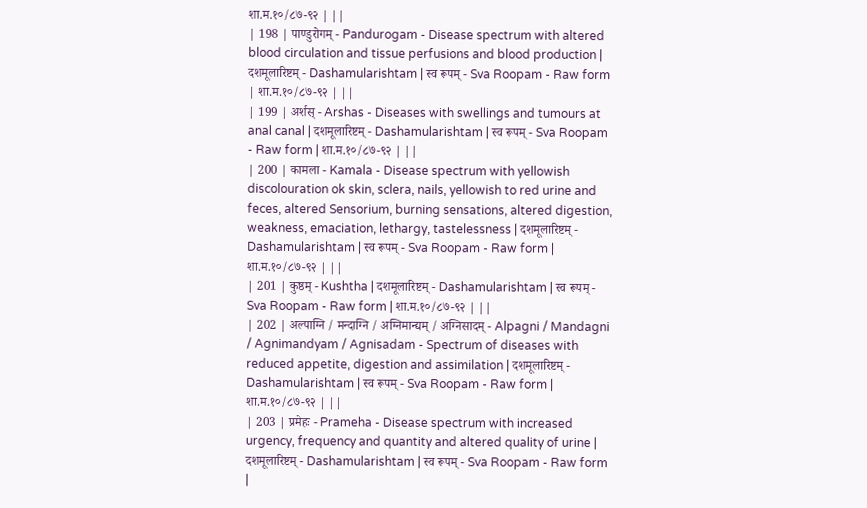शा.म.१०/८७-९२ | ||
| 198 | पाण्डुरोगम् - Pandurogam - Disease spectrum with altered blood circulation and tissue perfusions and blood production | दशमूलारिष्टम् - Dashamularishtam | स्व रूपम् - Sva Roopam - Raw form | शा.म.१०/८७-९२ | ||
| 199 | अर्शस् - Arshas - Diseases with swellings and tumours at anal canal | दशमूलारिष्टम् - Dashamularishtam | स्व रूपम् - Sva Roopam - Raw form | शा.म.१०/८७-९२ | ||
| 200 | कामला - Kamala - Disease spectrum with yellowish discolouration ok skin, sclera, nails, yellowish to red urine and feces, altered Sensorium, burning sensations, altered digestion, weakness, emaciation, lethargy, tastelessness | दशमूलारिष्टम् - Dashamularishtam | स्व रूपम् - Sva Roopam - Raw form | शा.म.१०/८७-९२ | ||
| 201 | कुष्ठम् - Kushtha | दशमूलारिष्टम् - Dashamularishtam | स्व रूपम् - Sva Roopam - Raw form | शा.म.१०/८७-९२ | ||
| 202 | अल्पाग्नि / मन्दाग्नि / अग्निमान्द्यम् / अग्निसादम् - Alpagni / Mandagni / Agnimandyam / Agnisadam - Spectrum of diseases with reduced appetite, digestion and assimilation | दशमूलारिष्टम् - Dashamularishtam | स्व रूपम् - Sva Roopam - Raw form | शा.म.१०/८७-९२ | ||
| 203 | प्रमेहः - Prameha - Disease spectrum with increased urgency, frequency and quantity and altered quality of urine | दशमूलारिष्टम् - Dashamularishtam | स्व रूपम् - Sva Roopam - Raw form |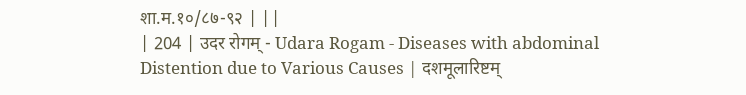शा.म.१०/८७-९२ | ||
| 204 | उदर रोगम् - Udara Rogam - Diseases with abdominal Distention due to Various Causes | दशमूलारिष्टम्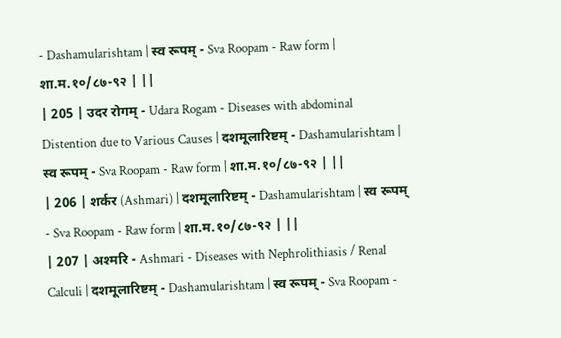- Dashamularishtam | स्व रूपम् - Sva Roopam - Raw form | शा.म.१०/८७-९२ | ||
| 205 | उदर रोगम् - Udara Rogam - Diseases with abdominal Distention due to Various Causes | दशमूलारिष्टम् - Dashamularishtam | स्व रूपम् - Sva Roopam - Raw form | शा.म.१०/८७-९२ | ||
| 206 | शर्कर (Ashmari) | दशमूलारिष्टम् - Dashamularishtam | स्व रूपम् - Sva Roopam - Raw form | शा.म.१०/८७-९२ | ||
| 207 | अश्मरि - Ashmari - Diseases with Nephrolithiasis / Renal Calculi | दशमूलारिष्टम् - Dashamularishtam | स्व रूपम् - Sva Roopam -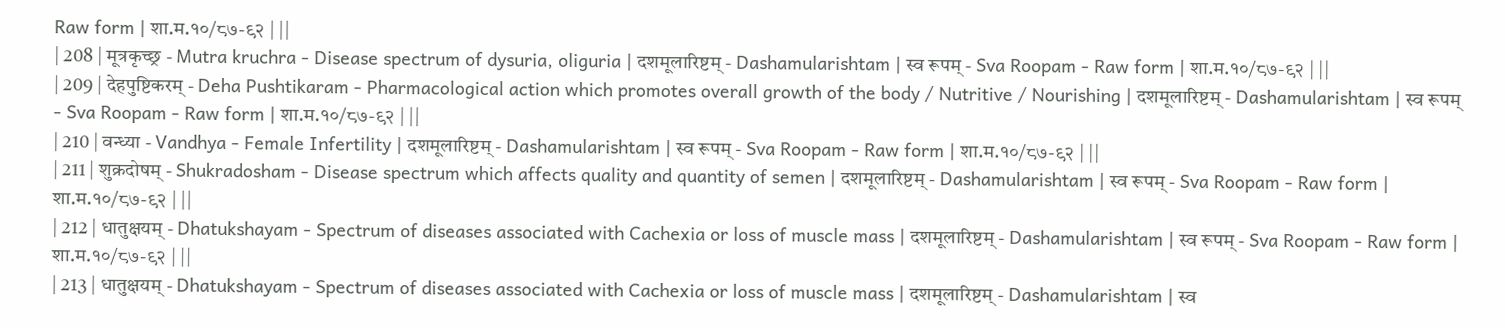Raw form | शा.म.१०/८७-९२ | ||
| 208 | मूत्रकृच्छ्र - Mutra kruchra - Disease spectrum of dysuria, oliguria | दशमूलारिष्टम् - Dashamularishtam | स्व रूपम् - Sva Roopam - Raw form | शा.म.१०/८७-९२ | ||
| 209 | देहपुष्टिकरम् - Deha Pushtikaram - Pharmacological action which promotes overall growth of the body / Nutritive / Nourishing | दशमूलारिष्टम् - Dashamularishtam | स्व रूपम् - Sva Roopam - Raw form | शा.म.१०/८७-९२ | ||
| 210 | वन्ध्या - Vandhya - Female Infertility | दशमूलारिष्टम् - Dashamularishtam | स्व रूपम् - Sva Roopam - Raw form | शा.म.१०/८७-९२ | ||
| 211 | शुक्रदोषम् - Shukradosham - Disease spectrum which affects quality and quantity of semen | दशमूलारिष्टम् - Dashamularishtam | स्व रूपम् - Sva Roopam - Raw form | शा.म.१०/८७-९२ | ||
| 212 | धातुक्षयम् - Dhatukshayam - Spectrum of diseases associated with Cachexia or loss of muscle mass | दशमूलारिष्टम् - Dashamularishtam | स्व रूपम् - Sva Roopam - Raw form | शा.म.१०/८७-९२ | ||
| 213 | धातुक्षयम् - Dhatukshayam - Spectrum of diseases associated with Cachexia or loss of muscle mass | दशमूलारिष्टम् - Dashamularishtam | स्व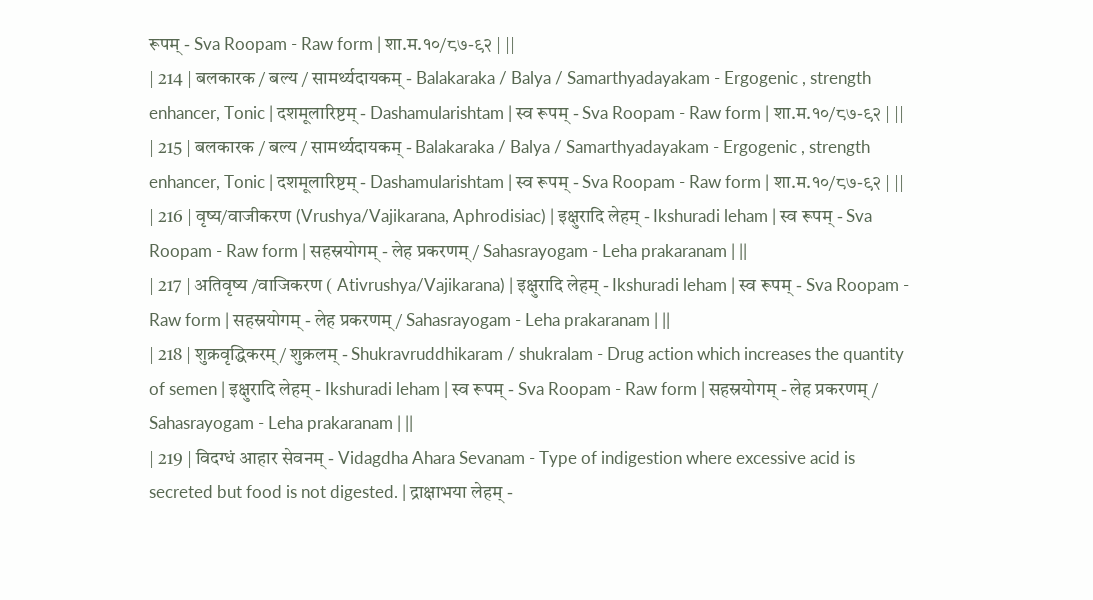रूपम् - Sva Roopam - Raw form | शा.म.१०/८७-९२ | ||
| 214 | बलकारक / बल्य / सामर्थ्यदायकम् - Balakaraka / Balya / Samarthyadayakam - Ergogenic , strength enhancer, Tonic | दशमूलारिष्टम् - Dashamularishtam | स्व रूपम् - Sva Roopam - Raw form | शा.म.१०/८७-९२ | ||
| 215 | बलकारक / बल्य / सामर्थ्यदायकम् - Balakaraka / Balya / Samarthyadayakam - Ergogenic , strength enhancer, Tonic | दशमूलारिष्टम् - Dashamularishtam | स्व रूपम् - Sva Roopam - Raw form | शा.म.१०/८७-९२ | ||
| 216 | वृष्य/वाजीकरण (Vrushya/Vajikarana, Aphrodisiac) | इक्षुरादि लेहम् - Ikshuradi leham | स्व रूपम् - Sva Roopam - Raw form | सहस्रयोगम् - लेह प्रकरणम् / Sahasrayogam - Leha prakaranam | ||
| 217 | अतिवृष्य /वाजिकरण ( Ativrushya/Vajikarana) | इक्षुरादि लेहम् - Ikshuradi leham | स्व रूपम् - Sva Roopam - Raw form | सहस्रयोगम् - लेह प्रकरणम् / Sahasrayogam - Leha prakaranam | ||
| 218 | शुक्रवृद्धिकरम् / शुक्रलम् - Shukravruddhikaram / shukralam - Drug action which increases the quantity of semen | इक्षुरादि लेहम् - Ikshuradi leham | स्व रूपम् - Sva Roopam - Raw form | सहस्रयोगम् - लेह प्रकरणम् / Sahasrayogam - Leha prakaranam | ||
| 219 | विदग्धं आहार सेवनम् - Vidagdha Ahara Sevanam - Type of indigestion where excessive acid is secreted but food is not digested. | द्राक्षाभया लेहम् -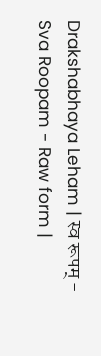Drakshabhaya Leham | स्व रूपम् - Sva Roopam - Raw form |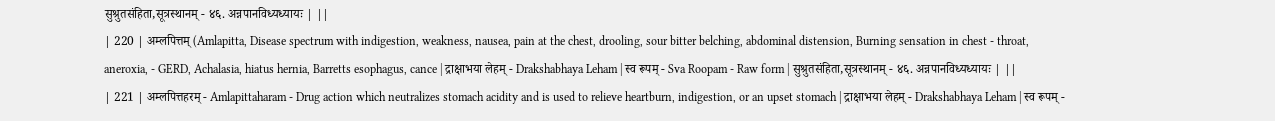सुश्रुतसंहिता,सूत्रस्थानम् - ४६. अन्नपानविध्यध्यायः | ||
| 220 | अम्लपित्तम् (Amlapitta, Disease spectrum with indigestion, weakness, nausea, pain at the chest, drooling, sour bitter belching, abdominal distension, Burning sensation in chest - throat, aneroxia, - GERD, Achalasia, hiatus hernia, Barretts esophagus, cance | द्राक्षाभया लेहम् - Drakshabhaya Leham | स्व रूपम् - Sva Roopam - Raw form | सुश्रुतसंहिता,सूत्रस्थानम् - ४६. अन्नपानविध्यध्यायः | ||
| 221 | अम्लपित्तहरम् - Amlapittaharam - Drug action which neutralizes stomach acidity and is used to relieve heartburn, indigestion, or an upset stomach | द्राक्षाभया लेहम् - Drakshabhaya Leham | स्व रूपम् -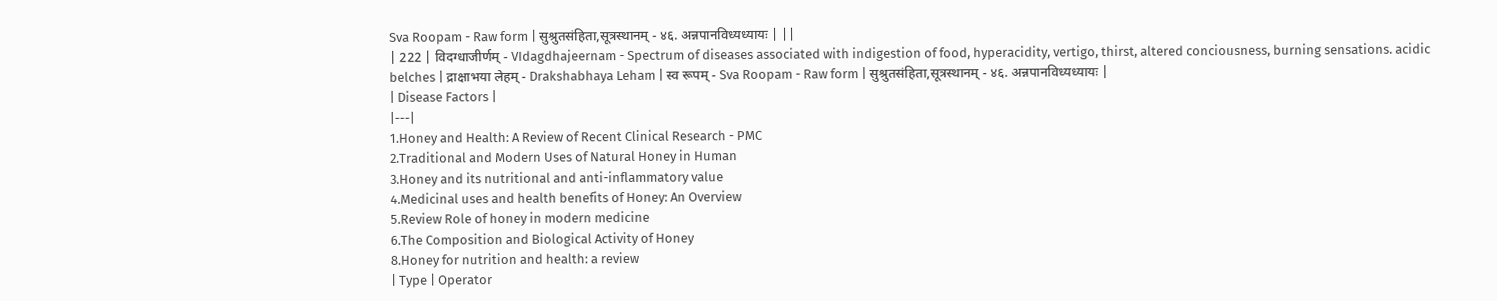Sva Roopam - Raw form | सुश्रुतसंहिता,सूत्रस्थानम् - ४६. अन्नपानविध्यध्यायः | ||
| 222 | विदग्धाजीर्णम् - VIdagdhajeernam - Spectrum of diseases associated with indigestion of food, hyperacidity, vertigo, thirst, altered conciousness, burning sensations. acidic belches | द्राक्षाभया लेहम् - Drakshabhaya Leham | स्व रूपम् - Sva Roopam - Raw form | सुश्रुतसंहिता,सूत्रस्थानम् - ४६. अन्नपानविध्यध्यायः |
| Disease Factors |
|---|
1.Honey and Health: A Review of Recent Clinical Research - PMC
2.Traditional and Modern Uses of Natural Honey in Human
3.Honey and its nutritional and anti-inflammatory value
4.Medicinal uses and health benefits of Honey: An Overview
5.Review Role of honey in modern medicine
6.The Composition and Biological Activity of Honey
8.Honey for nutrition and health: a review
| Type | Operator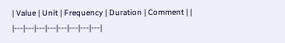| Value | Unit | Frequency | Duration | Comment | |
|---|---|---|---|---|---|---|---|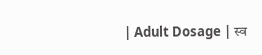| Adult Dosage | स्व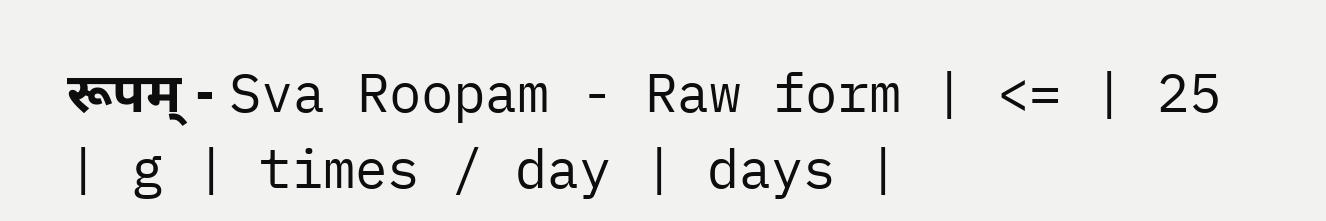रूपम् - Sva Roopam - Raw form | <= | 25 | g | times / day | days |